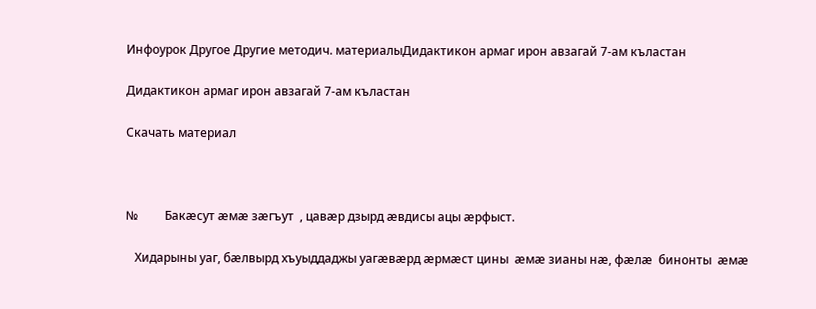Инфоурок Другое Другие методич. материалыДидактикон армаг ирон авзагай 7-ам къластан

Дидактикон армаг ирон авзагай 7-ам къластан

Скачать материал



№         Бакæсут æмæ зæгъут  , цавæр дзырд æвдисы ацы æрфыст.

   Хидарыны уаг, бæлвырд хъуыддаджы уагæвæрд æрмæст цины  æмæ зианы нæ, фæлæ  бинонты  æмæ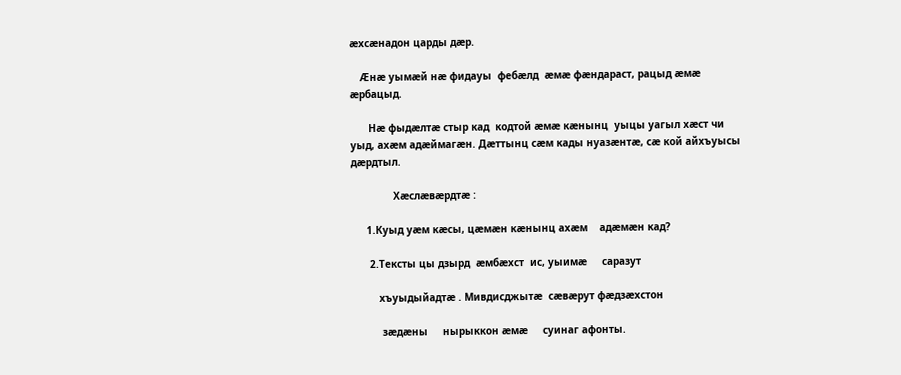æхсæнадон царды дæр.

     Æнæ уымæй нæ фидауы  фебæлд  æмæ фæндараст, рацыд æмæ æрбацыд.

      Нæ фыдæлтæ стыр кад  кодтой æмæ кæнынц  уыцы уагыл хæст чи уыд, ахæм адæймагæн. Дæттынц сæм кады нуазæнтæ, сæ кой айхъуысы дæрдтыл.

              Хæслæвæрдтæ :

     1.Куыд уæм кæсы, цæмæн кæнынц ахæм    адæмæн кад?

      2.Тексты цы дзырд  æмбæхст  ис, уыимæ     саразут

         хъуыдыйадтæ . Мивдисджытæ  сæвæрут фæдзæхстон

          зæдæны     нырыккон æмæ     суинаг афонты.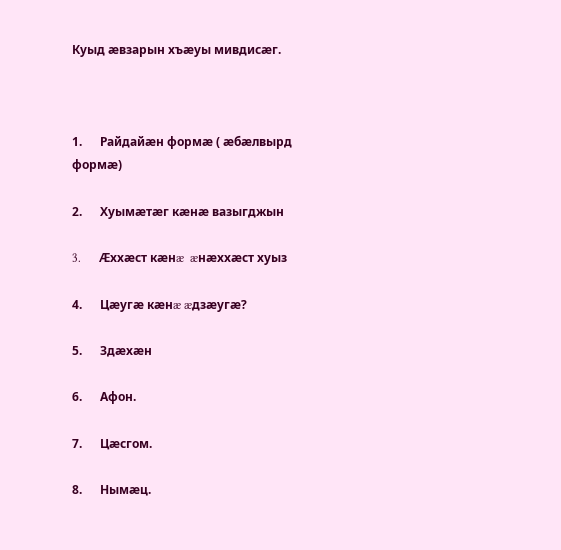Куыд æвзарын хъæуы мивдисæг.



1.      Райдайæн формæ ( æбæлвырд формæ)

2.      Хуымæтæг кæнæ вазыгджын

3.      Æххæст кæнæ  æнæххæст хуыз

4.      Цæугæ кæнæ æдзæугæ?

5.      Здæхæн

6.      Афон.

7.      Цæсгом.

8.      Нымæц.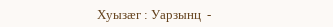Хуызæг : Уарзынц  -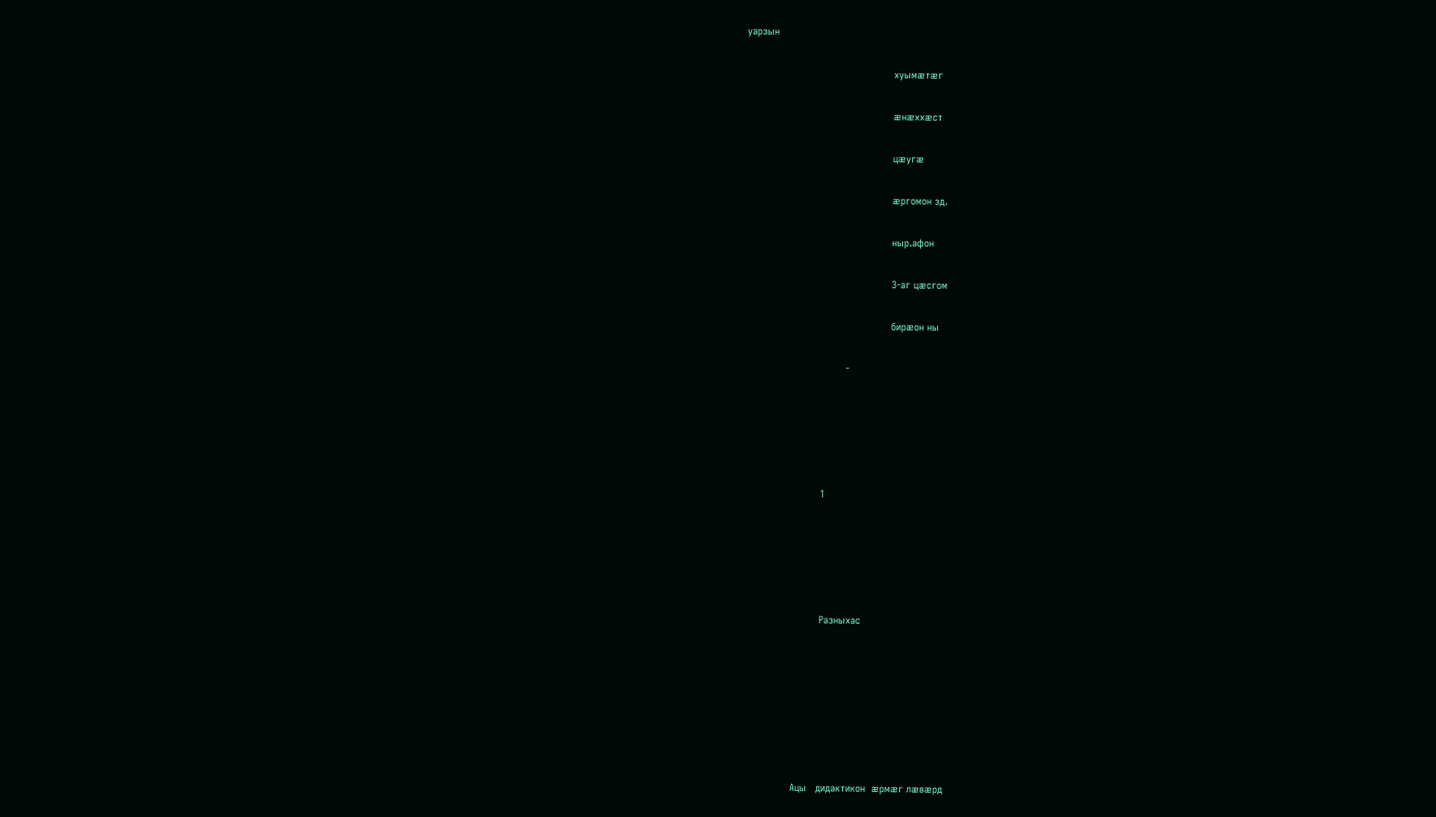уарзын

                                                 хуымæтæг

                                                 æнæххæст

                                                 цæугæ

                                                 æргомон зд.

                                                 ныр.афон

                                                 3-аг цæсгом

                                                 бирæон ны

                                  -





                          1





                          Разныхас







                 Ацы   дидактикон  æрмæг лæвæрд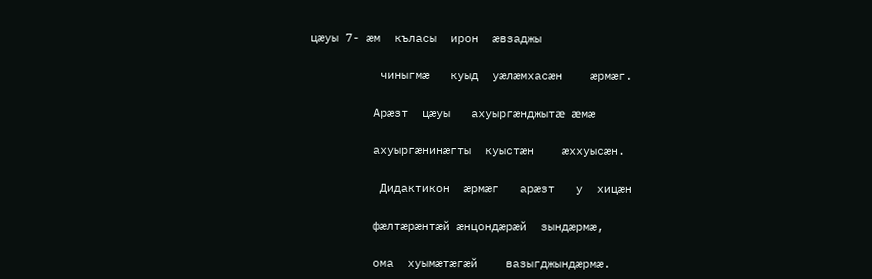цæуы 7- æм  къласы  ирон  æвзаджы

          чиныгмæ   куыд  уæлæмхасæн    æрмæг.

         Арæзт  цæуы   ахуыргæнджытæ  æмæ

         ахуыргæнинæгты  куыстæн    æххуысæн.

          Дидактикон  æрмæг   арæзт   у  хицæн

         фæлтæрæнтæй æнцондæрæй  зындæрмæ,

         ома  хуымæтæгæй    вазыгджындæрмæ.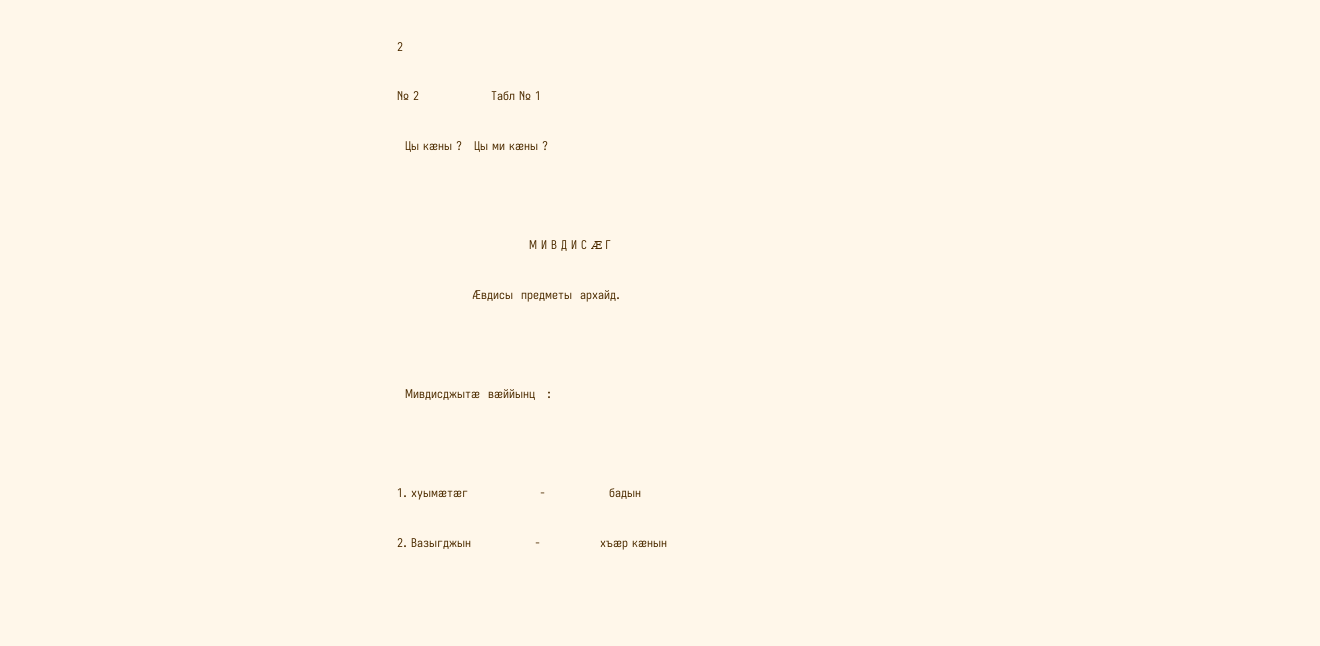2

№ 2                  Табл № 1

  Цы кæны ?   Цы ми кæны ?



                                 М И В Д И С Æ Г

                         Æвдисы  предметы  архайд.



  Мивдисджытæ  вæййынц   :



1. хуымæтæг                  -                бадын

2. Вазыгджын                -               хъæр кæнын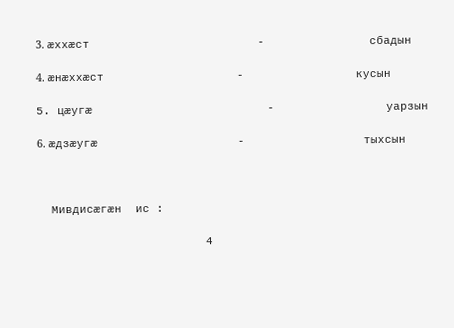3. æххæст                        -               сбадын

4. æнæххæст                   -                кусын

5. цæугæ                         -                уарзын

6. æдзæугæ                    -                 тыхсын



  Мивдисæгæн  ис :

                        4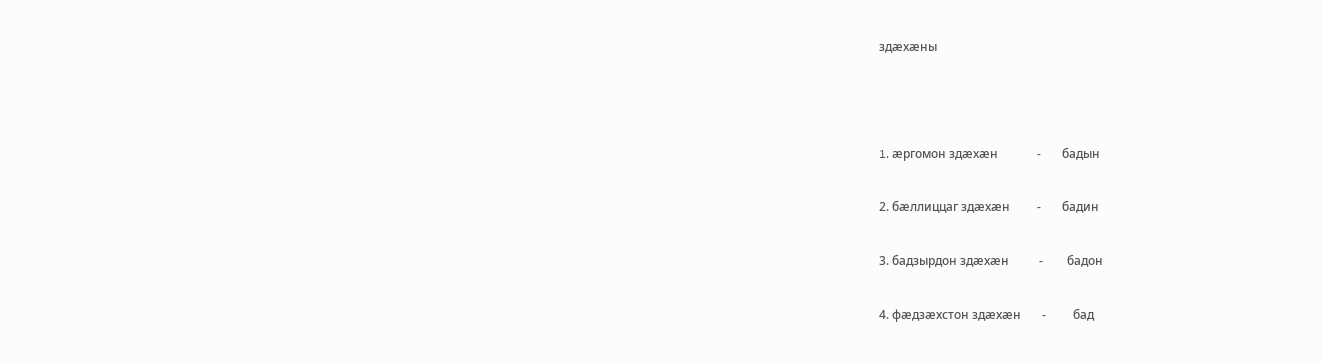здæхæны



1. æргомон здæхæн             -       бадын

2. бæллиццаг здæхæн         -       бадин

3. бадзырдон здæхæн          -        бадон

4. фæдзæхстон здæхæн       -         бад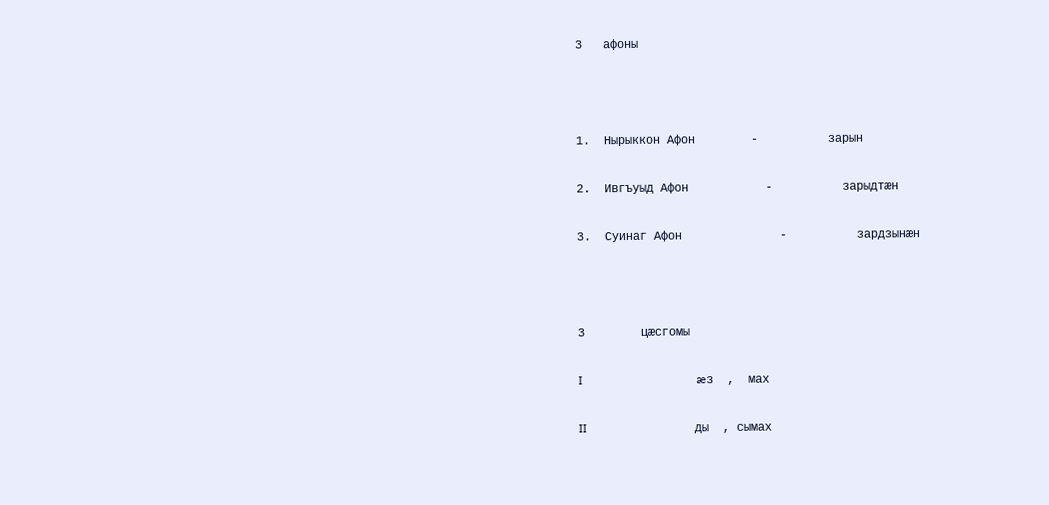3   афоны



1.  Нырыккон Афон        -          зарын

2.  Ивгъуыд Афон           -          зарыдтæн

3.  Суинаг Афон              -          зардзынæн



3        цæсгомы

I                                      æз  ,  мах

II                                    ды  , сымах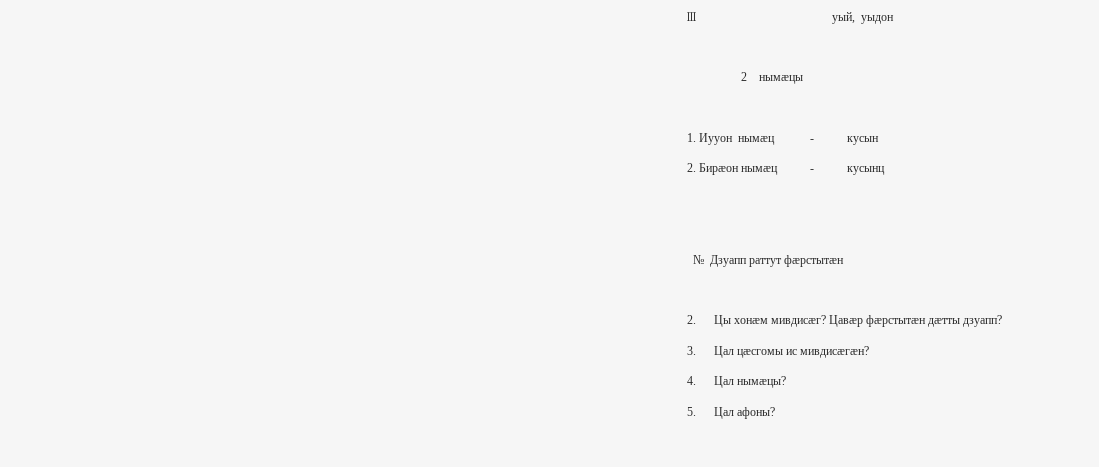III                                  уый,  уыдон



                  2    нымæцы



1. Иууон  нымæц            -           кусын

2. Бирæон нымæц           -           кусынц





  №  Дзуапп раттут фæрстытæн



2.      Цы хонæм мивдисæг? Цавæр фæрстытæн дæтты дзуапп?

3.      Цал цæсгомы ис мивдисæгæн?

4.      Цал нымæцы?

5.      Цал афоны?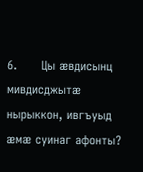6.      Цы æвдисынц мивдисджытæ нырыккон, ивгъуыд æмæ суинаг афонты?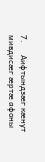7.      Аифтындзæг кæнут мивдисæг æртæ афоны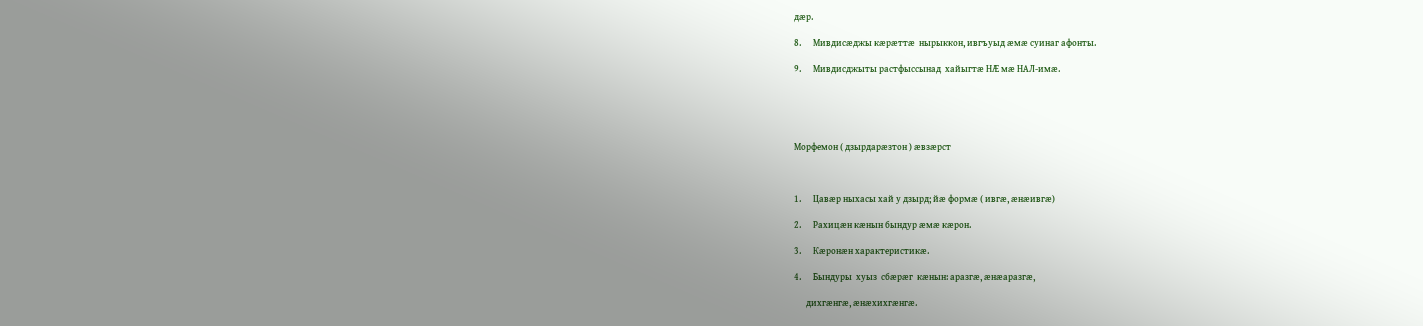дæр.

8.      Мивдисæджы кæрæттæ  нырыккон, ивгъуыд æмæ суинаг афонты.

9.      Мивдисджыты растфыссынад  хайыгтæ НÆ мæ НАЛ-имæ.





Морфемон ( дзырдарæзтон ) æвзæрст



1.      Цавæр ныхасы хай у дзырд; йæ формæ ( ивгæ, æнæивгæ)

2.      Рахицæн кæнын бындур æмæ кæрон.

3.      Кæронæн характеристикæ.

4.      Бындуры  хуыз  сбæрæг  кæнын: аразгæ, æнæаразгæ,

      дихгæнгæ, æнæхихгæнгæ.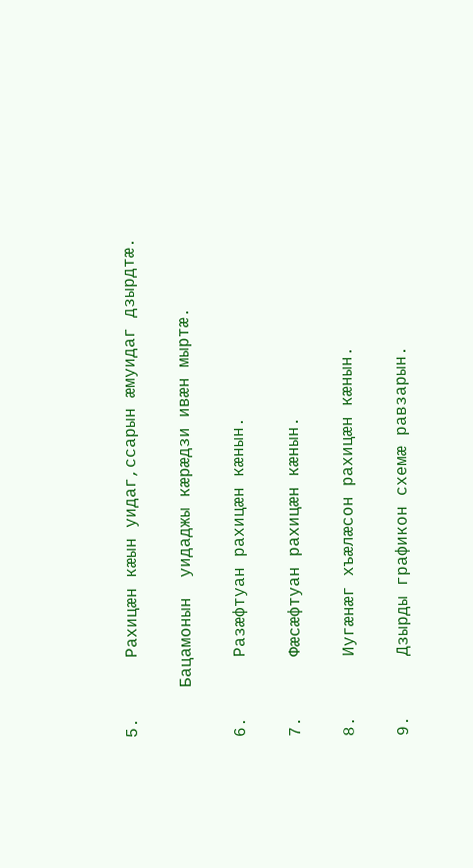5.      Рахицæн кæын уидаг,ссарын æмуидаг дзырдтæ.

     Бацамонын  уидаджы кæрæдзи ивæн мыртæ.

6.      Разæфтуан рахицæн кæнын.

7.      Фæсæфтуан рахицæн кæнын.

8.      Иугæнæг хъæлæсон рахицæн кæнын.

9.      Дзырды графикон схемæ равзарын.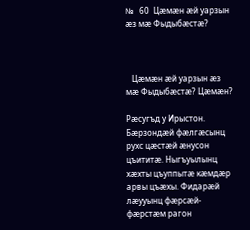№   60  Цæмæн æй уарзын æз мæ Фыдыбæстæ?



   Цæмæн æй уарзын æз мæ Фыдыбæстæ? Цæмæн?

Рæсугъд у Ирыстон. Бæрзондæй фæлгæсынц рухс цæстæй æнусон цъититæ. Ныгъуылынц хæхты цъуппытæ кæмдæр арвы цъæхы. Фидарæй лæууынц фæрсæй-фæрстæм рагон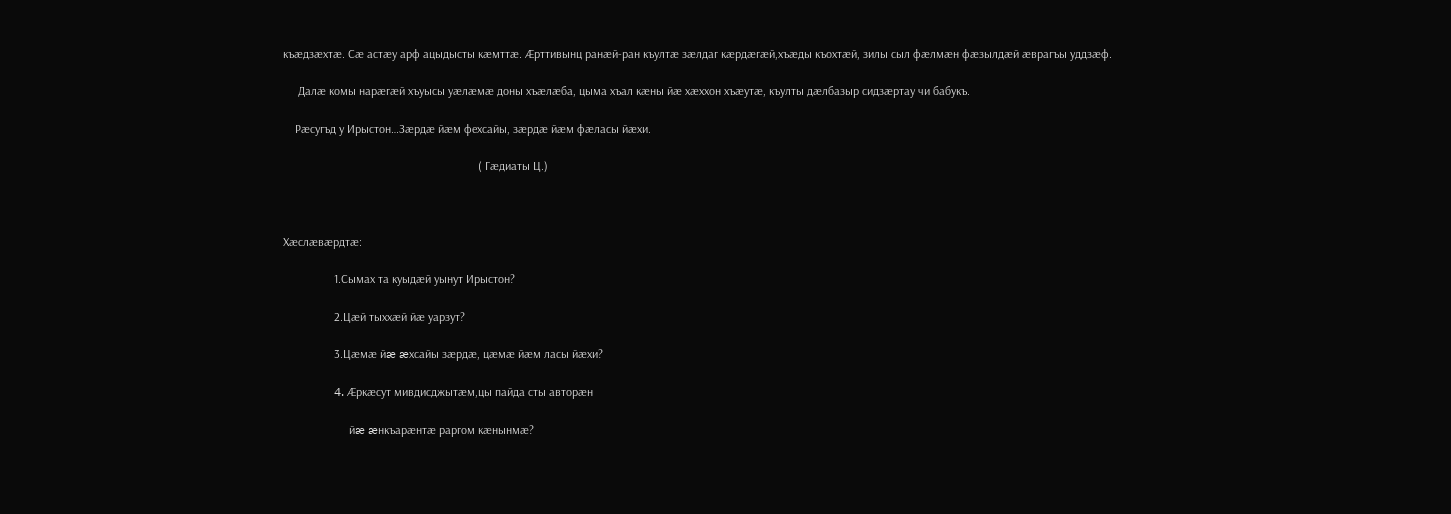къæдзæхтæ. Сæ астæу арф ацыдысты кæмттæ. Æрттивынц ранæй-ран къултæ зæлдаг кæрдæгæй,хъæды къохтæй, зилы сыл фæлмæн фæзылдæй æврагъы уддзæф.

     Далæ комы нарæгæй хъуысы уæлæмæ доны хъæлæба, цыма хъал кæны йæ хæххон хъæутæ, къулты дæлбазыр сидзæртау чи бабукъ.

    Рæсугъд у Ирыстон…Зæрдæ йæм фехсайы, зæрдæ йæм фæласы йæхи.

                                                                 ( Гæдиаты Ц.)



Хæслæвæрдтæ:

                 1.Сымах та куыдæй уынут Ирыстон?

                 2.Цæй тыххæй йæ уарзут?

                 3.Цæмæ йæ æхсайы зæрдæ, цæмæ йæм ласы йæхи?

                 4. Æркæсут мивдисджытæм,цы пайда сты авторæн

                      йæ æнкъарæнтæ раргом кæнынмæ?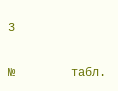3

№        табл.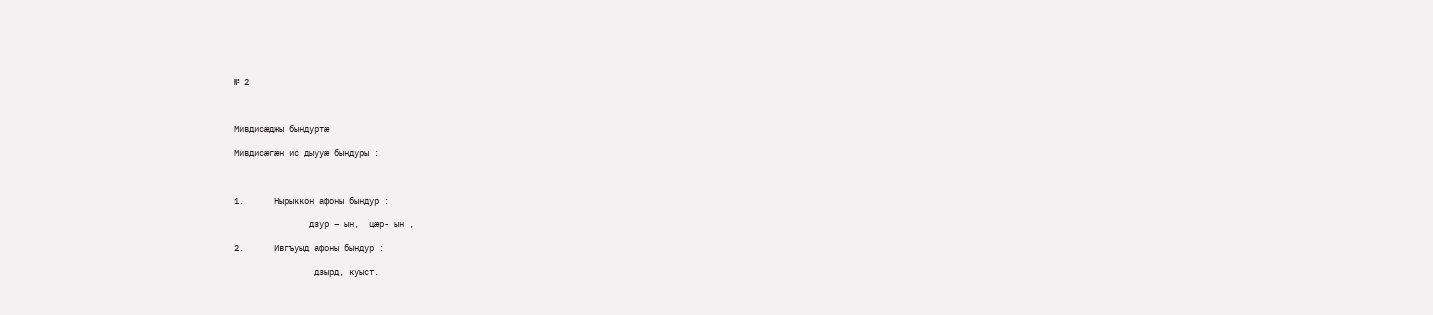№ 2



Мивдисæджы бындуртæ

Мивдисæгæн ис дыууæ бындуры :



1.      Нырыккон афоны бындур :

               дзур – ын,  цæр- ын ,

2.      Ивгъуыд афоны бындур :

                дзырд, куыст.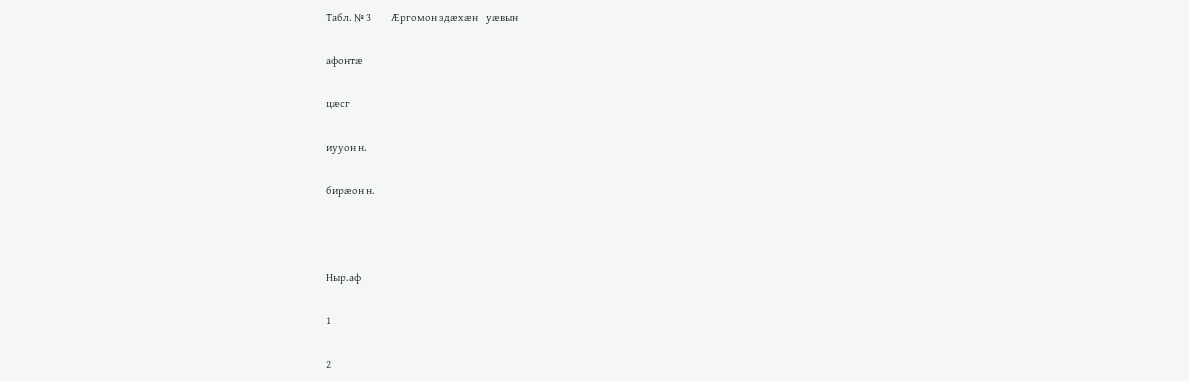Табл. № 3          Æргомон здæхæн    уæвын

афонтæ

цæсг

иууон н.

бирæон н.



Ныр.аф

1

2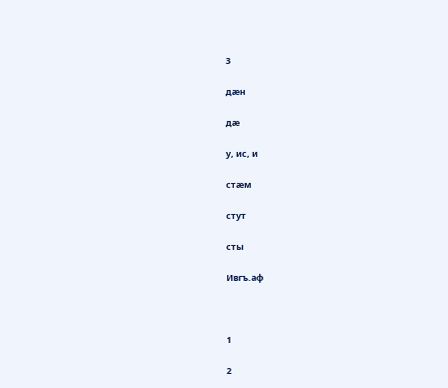3

дæн

дæ

у, ис, и

стæм

стут

сты

Ивгъ.аф



1

2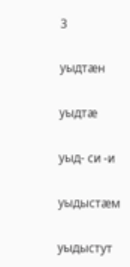3

уыдтæн

уыдтæ

уыд- си -и

уыдыстæм

уыдыстут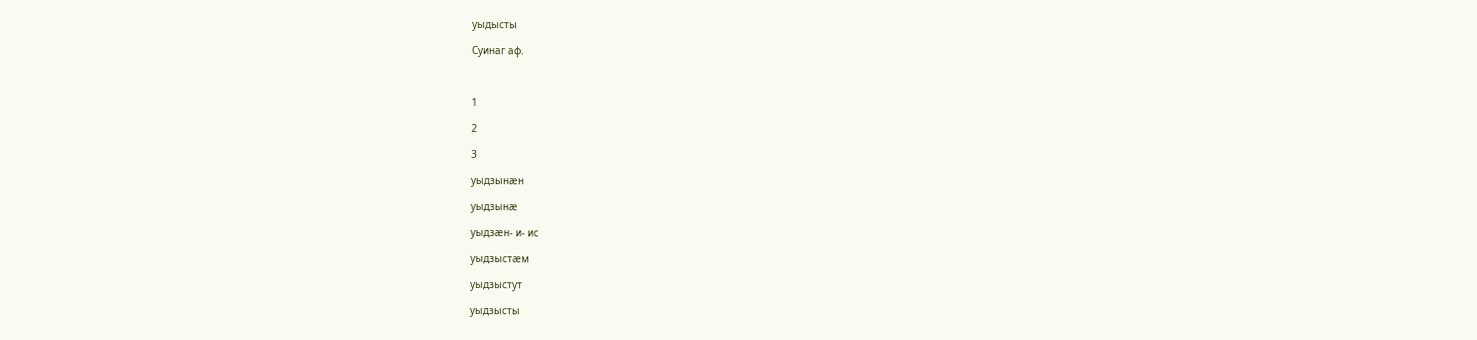уыдысты

Суинаг аф.



1

2

3

уыдзынæн

уыдзынæ

уыдзæн- и- ис

уыдзыстæм

уыдзыстут

уыдзысты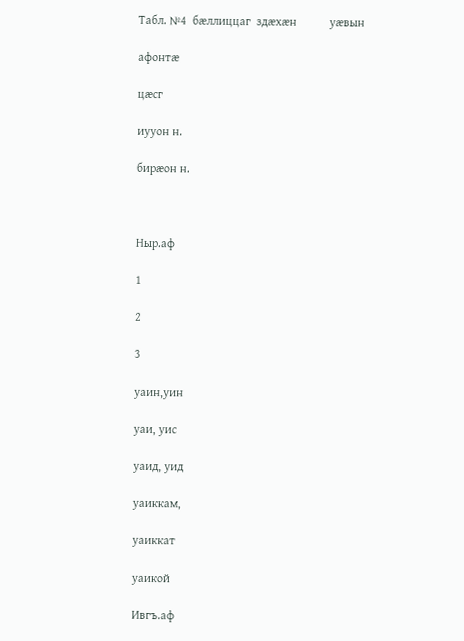Табл. №4  бæллиццаг  здæхæн           уæвын

афонтæ

цæсг

иууон н.

бирæон н.



Ныр.аф

1

2

3

уаин,уин

уаи, уис

уаид, уид

уаиккам,

уаиккат

уаикой

Ивгъ.аф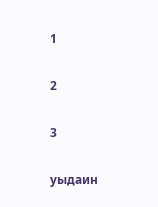1

2

3

уыдаин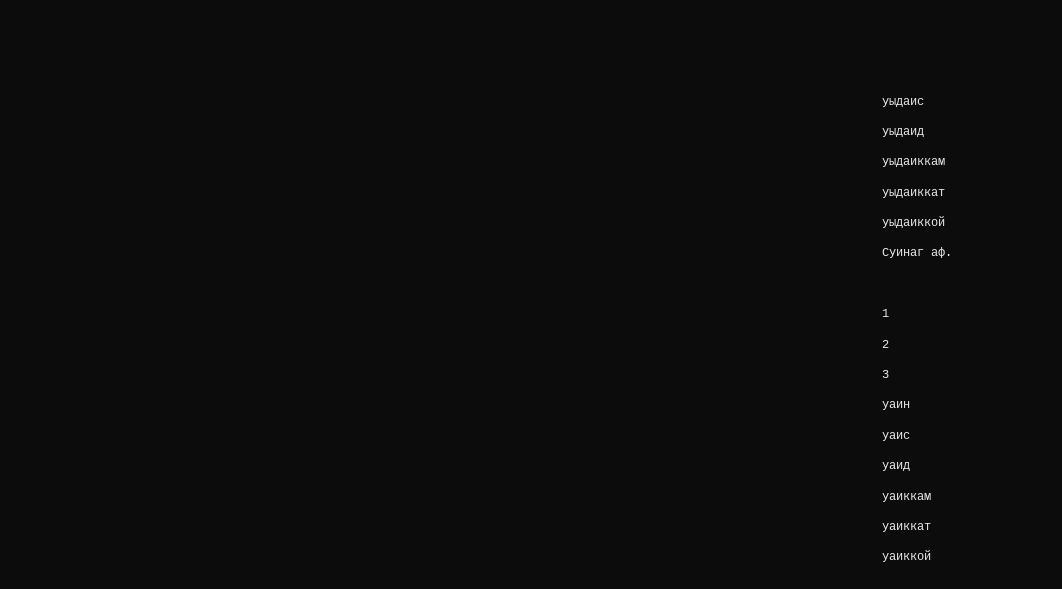уыдаис

уыдаид

уыдаиккам

уыдаиккат

уыдаиккой

Суинаг аф.



1

2

3

уаин

уаис

уаид

уаиккам

уаиккат

уаиккой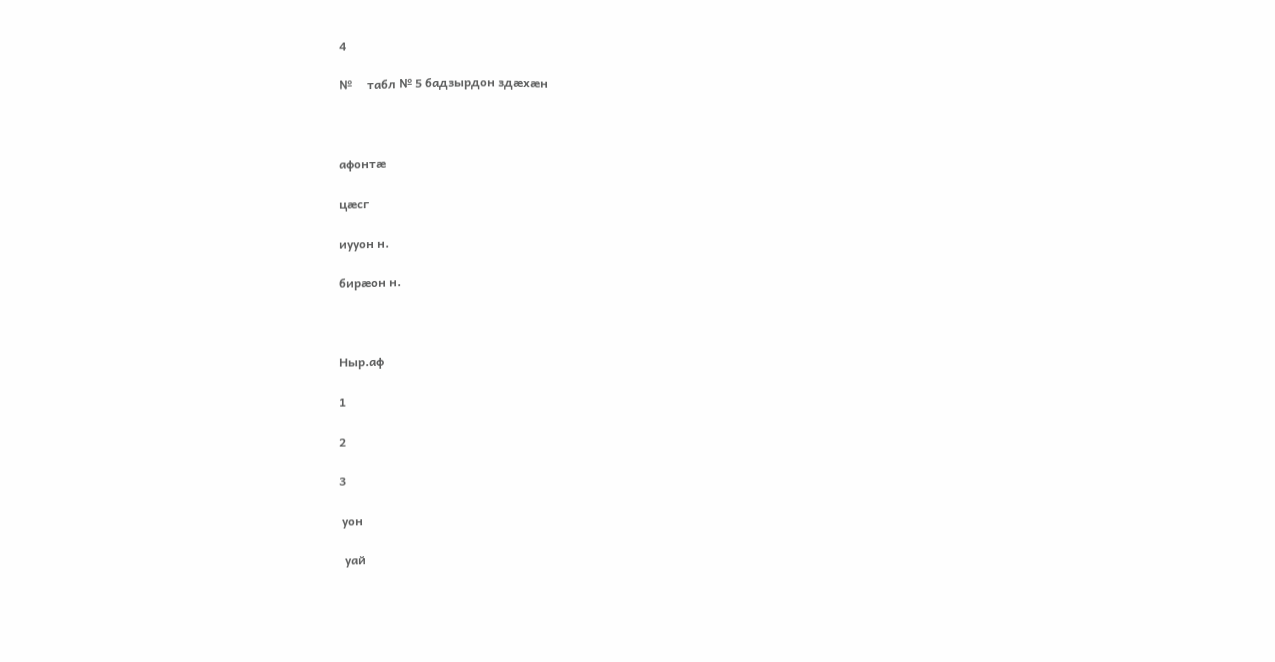4

№     табл № 5 бадзырдон здæхæн



афонтæ

цæсг

иууон н.

бирæон н.



Ныр.аф

1

2

3

 уон

  уай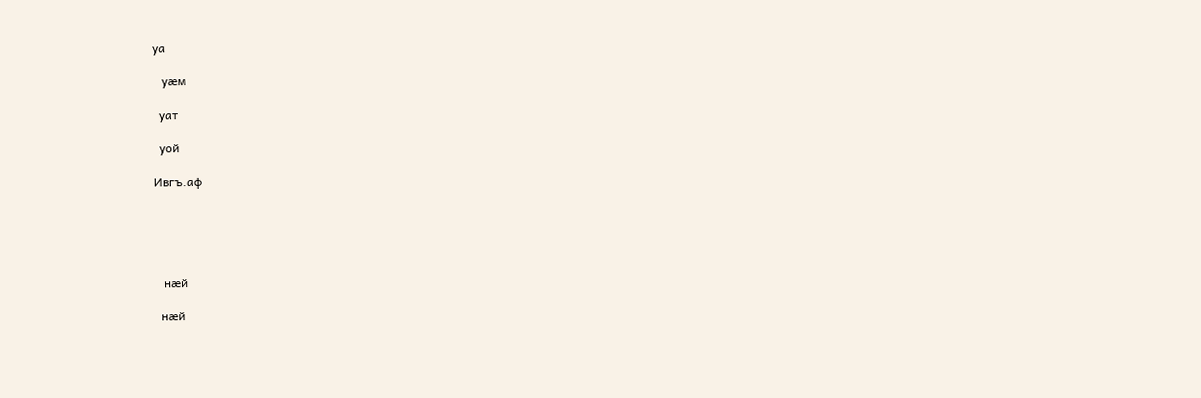уа

   уæм

  уат

  уой

Ивгъ.аф





   нæй

  нæй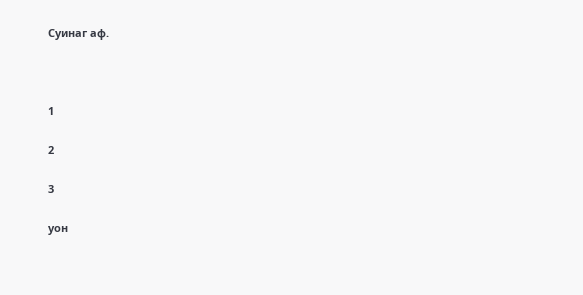Суинаг аф.



1

2

3

уон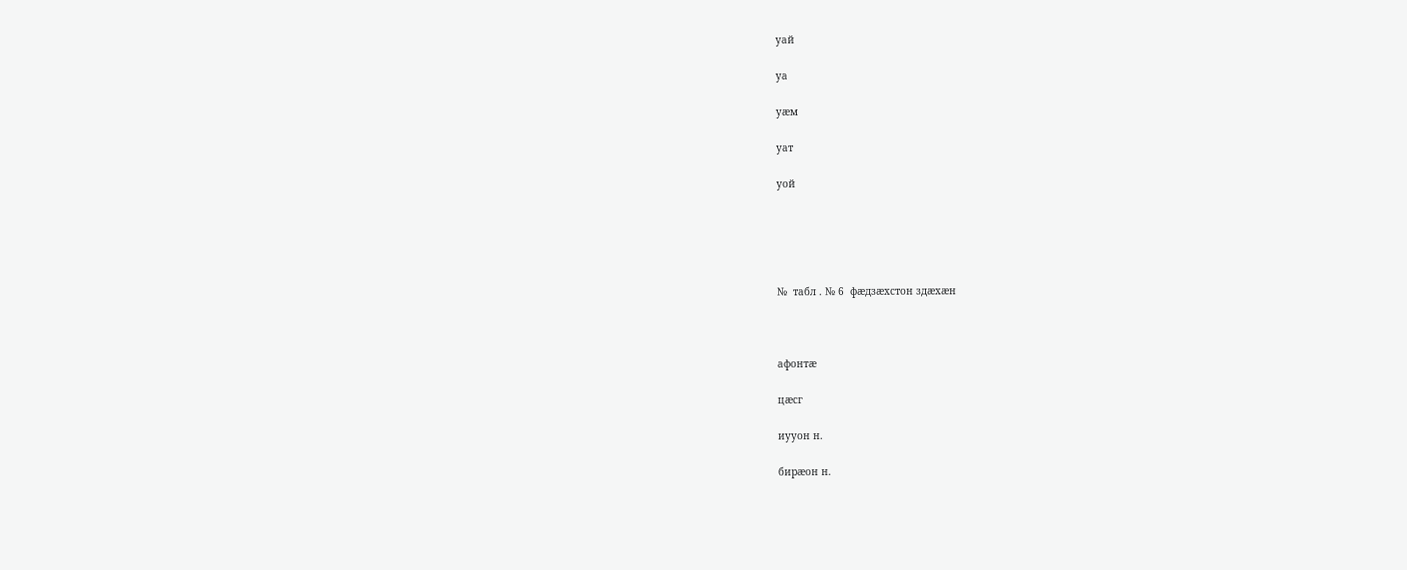уай

уа

уæм

уат

уой





№  табл . № 6  фæдзæхстон здæхæн



афонтæ

цæсг

иууон н.

бирæон н.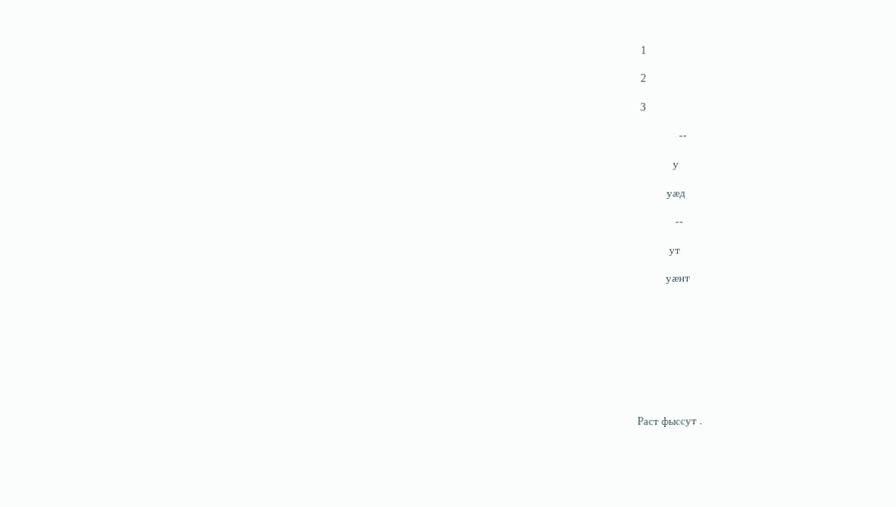1

2

3

             --

           у

         уæд

            --

          ут

         уæнт









Раст фыссут .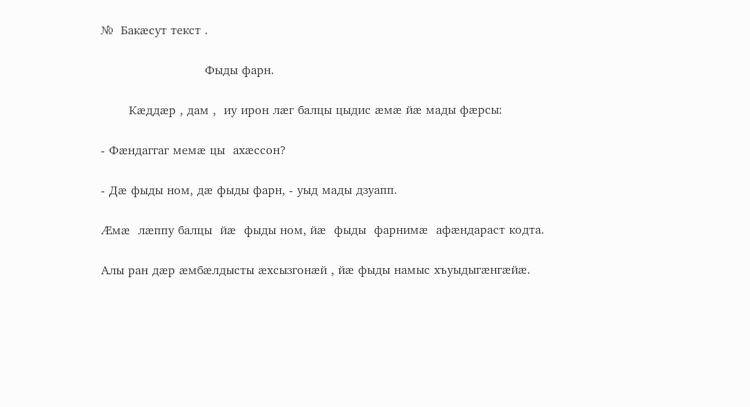№  Бакæсут текст .

                          Фыды фарн.

       Кæддæр , дам ,  иу ирон лæг балцы цыдис æмæ йæ мады фæрсы:

- Фæндаггаг мемæ цы  ахæссон?

- Дæ фыды ном, дæ фыды фарн, - уыд мады дзуапп.

Æмæ  лæппу балцы  йæ  фыды ном, йæ  фыды  фарнимæ  афæндараст кодта.

Алы ран дæр æмбæлдысты æхсызгонæй , йæ фыды намыс хъуыдыгæнгæйæ.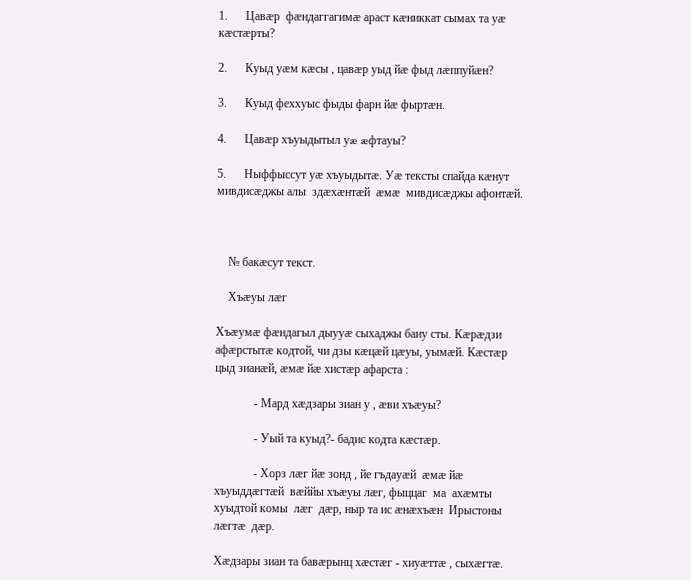1.      Цавæр  фæндаггагимæ араст кæниккат сымах та уæ кæстæрты?

2.      Куыд уæм кæсы , цавæр уыд йæ фыд лæппуйæн?

3.      Куыд феххуыс фыды фарн йæ фыртæн.

4.      Цавæр хъуыдытыл уæ æфтауы?

5.      Ныффыссут уæ хъуыдытæ. Уæ тексты спайда кæнут  мивдисæджы алы  здæхæнтæй  æмæ  мивдисæджы афонтæй.



    № бакæсут текст.

    Хъæуы лæг

Хъæумæ фæндагыл дыууæ сыхаджы баиу сты. Кæрæдзи афæрстытæ кодтой, чи дзы кæцæй цæуы, уымæй. Кæстæр  цыд зианæй, æмæ йæ хистæр афарста :

             - Мард хæдзары зиан у , æви хъæуы?

             - Уый та куыд?- бадис кодта кæстæр.

             - Хорз лæг йæ зонд , йе гъдауæй  æмæ йæ хъуыддæгтæй  вæййы хъæуы лæг, фыццаг  ма  ахæмты хуыдтой комы  лæг  дæр, ныр та ис æнæхъæн  Ирыстоны  лæгтæ  дæр.

Хæдзары зиан та бавæрынц хæстæг - хиуæттæ , сыхæгтæ.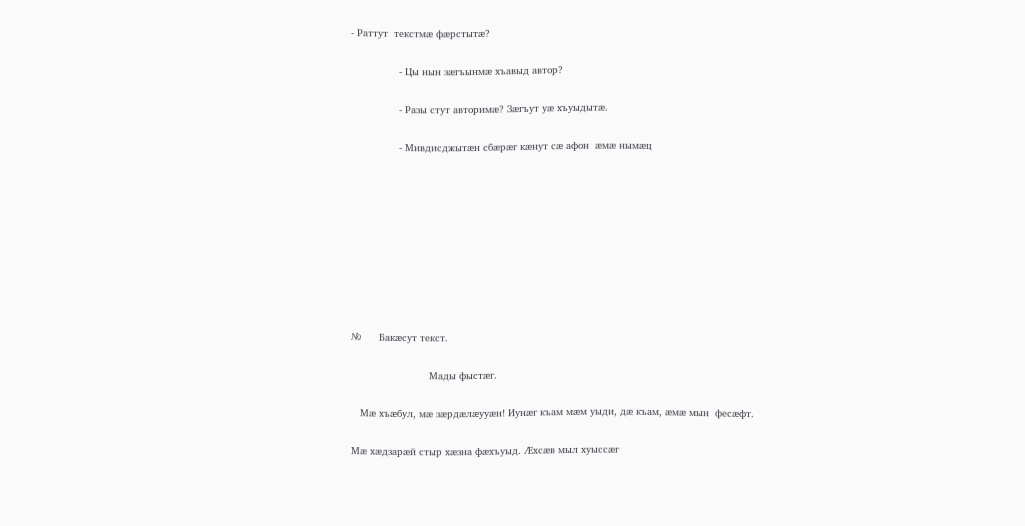- Раттут  текстмæ фæрстытæ?

                - Цы нын зæгъынмæ хъавыд автор?

                - Разы стут авторимæ? Зæгъут уæ хъуыдытæ.

                - Мивдисджытæн сбæрæг кæнут сæ афон  æмæ нымæц









№      Бакæсут текст.

                          Мады фыстæг.

   Мæ хъæбул, мæ зæрдæлæууæн! Иунæг къам мæм уыди, дæ къам, æмæ мын  фесæфт.

Мæ хæдзарæй стыр хæзна фæхъуыд. Æхсæв мыл хуыссæг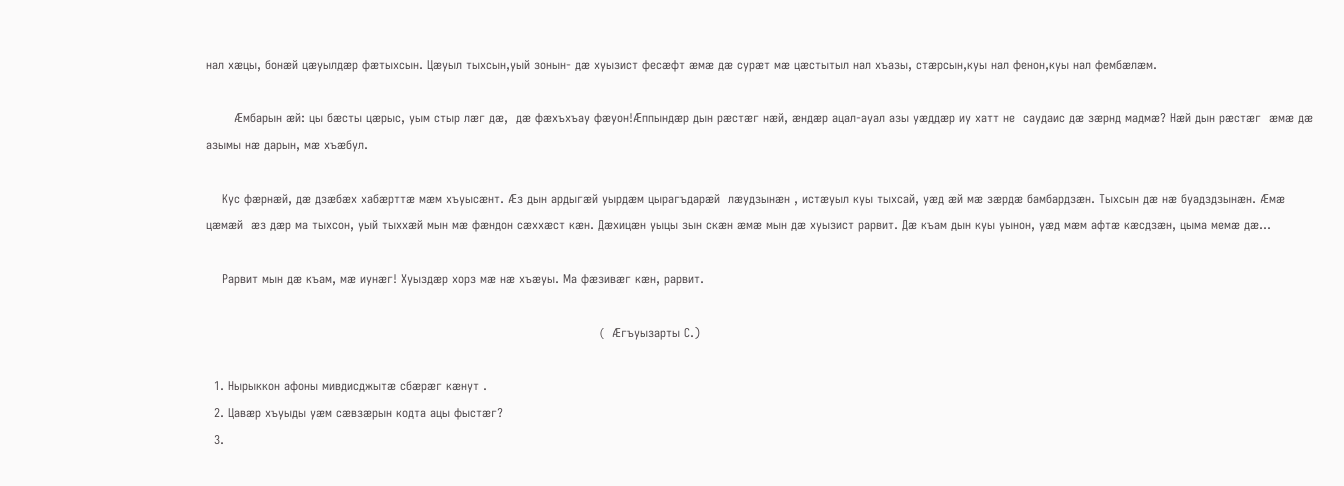нал хæцы, бонæй цæуылдæр фæтыхсын. Цæуыл тыхсын,уый зонын- дæ хуызист фесæфт æмæ дæ сурæт мæ цæстытыл нал хъазы, стæрсын,куы нал фенон,куы нал фембæлæм.

    Æмбарын æй: цы бæсты цæрыс, уым стыр лæг дæ,  дæ фæхъхъау фæуон!Æппындæр дын рæстæг нæй, æндæр ацал-ауал азы уæддæр иу хатт не  саудаис дæ зæрнд мадмæ? Нæй дын рæстæг  æмæ дæ азымы нæ дарын, мæ хъæбул.

    Кус фæрнæй, дæ дзæбæх хабæрттæ мæм хъуысæнт. Æз дын ардыгæй уырдæм цырагъдарæй  лæудзынæн , истæуыл куы тыхсай, уæд æй мæ зæрдæ бамбардзæн. Тыхсын дæ нæ буадздзынæн. Æмæ цæмæй  æз дæр ма тыхсон, уый тыххæй мын мæ фæндон сæххæст кæн. Дæхицæн уыцы зын скæн æмæ мын дæ хуызист рарвит. Дæ къам дын куы уынон, уæд мæм афтæ кæсдзæн, цыма мемæ дæ…

    Рарвит мын дæ къам, мæ иунæг! Хуыздæр хорз мæ нæ хъæуы. Ма фæзивæг кæн, рарвит.

                                                        ( Æгъуызарты С.)

  1. Нырыккон афоны мивдисджытæ сбæрæг кæнут .
  2. Цавæр хъуыды уæм сæвзæрын кодта ацы фыстæг?
  3.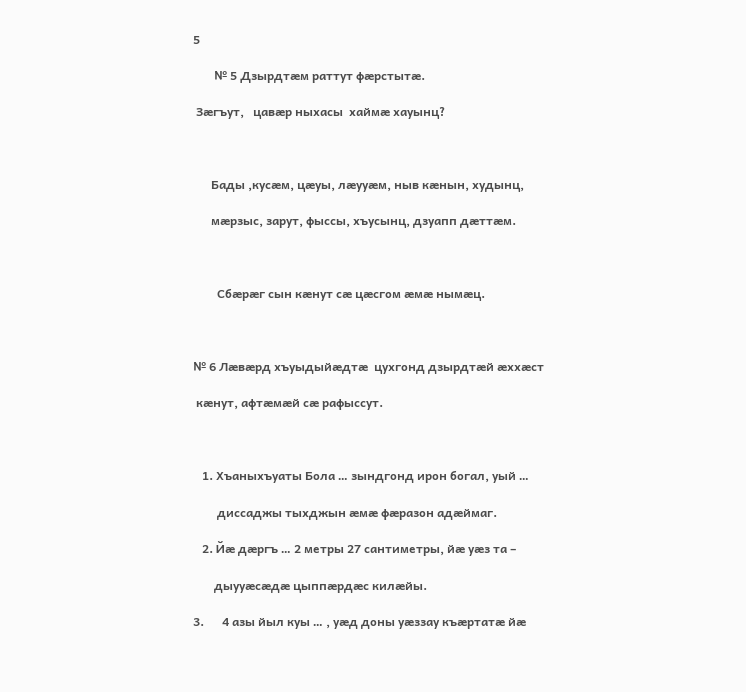5

       № 5 Дзырдтæм раттут фæрстытæ.

 Зæгъут,   цавæр ныхасы  хаймæ хауынц?



      Бады ,кусæм, цæуы, лæууæм, ныв кæнын, худынц,

      мæрзыс, зарут, фыссы, хъусынц, дзуапп дæттæм.



        Сбæрæг сын кæнут сæ цæсгом æмæ нымæц.



№ 6 Лæвæрд хъуыдыйæдтæ  цухгонд дзырдтæй æххæст

 кæнут, афтæмæй сæ рафыссут.



   1. Хъаныхъуаты Бола … зындгонд ирон богал, уый …

        диссаджы тыхджын æмæ фæразон адæймаг.

   2. Йæ дæргъ … 2 метры 27 сантиметры, йæ уæз та –

       дыууæсæдæ цыппæрдæс килæйы.

3.      4 азы йыл куы … , уæд доны уæззау къæртатæ йæ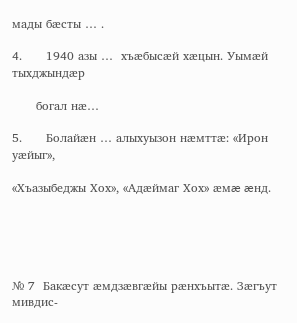мады бæсты … .

4.      1940 азы …  хъæбысæй хæцын. Уымæй тыхджындæр

      богал нæ…

5.      Болайæн … алыхуызон нæмттæ: «Ирон уæйыг»,

«Хъазыбеджы Хох», «Адæймаг Хох» æмæ æнд.





№ 7  Бакæсут æмдзæвгæйы рæнхъытæ. Зæгъут мивдис-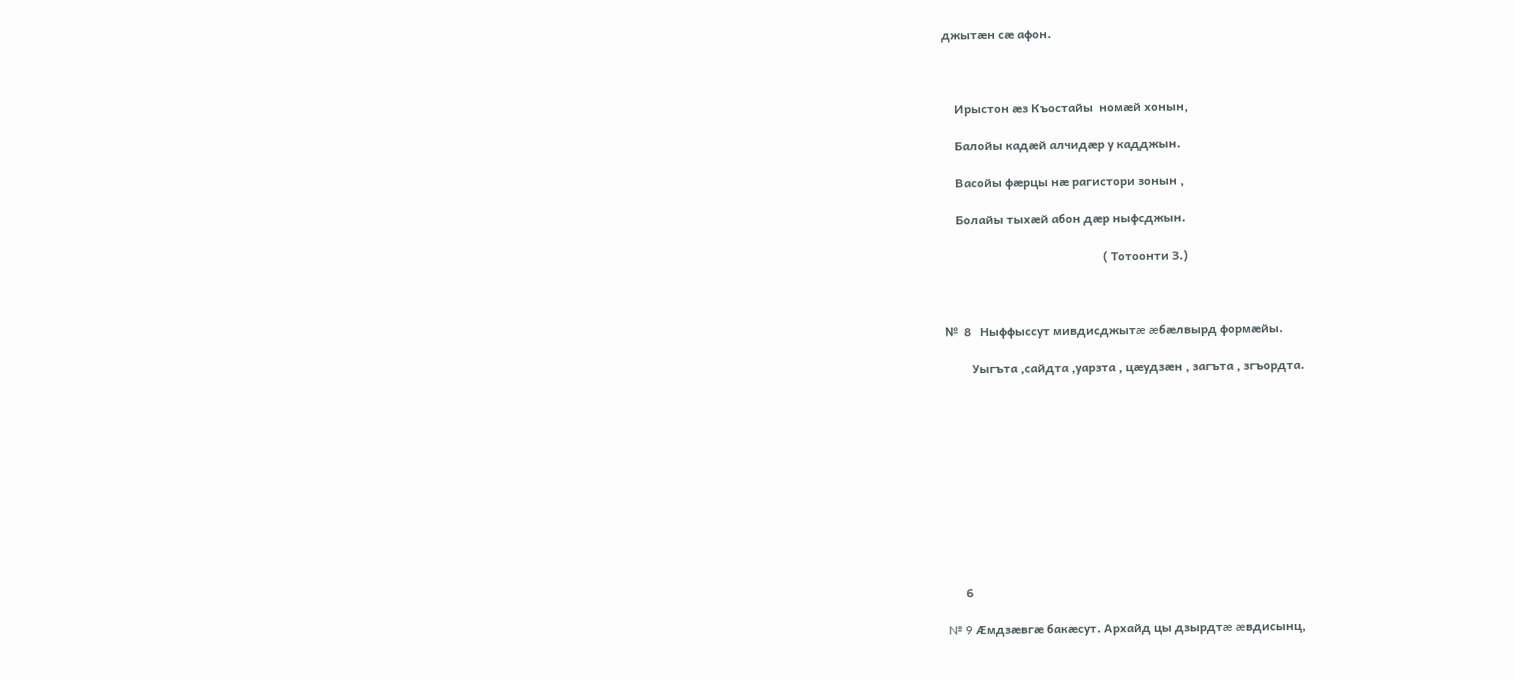джытæн сæ афон.



    Ирыстон æз Къостайы  номæй хонын,

    Балойы кадæй алчидæр у кадджын.

    Васойы фæрцы нæ рагистори зонын ,

    Болайы тыхæй абон дæр ныфсджын.

                                                     ( Тотоонти З.)



№  8   Ныффыссут мивдисджытæ æбæлвырд формæйы.

         Уыгъта ,сайдта ,уарзта , цæудзæн , загъта , згъордта.











      6

№ 9 Æмдзæвгæ бакæсут. Архайд цы дзырдтæ æвдисынц,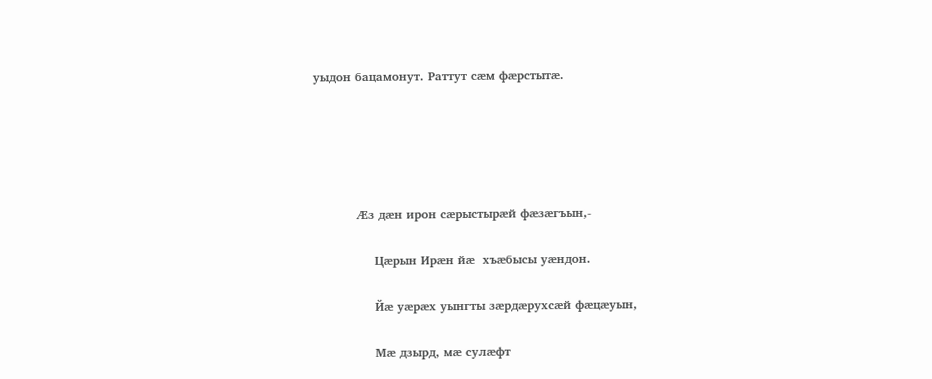уыдон бацамонут. Раттут сæм фæрстытæ.





              Æз дæн ирон сæрыстырæй фæзæгъын,-

               Цæрын Ирæн йæ  хъæбысы уæндон.

               Йæ уæрæх уынгты зæрдæрухсæй фæцæуын,

               Мæ дзырд, мæ сулæфт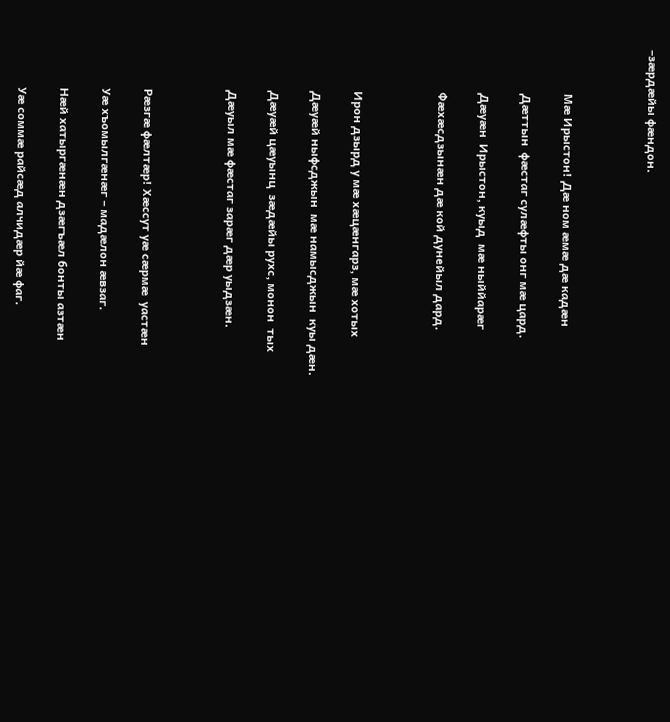–зæрдæйы фæндон.



               Мæ Ирыстон! Дæ ном æмæ дæ кадæн

               Дæттын  фæстаг сулæфты онг мæ цард.

               Дæуæн  Ирыстон, куыд  мæ ныййарæг

               Фæхæсдзынæн дæ кой дунейыл дард.



               Ирон дзырд у мæ хæцæнгарз, мæ хотых

               Дæуæй ныфсджын  мæ намысджын  куы дæн.

               Дæуæй цæуынц  зæдæйы рухс, монон  тых

               Дæуыл мæ фæстаг зарæг дæр уыдзæн.



               Рæзгæ фæлтæр! Хæссут уæ сæрмæ  уастæн

               Уæ хъомылгæнæг – мадæлон æвзаг.

               Нæй хатыргæнæн дзæгъæл бонты азтæн

               Уæ соммæ райсæд алчидæр йæ фаг.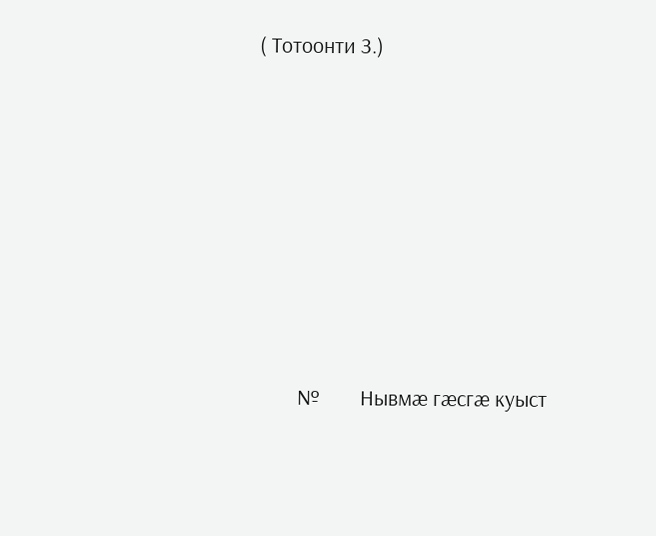( Тотоонти З.)







        №        Нывмæ гæсгæ куыст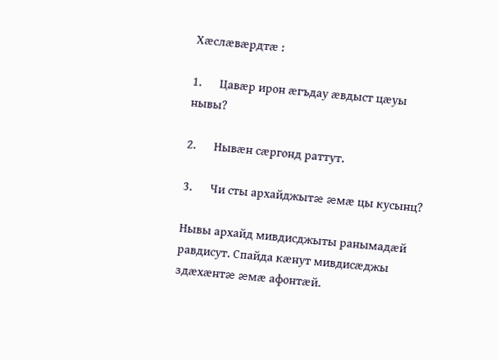Хæслæвæрдтæ :

1.      Цавæр ирон æгъдау æвдыст цæуы нывы?

2.      Нывæн сæргонд раттут.

3.      Чи сты архайджытæ æмæ цы кусынц?

Нывы архайд мивдисджыты ранымадæй равдисут. Спайда кæнут мивдисæджы  здæхæнтæ æмæ афонтæй.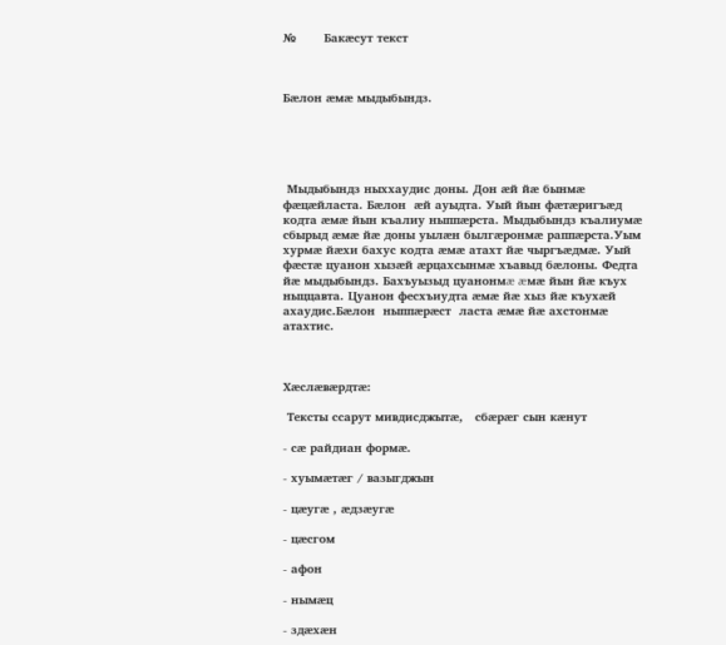№       Бакæсут текст



Бæлон æмæ мыдыбындз.





 Мыдыбындз ныххаудис доны. Дон æй йæ бынмæ фæцæйласта. Бæлон  æй ауыдта. Уый йын фæтæригъæд кодта æмæ йын къалиу ныппæрста. Мыдыбындз къалиумæ  сбырыд æмæ йæ доны уылæн былгæронмæ раппæрста.Уым хурмæ йæхи бахус кодта æмæ атахт йæ чыргъæдмæ. Уый фæстæ цуанон хызæй æрцахсынмæ хъавыд бæлоны. Федта  йæ мыдыбындз. Бахъуызыд цуанонмæ æмæ йын йæ къух ныццавта. Цуанон фесхъиудта æмæ йæ хыз йæ къухæй ахаудис.Бæлон  ныппæрæст  ласта æмæ йæ ахстонмæ атахтис.



Хæслæвæрдтæ:

 Тексты ссарут мивдисджытæ,   сбæрæг сын кæнут

- сæ райдиан формæ.

- хуымæтæг / вазыгджын

- цæугæ , æдзæугæ

- цæсгом

- афон

- нымæц

- здæхæн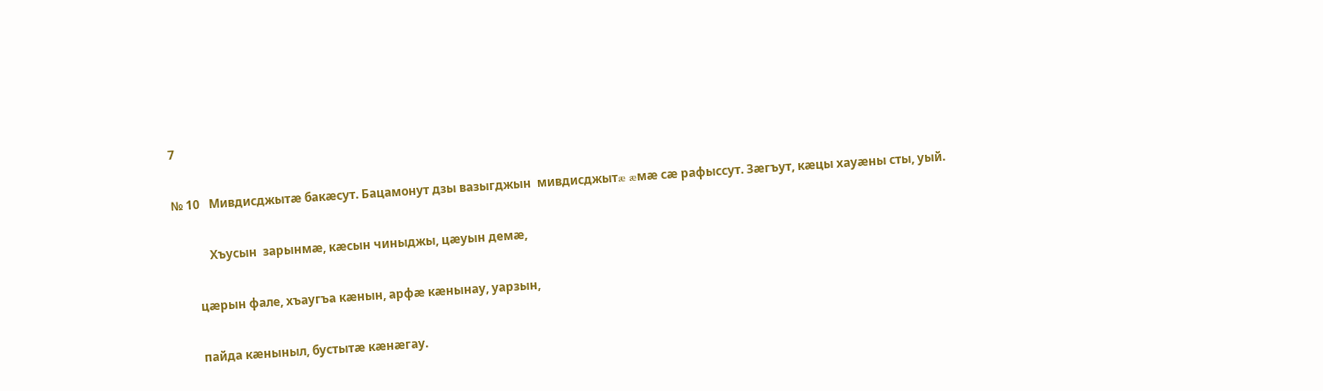7

№ 10   Мивдисджытæ бакæсут. Бацамонут дзы вазыгджын  мивдисджытæ æмæ сæ рафыссут. Зæгъут, кæцы хауæны сты, уый.

            Хъусын  зарынмæ, кæсын чиныджы, цæуын демæ,

        цæрын фале, хъаугъа кæнын, арфæ кæнынау, уарзын,

        пайда кæныныл, бустытæ кæнæгау.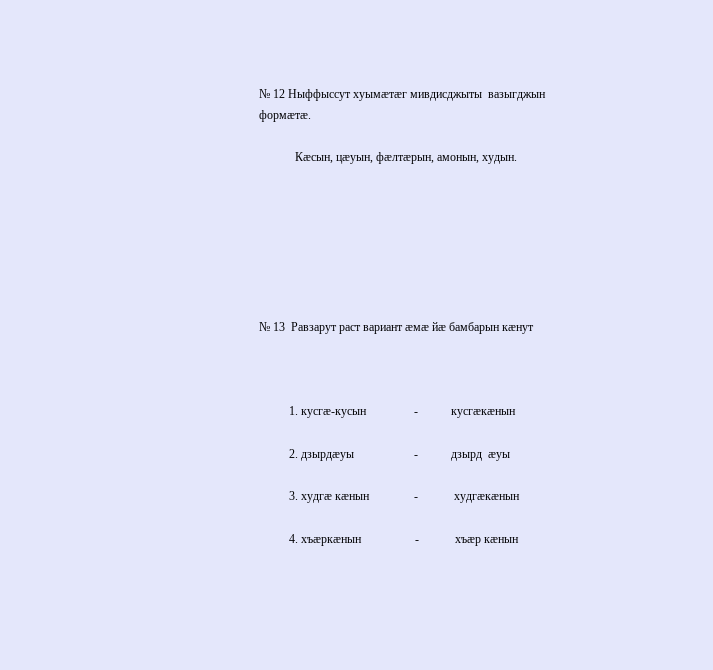№ 12 Ныффыссут хуымæтæг мивдисджыты  вазыгджын   формæтæ.

            Кæсын, цæуын, фæлтæрын, амонын, худын.







№ 13  Равзарут раст вариант æмæ йæ бамбарын кæнут



          1. кусгæ-кусын                -           кусгæкæнын

          2. дзырдæуы                    -           дзырд  æуы

          3. худгæ кæнын               -            худгæкæнын

          4. хъæркæнын                  -            хъæр кæнын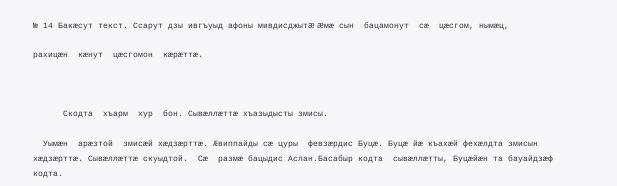№ 14 Бакæсут текст. Ссарут дзы ивгъуыд афоны мивдисджытæ æмæ сын  бацамонут  сæ  цæсгом, нымæц,

рахицæн  кæнут  цæсгомон  кæрæттæ.



      Скодта  хъарм  хур  бон. Сывæллæттæ хъазыдысты змисы.

  Уымæн  арæзтой  змисæй хæдзæрттæ. Æвиппайды сæ цуры  февзæрдис Буцæ. Буцæ йæ къахæй фехæлдта змисын хæдзæрттæ. Сывæллæттæ скуыдтой.  Сæ  размæ бацыдис Аслан.Басабыр кодта  сывæллæтты, Буцæйæн та бауайдзæф кодта.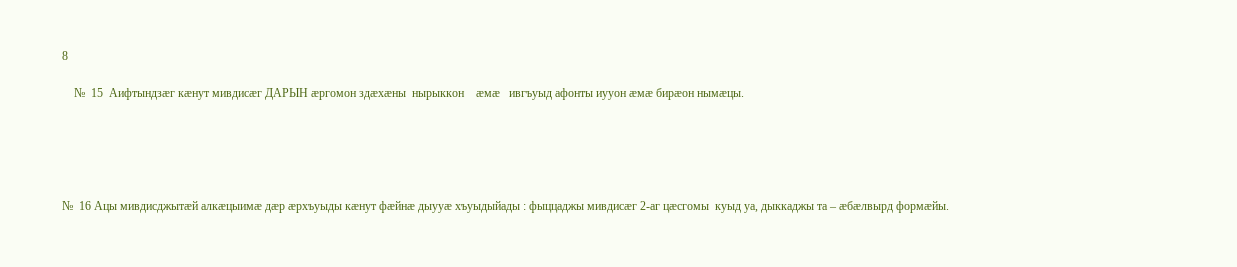8

    №  15  Аифтындзæг кæнут мивдисæг ДАРЫН æргомон здæхæны  нырыккон    æмæ   ивгъуыд афонты иууон æмæ бирæон нымæцы.





№  16 Ацы мивдисджытæй алкæцыимæ дæр æрхъуыды кæнут фæйнæ дыууæ хъуыдыйады : фыццаджы мивдисæг 2-аг цæсгомы  куыд уа, дыккаджы та – æбæлвырд формæйы.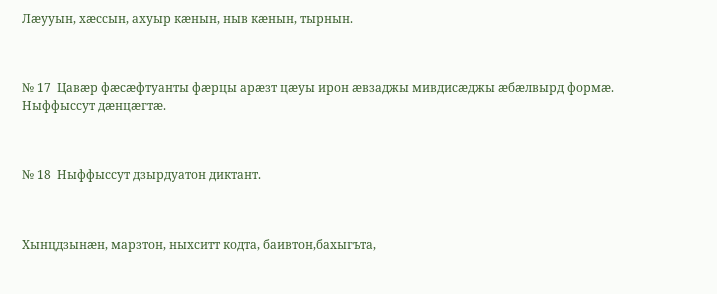Лæууын, хæссын, ахуыр кæнын, ныв кæнын, тырнын.



№ 17  Цавæр фæсæфтуанты фæрцы арæзт цæуы ирон æвзаджы мивдисæджы æбæлвырд формæ. Ныффыссут дæнцæгтæ.



№ 18  Ныффыссут дзырдуатон диктант.



Хынцдзынæн, марзтон, ныхситт кодта, баивтон,бахыгъта,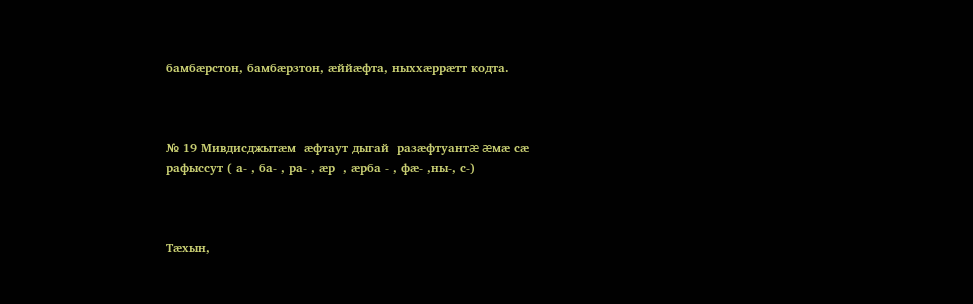бамбæрстон, бамбæрзтон, æййæфта, ныххæррæтт кодта.



№ 19 Мивдисджытæм  æфтаут дыгай  разæфтуантæ æмæ сæ  рафыссут ( а- , ба- , ра- , æр  , æрба - , фæ- ,ны-, с-)



Тæхын,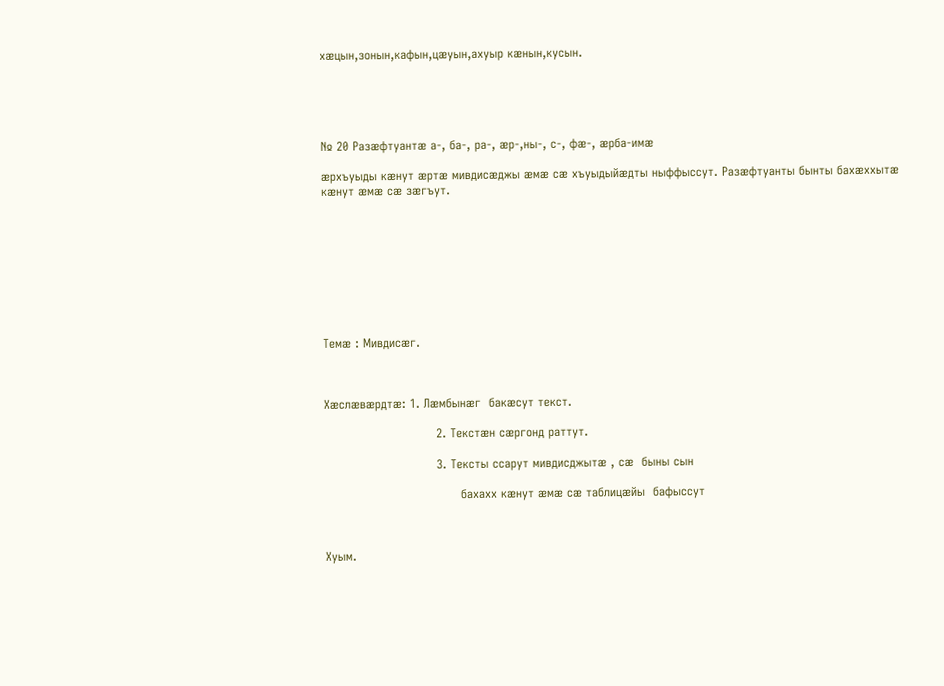хæцын,зонын,кафын,цæуын,ахуыр кæнын,кусын.





№ 20 Разæфтуантæ а-, ба-, ра-, æр-,ны-, с-, фæ-, æрба-имæ

æрхъуыды кæнут æртæ мивдисæджы æмæ сæ хъуыдыйæдты ныффыссут. Разæфтуанты бынты бахæххытæ кæнут æмæ сæ зæгъут.









Темæ : Мивдисæг.



Хæслæвæрдтæ: 1. Лæмбынæг  бакæсут текст.

                            2. Текстæн сæргонд раттут.

                            3. Тексты ссарут мивдисджытæ , сæ  быны сын

                                  бахахх кæнут æмæ сæ таблицæйы  бафыссут



Хуым.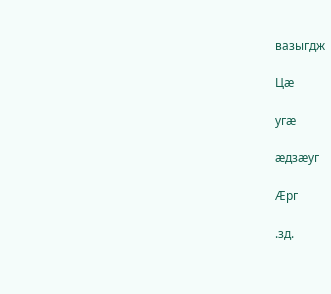вазыгдж

Цæ

угæ

æдзæуг

Æрг

.зд.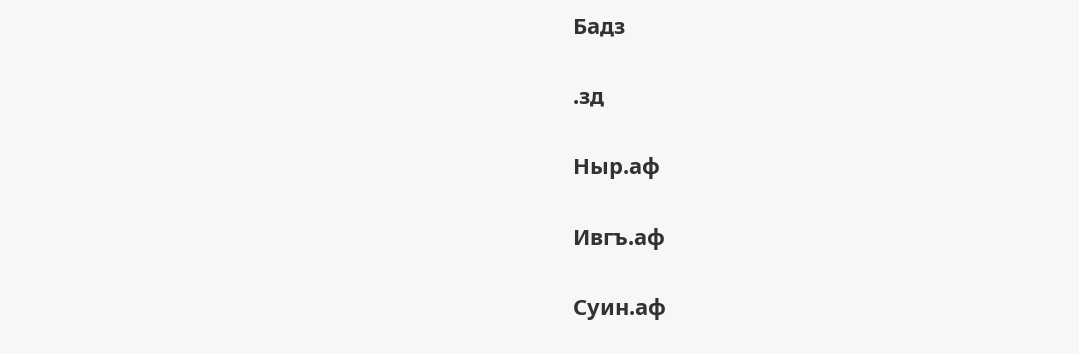Бадз

.зд

Ныр.аф

Ивгъ.аф

Суин.аф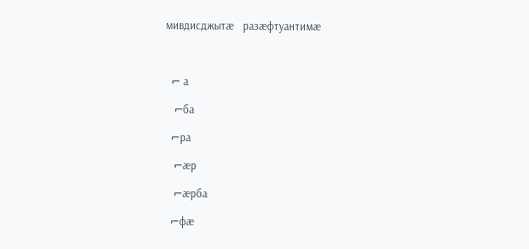мивдисджытæ   разæфтуантимæ



  ⌐ а

   ⌐ба

  ⌐ра

   ⌐æр

   ⌐æрба

  ⌐фæ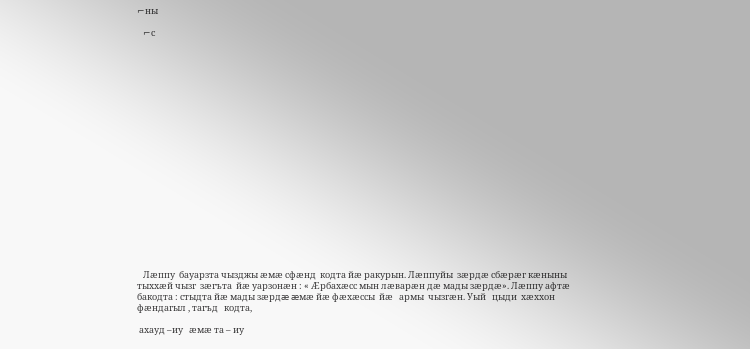⌐ны

   ⌐с





















   Лæппу  бауарзта чызджы æмæ сфæнд  кодта йæ ракурын. Лæппуйы  зæрдæ сбæрæг кæныны тыххæй чызг  зæгъта  йæ уарзонæн : « Æрбахæсс мын лæварæн дæ мады зæрдæ». Лæппу афтæ бакодта : стыдта йæ мады зæрдæ æмæ йæ фæхæссы  йæ   армы  чызгæн. Уый   цыди  хæххон  фæндагыл , тагъд   кодта,

 ахауд –иу   æмæ та – иу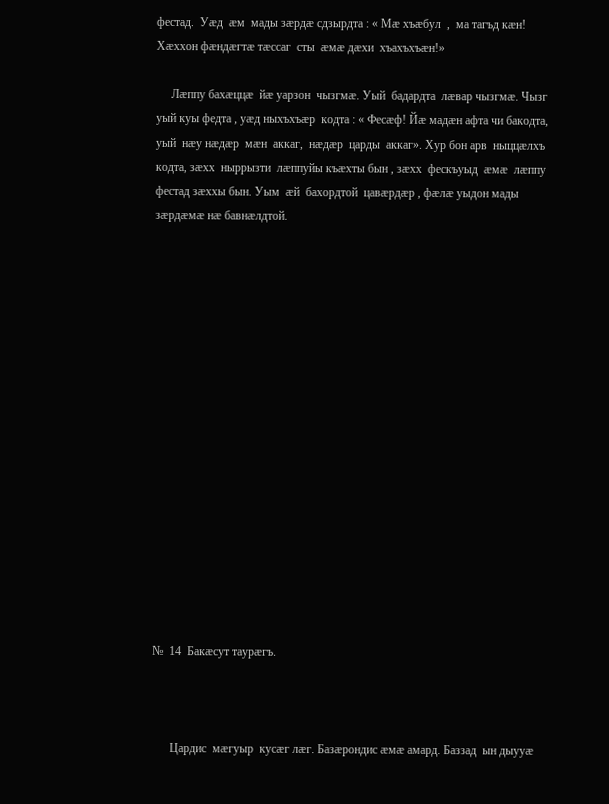фестад.  Уæд  æм  мады зæрдæ сдзырдта : « Мæ хъæбул  ,  ма тагъд кæн! Хæххон фæндæгтæ тæссаг  сты  æмæ дæхи  хъахъхъæн!»

     Лæппу бахæццæ  йæ уарзон  чызгмæ. Уый  бадардта  лæвар чызгмæ. Чызг уый куы федта , уæд ныхъхъæр  кодта : « Фесæф! Йæ мадæн афта чи бакодта, уый  нæу нæдæр  мæн  аккаг,  нæдæр  царды  аккаг». Хур бон арв  ныццæлхъ кодта, зæхх  ныррызти  лæппуйы къæхты бын , зæхх  фескъуыд  æмæ  лæппу  фестад зæххы бын. Уым  æй  бахордтой  цавæрдæр , фæлæ уыдон мады зæрдæмæ нæ бавнæлдтой.

















№  14  Бакæсут таурæгъ.



      Цардис  мæгуыр  кусæг лæг. Базæрондис æмæ амард. Баззад  ын дыууæ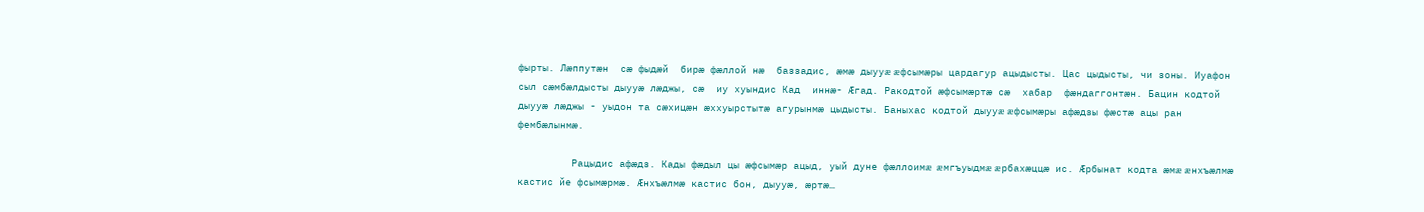фырты. Лæппутæн  сæ фыдæй  бирæ фæллой нæ  баззадис, æмæ дыууæ æфсымæры цардагур ацыдысты. Цас цыдысты, чи зоны. Иуафон сыл сæмбæлдысты дыууæ лæджы, сæ  иу хуындис Кад  иннæ- Æгад. Ракодтой æфсымæртæ сæ  хабар  фæндаггонтæн. Бацин кодтой дыууæ лæджы - уыдон та сæхицæн æххуырстытæ агурынмæ цыдысты. Баныхас кодтой дыууæ æфсымæры афæдзы фæстæ ацы ран фембæлынмæ.

         Рацыдис афæдз. Кады фæдыл цы æфсымæр ацыд, уый дуне фæллоимæ  æмгъуыдмæ æрбахæццæ ис. Æрбынат кодта æмæ æнхъæлмæ кастис йе фсымæрмæ. Æнхъæлмæ кастис бон, дыууæ, æртæ…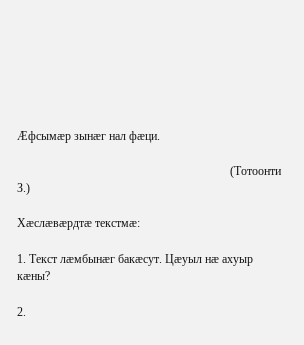Æфсымæр зынæг нал фæци.

                                                                       (Тотоонти З.)

Хæслæвæрдтæ текстмæ:

1. Текст лæмбынæг бакæсут. Цæуыл нæ ахуыр кæны?

2.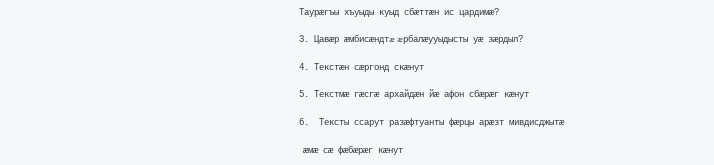Таурæгъы хъуыды куыд сбæттæн ис цардимæ?

3. Цавæр æмбисæндтæ æрбалæууыдысты уæ зæрдыл?

4. Текстæн сæргонд скæнут

5. Текстмæ гæсгæ архайдæн йæ афон сбæрæг кæнут

6.  Тексты ссарут разæфтуанты фæрцы арæзт мивдисджытæ

  æмæ сæ фæбæрæг кæнут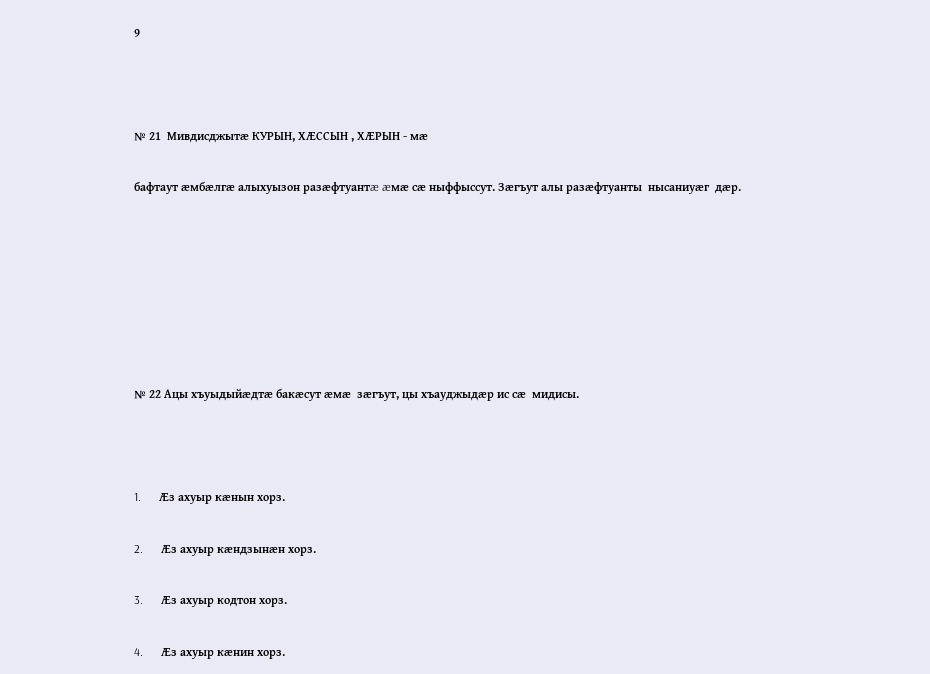9



№ 21  Мивдисджытæ КУРЫН, ХÆССЫН , ХÆРЫН - мæ

бафтаут æмбæлгæ алыхуызон разæфтуантæ æмæ сæ ныффыссут. Зæгъут алы разæфтуанты  нысаниуæг  дæр.







№ 22 Ацы хъуыдыйæдтæ бакæсут æмæ  зæгъут, цы хъауджыдæр ис сæ  мидисы.



1.      Æз ахуыр кæнын хорз.

2.      Æз ахуыр кæндзынæн хорз.

3.      Æз ахуыр кодтон хорз.

4.      Æз ахуыр кæнин хорз.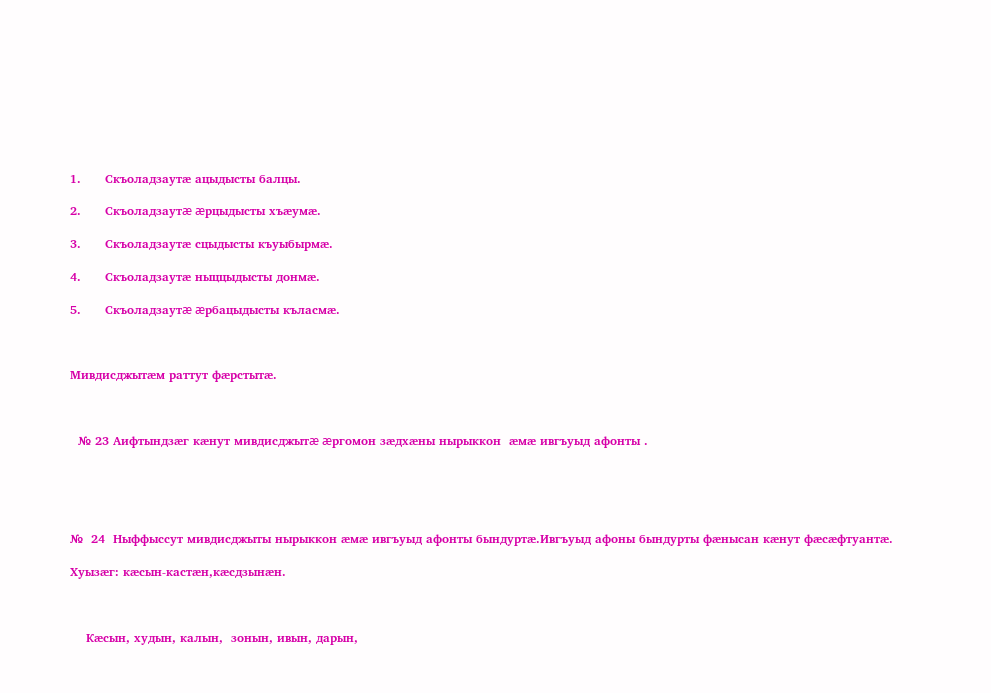1.      Скъоладзаутæ ацыдысты балцы.

2.      Скъоладзаутæ æрцыдысты хъæумæ.

3.      Скъоладзаутæ сцыдысты къуыбырмæ.

4.      Скъоладзаутæ ныццыдысты донмæ.

5.      Скъоладзаутæ æрбацыдысты къласмæ.



Мивдисджытæм раттут фæрстытæ.



  № 23 Аифтындзæг кæнут мивдисджытæ æргомон зæдхæны нырыккон  æмæ ивгъуыд афонты .





№  24  Ныффыссут мивдисджыты нырыккон æмæ ивгъуыд афонты бындуртæ.Ивгъуыд афоны бындурты фæнысан кæнут фæсæфтуантæ.

Хуызæг: кæсын-кастæн,кæсдзынæн.



    Кæсын, худын, калын,  зонын, ивын, дарын,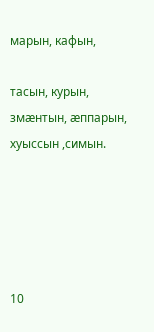марын, кафын,

тасын, курын, змæнтын, æппарын, хуыссын ,симын.





10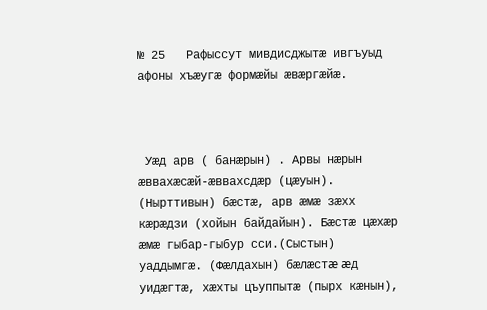№ 25   Рафыссут мивдисджытæ ивгъуыд афоны хъæугæ формæйы æвæргæйæ.



 Уæд арв ( банæрын) . Арвы нæрын æввахæсæй-æввахсдæр (цæуын). (Нырттивын) бæстæ, арв æмæ зæхх кæрæдзи (хойын байдайын). Бæстæ цæхæр æмæ гыбар-гыбур сси.(Сыстын) уаддымгæ. (Фæлдахын) бæлæстæ æд уидæгтæ, хæхты цъуппытæ (пырх кæнын),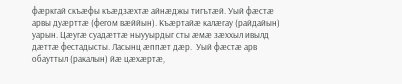фæркгай скъæфы къæдзæхтæ айнæджы тигътæй. Уый фæстæ арвы дуæрттæ (фегом вæййын). Къæртайæ калæгау (райдайын) уарын. Цæугæ суадæттæ ныууырдыг сты æмæ зæххыл ивылд дæттæ фестадысты. Ласынц æппæт дæр.  Уый фæстæ арв обауттыл (ракалын) йæ цæхæртæ,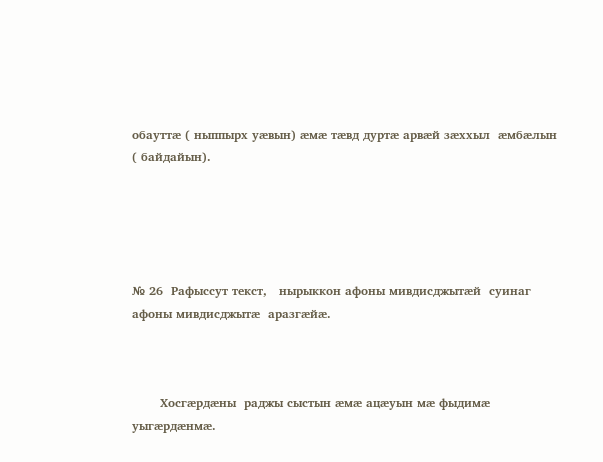обауттæ ( ныппырх уæвын) æмæ тæвд дуртæ арвæй зæххыл  æмбæлын ( байдайын).





№ 26  Рафыссут текст,   нырыккон афоны мивдисджытæй  суинаг афоны мивдисджытæ  аразгæйæ.



       Хосгæрдæны  раджы сыстын æмæ ацæуын мæ фыдимæ уыгæрдæнмæ.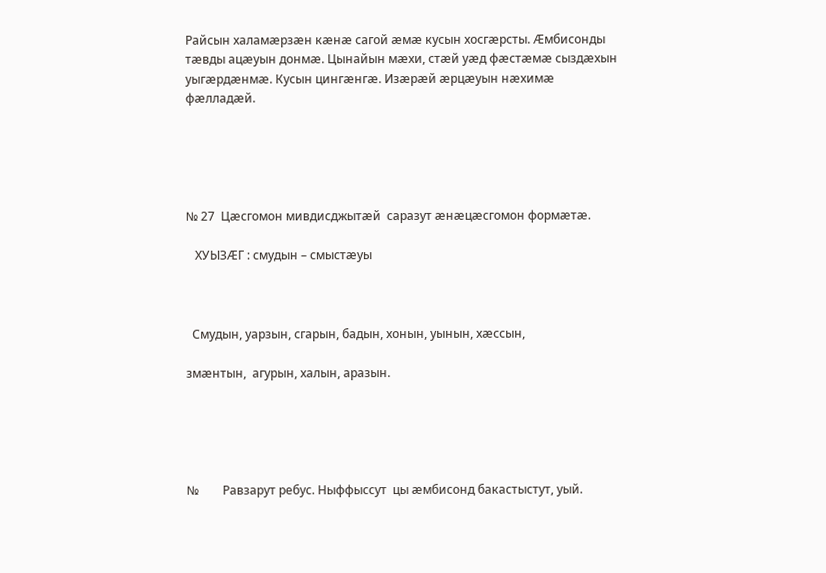Райсын халамæрзæн кæнæ сагой æмæ кусын хосгæрсты. Æмбисонды тæвды ацæуын донмæ. Цынайын мæхи, стæй уæд фæстæмæ сыздæхын уыгæрдæнмæ. Кусын цингæнгæ. Изæрæй æрцæуын нæхимæ фæлладæй.





№ 27  Цæсгомон мивдисджытæй  саразут æнæцæсгомон формæтæ.

   ХУЫЗÆГ : смудын – смыстæуы



  Смудын, уарзын, сгарын, бадын, хонын, уынын, хæссын,

змæнтын,  агурын, халын, аразын.





№        Равзарут ребус. Ныффыссут  цы æмбисонд бакастыстут, уый.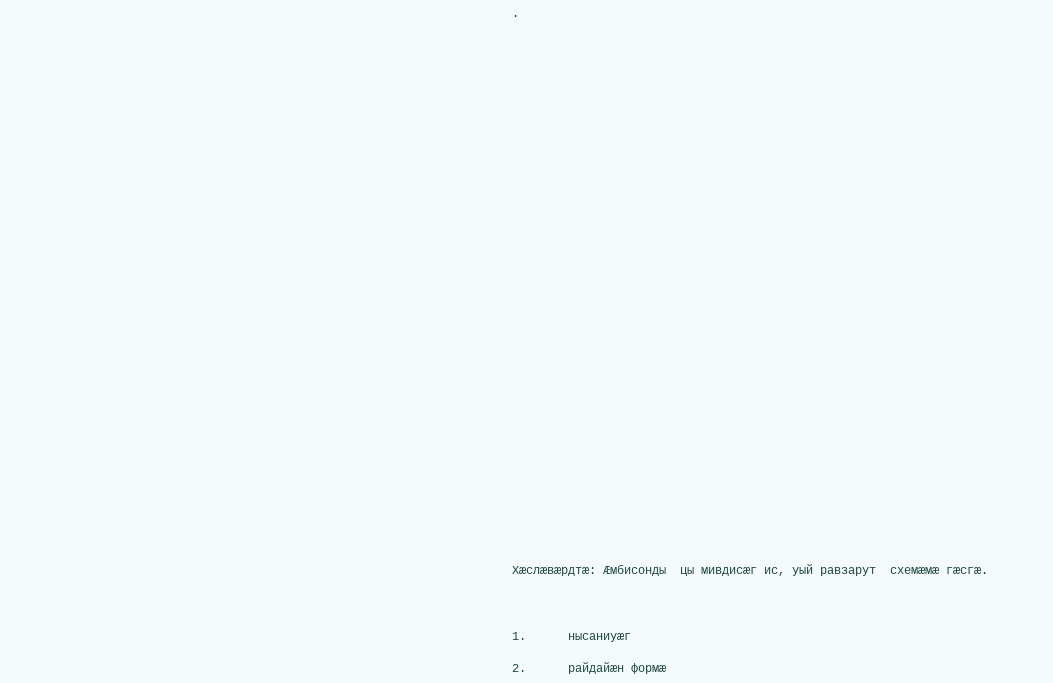.

































Хæслæвæрдтæ: Æмбисонды  цы мивдисæг ис, уый равзарут  схемæмæ гæсгæ.



1.      нысаниуæг

2.      райдайæн формæ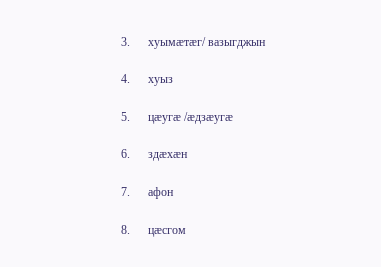3.      хуымæтæг/ вазыгджын

4.      хуыз

5.      цæугæ /æдзæугæ

6.      здæхæн

7.      афон

8.      цæсгом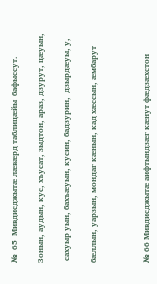№  65  Мивдисджытæ лæвæрд таблицæйы  бафыссут.

Зонын, аудын, кус, хъусат, зыдтон, араз, дзурут, цæуын,

 сахуыр уын, бахъæуын, кусин, бадзурин,  дзырдæуы, у,

бæллын, уарзын, мондаг кæнын, кад хæссын, æмбарут



№ 66 Мивдисджытæ аифтындзæг кæнут фæдзæхстон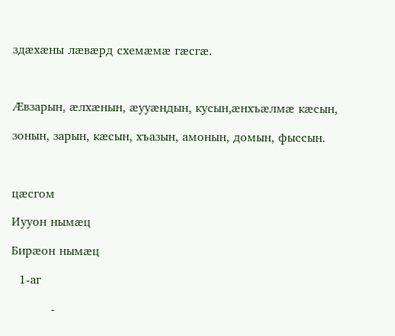здæхæны лæвæрд схемæмæ гæсгæ.



Æвзарын, æлхæнын, æууæндын, кусын,æнхъæлмæ кæсын,

зонын, зарын, кæсын, хъазын, амонын, домын, фыссын.



цæсгом

Иууон нымæц

Бирæон нымæц

  1-аг

          -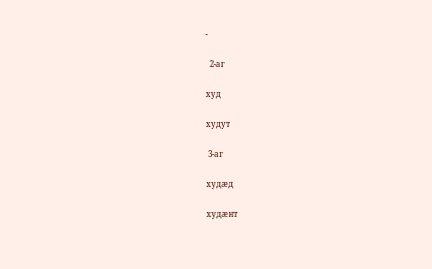-

  2-аг

худ

худут

 3-аг

худæд

худæнт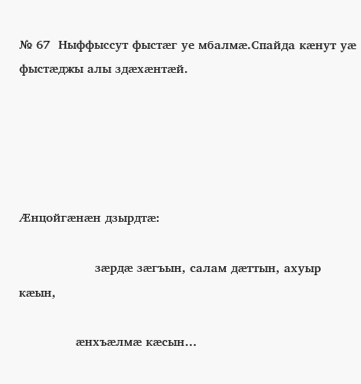№ 67  Ныффыссут фыстæг уе мбалмæ.Спайда кæнут уæ фыстæджы алы здæхæнтæй.





Æнцойгæнæн дзырдтæ:

                   зæрдæ зæгъын, салам дæттын, ахуыр кæын,

                   æнхъæлмæ кæсын…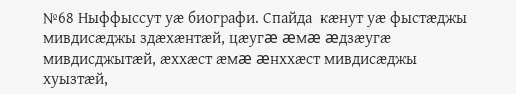№68 Ныффыссут уæ биографи. Спайда  кæнут уæ фыстæджы мивдисæджы здæхæнтæй, цæугæ æмæ æдзæугæ мивдисджытæй, æххæст æмæ æнххæст мивдисæджы хуызтæй,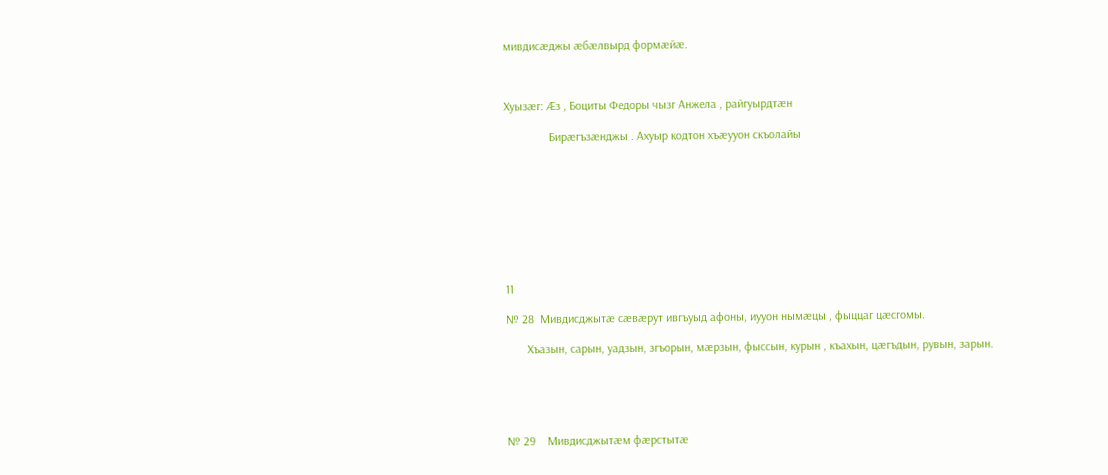мивдисæджы æбæлвырд формæйæ.



Хуызæг: Æз , Боциты Федоры чызг Анжела , райгуырдтæн

               Бирæгъзæнджы . Ахуыр кодтон хъæууон скъолайы









11

№ 28  Мивдисджытæ сæвæрут ивгъуыд афоны, иууон нымæцы , фыццаг цæсгомы.

       Хъазын, сарын, уадзын, згъорын, мæрзын, фыссын, курын , къахын, цæгъдын, рувын, зарын.





№ 29    Мивдисджытæм фæрстытæ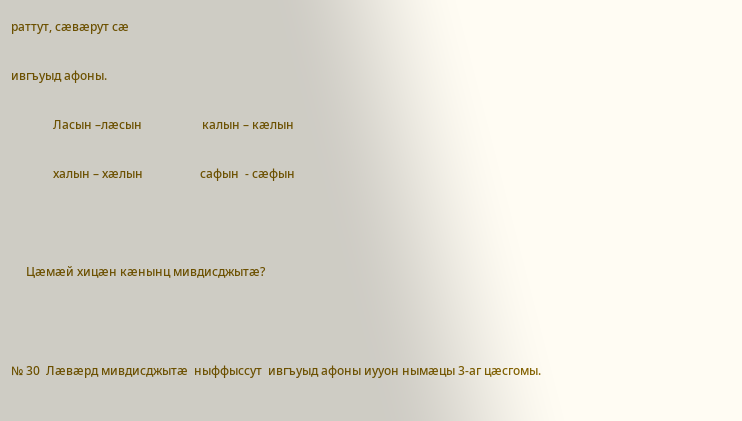раттут, сæвæрут сæ

ивгъуыд афоны.

              Ласын –лæсын                    калын – кæлын

              халын – хæлын                   сафын  - сæфын



     Цæмæй хицæн кæнынц мивдисджытæ?



№ 30  Лæвæрд мивдисджытæ  ныффыссут  ивгъуыд афоны иууон нымæцы 3-аг цæсгомы.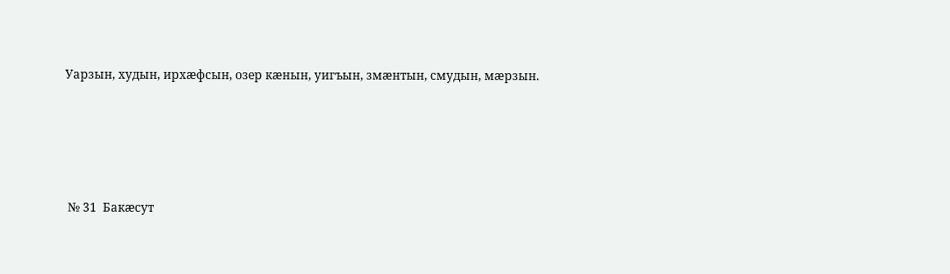Уарзын, худын, ирхæфсын, озер кæнын, уигъын, змæнтын, смудын, мæрзын.





 № 31  Бакæсут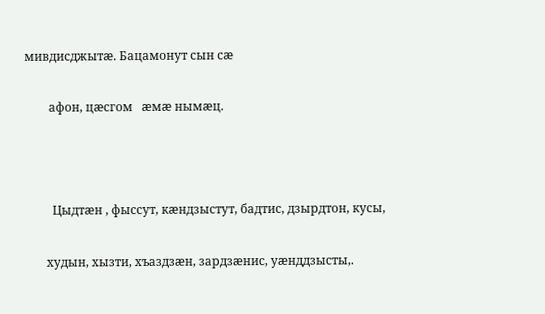мивдисджытæ. Бацамонут сын сæ

        афон, цæсгом   æмæ нымæц.



         Цыдтæн , фыссут, кæндзыстут, бадтис, дзырдтон, кусы,

       худын, хызти, хъаздзæн, зардзæнис, уæнддзысты,.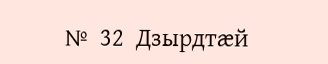№  32  Дзырдтæй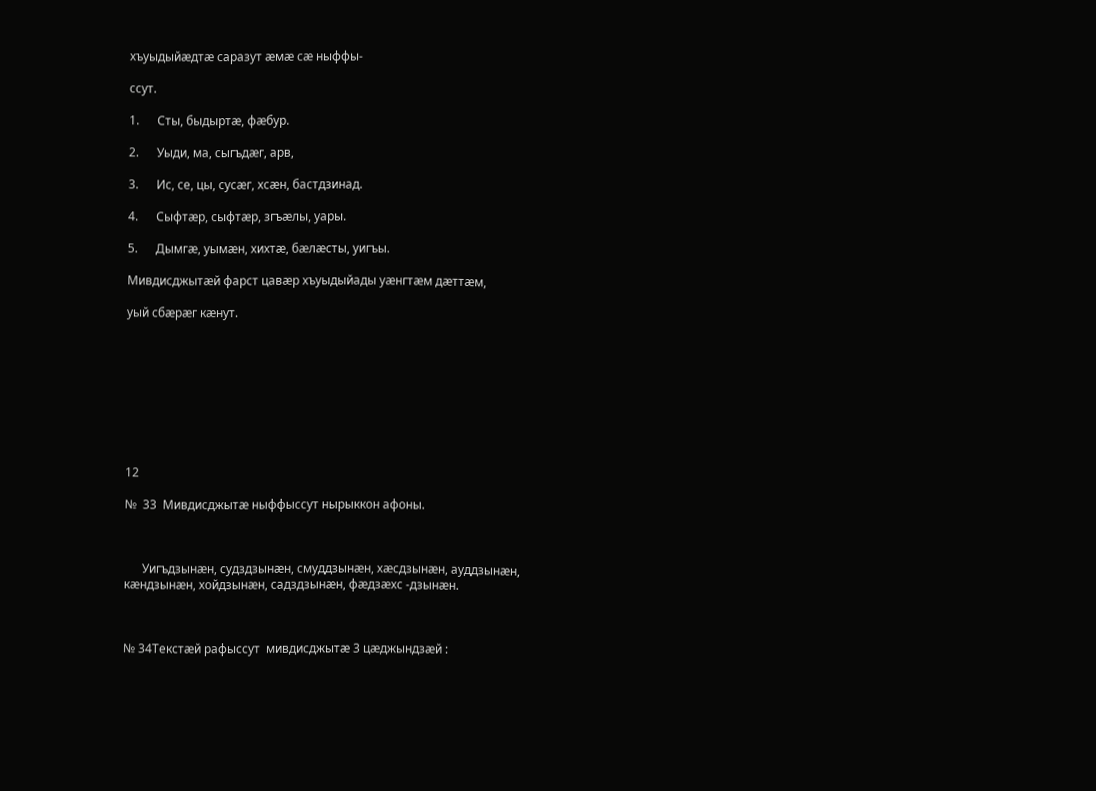хъуыдыйæдтæ саразут æмæ сæ ныффы-

ссут.

1.      Сты, быдыртæ, фæбур.

2.      Уыди, ма, сыгъдæг, арв,

3.      Ис, се, цы, сусæг, хсæн, бастдзинад.

4.      Сыфтæр, сыфтæр, згъæлы, уары.

5.      Дымгæ, уымæн, хихтæ, бæлæсты, уигъы.

Мивдисджытæй фарст цавæр хъуыдыйады уæнгтæм дæттæм,

уый сбæрæг кæнут.









12

№  33  Мивдисджытæ ныффыссут нырыккон афоны.



      Уигъдзынæн, судздзынæн, смуддзынæн, хæсдзынæн, ауддзынæн, кæндзынæн, хойдзынæн, садздзынæн, фæдзæхс -дзынæн.



№ 34Текстæй рафыссут  мивдисджытæ 3 цæджындзæй :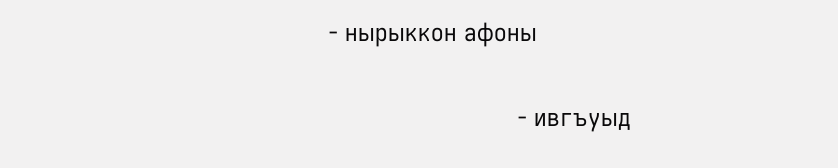- нырыккон афоны

                           - ивгъуыд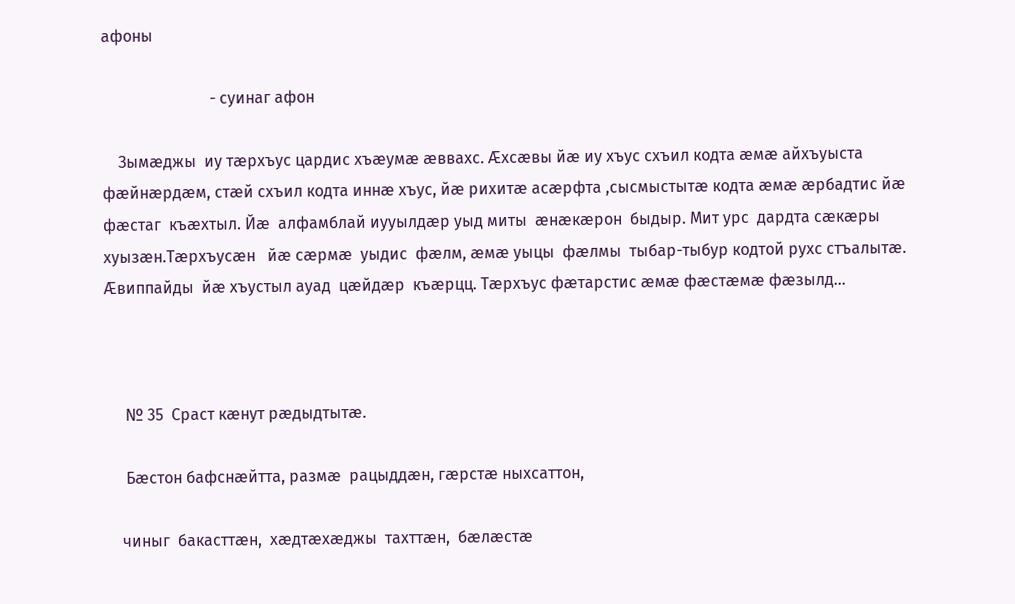афоны

                           - суинаг афон

    Зымæджы  иу тæрхъус цардис хъæумæ æввахс. Æхсæвы йæ иу хъус схъил кодта æмæ айхъуыста фæйнæрдæм, стæй схъил кодта иннæ хъус, йæ рихитæ асæрфта ,сысмыстытæ кодта æмæ æрбадтис йæ  фæстаг  къæхтыл. Йæ  алфамблай иууылдæр уыд миты  æнæкæрон  быдыр. Мит урс  дардта сæкæры  хуызæн.Тæрхъусæн   йæ сæрмæ  уыдис  фæлм, æмæ уыцы  фæлмы  тыбар-тыбур кодтой рухс стъалытæ. Æвиппайды  йæ хъустыл ауад  цæйдæр  къæрцц. Тæрхъус фæтарстис æмæ фæстæмæ фæзылд…



     № 35  Сраст кæнут рæдыдтытæ.

     Бæстон бафснæйтта, размæ  рацыддæн, гæрстæ ныхсаттон,

    чиныг  бакасттæн,  хæдтæхæджы  тахттæн,  бæлæстæ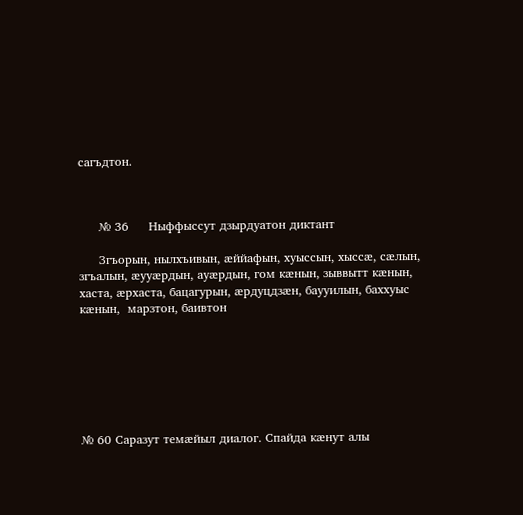сагъдтон.



     № 36     Ныффыссут дзырдуатон диктант

     Згъорын, нылхъивын, æййафын, хуыссын, хыссæ, сæлын, згъалын, æууæрдын, ауæрдын, гом кæнын, зыввытт кæнын, хаста, æрхаста, бацагурын, æрдуцдзæн, баууилын, баххуыс кæнын,  марзтон, баивтон







№ 60 Саразут темæйыл диалог. Спайда кæнут алы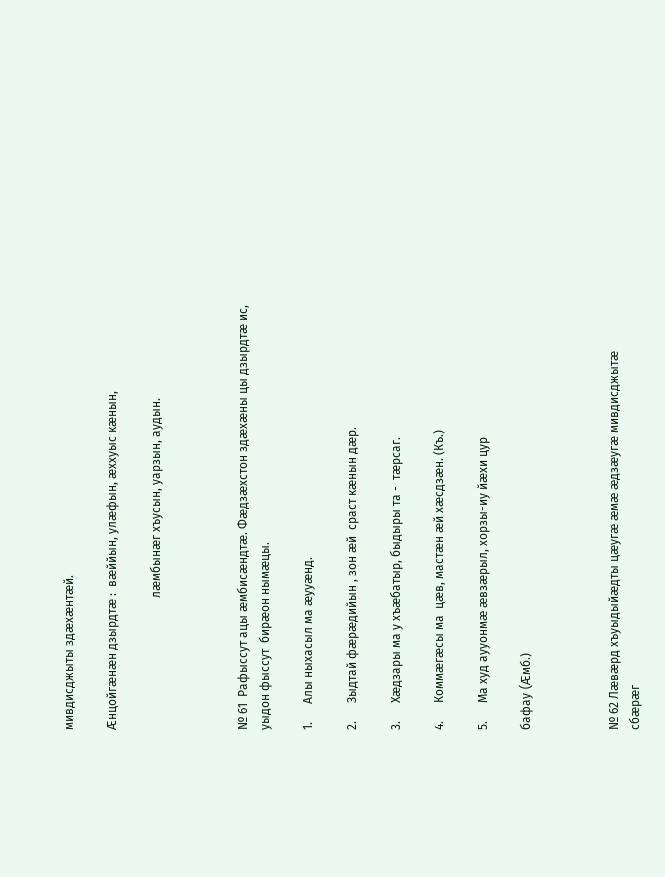мивдисджыты здæхæнтæй.

Æнцойгæнæн дзырдтæ :  вæййын, улæфын, æххуыс кæнын,

                                            лæмбынæг хъусын, уарзын, аудын.



№ 61  Рафыссут ацы æмбисæндтæ. Фæдзæхстон здæхæны цы дзырдтæ ис, уыдон фыссут  бирæон нымæцы.

1.      Алы ныхасыл ма æууæнд.

2.      Зыдтай фæрæдийын , зон æй  сраст кæнын дæр.

3.      Хæдзары ма у хъæбатыр, быдыры та -  тæрсаг.

4.      Коммæгæсы ма  цæв, мастæн æй хæсдзæн. (Къ.)

5.      Ма худ аууонмæ æвзæрыл, хорзы-иу йæхи цур

бафау (Æмб.)



№ 62 Лæвæрд хъуыдыйæдты цæугæ æмæ æдзæугæ мивдисджытæ сбæрæг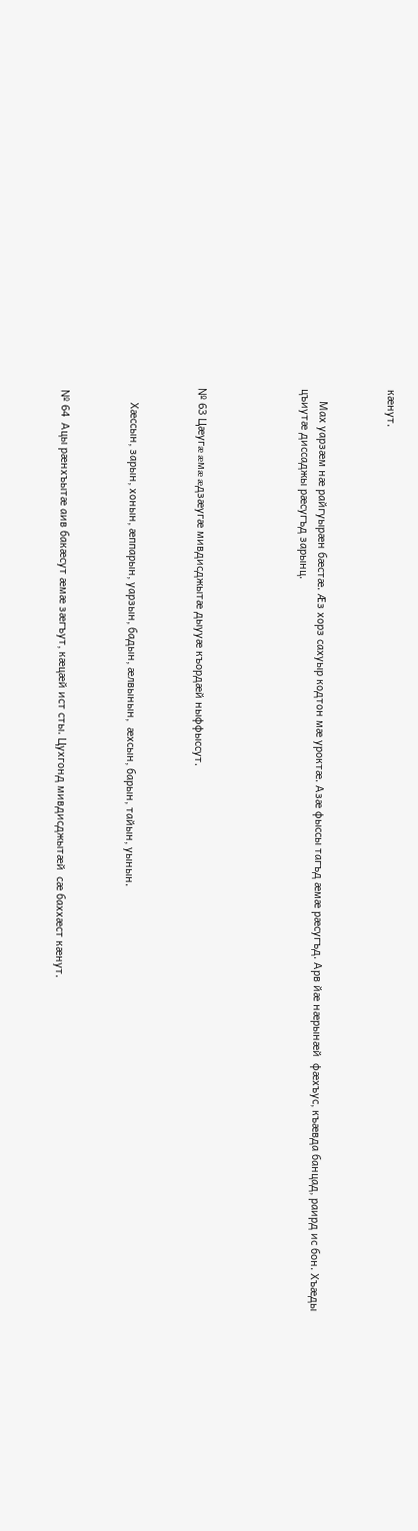кæнут.



    Мах уарзæм нæ райгуырæн бæстæ. Æз хорз сахуыр кодтон мæ уроктæ. Азæ фыссы тагъд æмæ рæсугъд. Арв йæ нæрынæй  фæхъус, къæвда банцад, раирд ис бон. Хъæды цъиутæ диссаджы рæсугъд зарынц.





№ 63 Цæугæ æмæ æдзæугæ мивдисджытæ дыууæ къордæй ныффыссут.



     Хæссын, зарын, хонын, æппарын, уарзын, бадын, æлвынын,  æхсын, барын, тайын, уынын.



 № 64  Ацы рæнхъытæ аив бакæсут æмæ зæгъут, кæцæй ист сты. Цухгонд мивдисджытæй  сæ баххæст кæнут.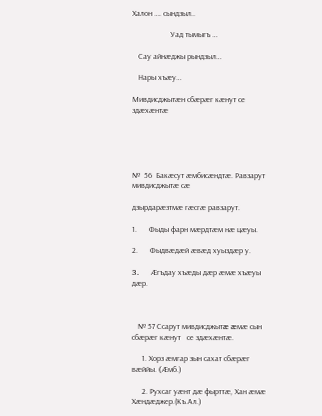Халон …. сындзыл..

                   Уад тымыгъ …

   Сау айнæджы рындзыл…

   Нары хъæу…

Мивдисджытæн сбæрæг кæнут се здæхæнтæ





№  56  Бакæсут æмбисæндтæ. Равзарут мивдисджытæ сæ

дзырдарæзтмæ гæсгæ равзарут.

1.      Фыды фарн мæрдтæм нæ цæуы.

2.      Фыдвæдæй æвæд хуыздæр у.

3.      Æгъдау хъæды дæр æмæ хъæуы дæр.



   № 57 Ссарут мивдисджытæ æмæ сын сбæрæг кæнут   се здæхæнтæ.

     1. Хорз æмгар зын сахат сбæрæг вæййы. (Æмб.)

     2. Рухсаг уæнт дæ фырттæ, Хан æмæ Хæндæджер.(Къ.Ал.)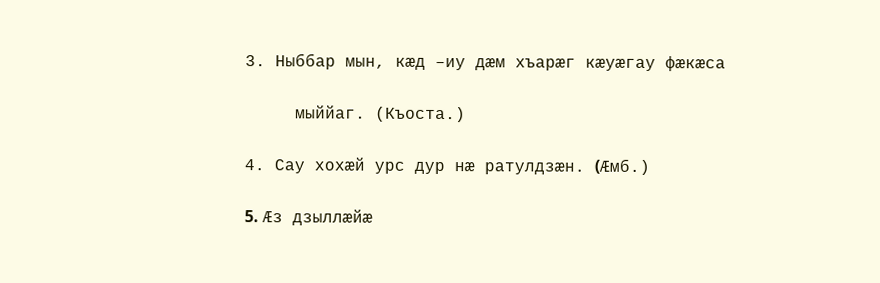3. Ныббар мын, кæд –иу дæм хъарæг кæуæгау фæкæса

     мыййаг. (Къоста.)

4. Сау хохæй урс дур нæ ратулдзæн. (Æмб.)

5. Æз дзыллæйæ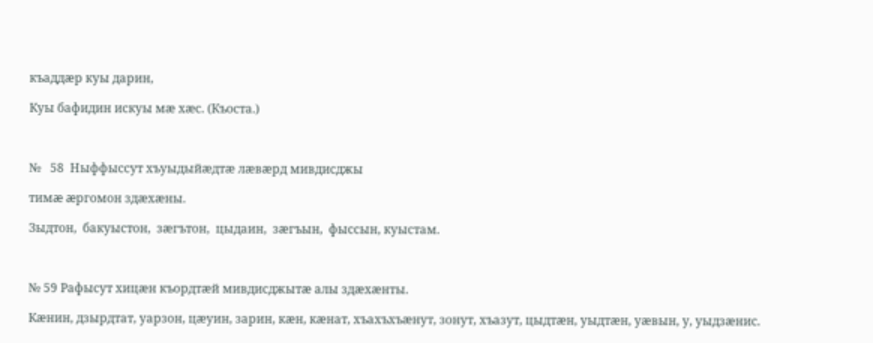къаддæр куы дарин,

Куы бафидин искуы мæ хæс. (Къоста.)



№   58  Ныффыссут хъуыдыйæдтæ лæвæрд мивдисджы

тимæ æргомон здæхæны.

Зыдтон,  бакуыстон,  зæгътон,  цыдаин,  зæгъын,  фыссын, куыстам.



№ 59 Рафысут хицæн къордтæй мивдисджытæ алы здæхæнты.

Кæнин, дзырдтат, уарзон, цæуин, зарин, кæн, кæнат, хъахъхъæнут, зонут, хъазут, цыдтæн, уыдтæн, уæвын, у, уыдзæнис.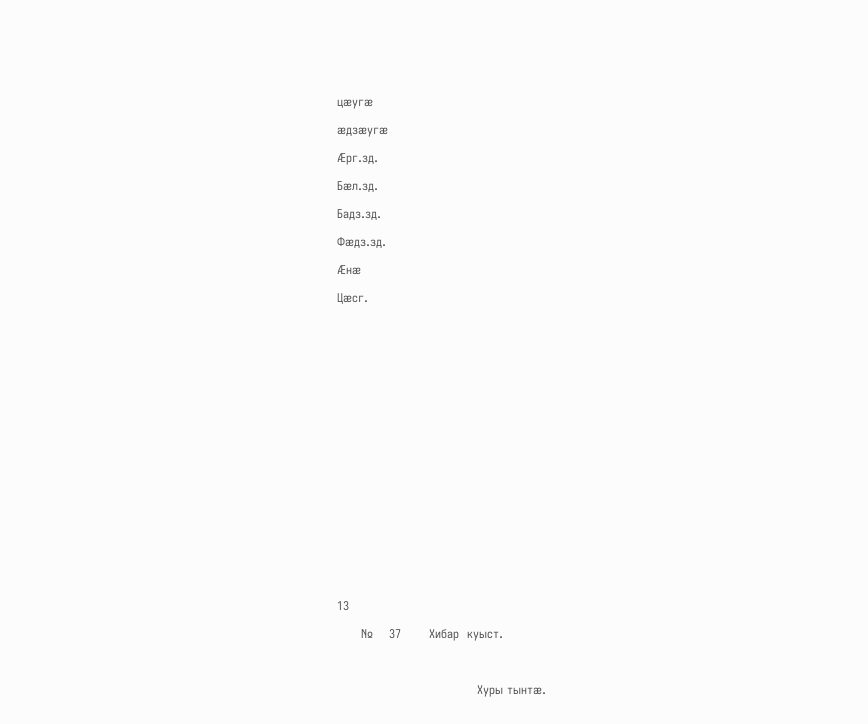цæугæ

æдзæугæ

Æрг.зд.

Бæл.зд.

Бадз.зд.

Фæдз.зд.

Æнæ

Цæсг.





















13

      №    37       Хибар  куыст.



                                   Хуры тынтæ.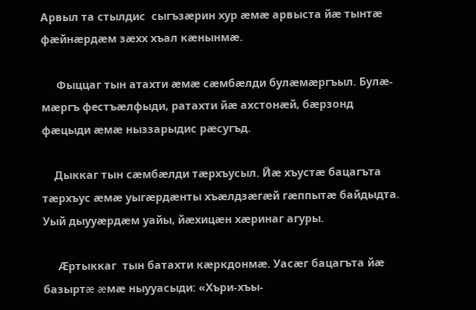Арвыл та стылдис  сыгъзæрин хур æмæ арвыста йæ тынтæ фæйнæрдæм зæхх хъал кæнынмæ.

     Фыццаг тын атахти æмæ сæмбæлди булæмæргъыл. Булæ-мæргъ фестъæлфыди, ратахти йæ ахстонæй, бæрзонд фæцыди æмæ ныззарыдис рæсугъд.

    Дыккаг тын сæмбæлди тæрхъусыл. Йæ хъустæ бацагъта тæрхъус æмæ уыгæрдæнты хъæлдзæгæй гæппытæ байдыдта. Уый дыууæрдæм уайы, йæхицæн хæринаг агуры.

     Æртыккаг  тын батахти кæркдонмæ. Уасæг бацагъта йæ базыртæ æмæ ныууасыди: «Хъри-хъы-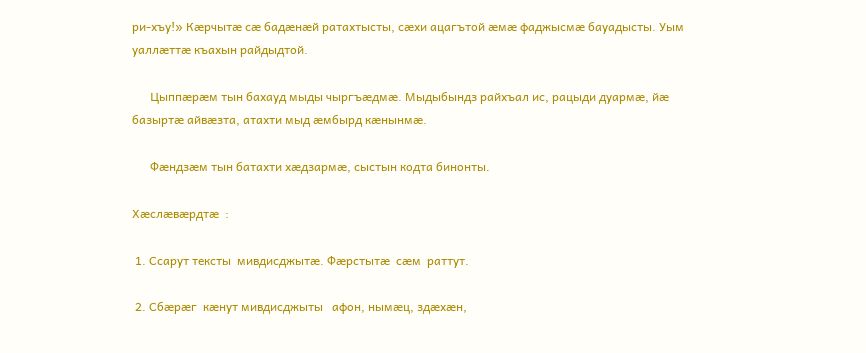ри-хъу!» Кæрчытæ сæ бадæнæй ратахтысты, сæхи ацагътой æмæ фаджысмæ бауадысты. Уым уаллæттæ къахын райдыдтой.

      Цыппæрæм тын бахауд мыды чыргъæдмæ. Мыдыбындз райхъал ис, рацыди дуармæ, йæ базыртæ айвæзта, атахти мыд æмбырд кæнынмæ.

      Фæндзæм тын батахти хæдзармæ, сыстын кодта бинонты.

Хæслæвæрдтæ  :

 1. Ссарут тексты  мивдисджытæ. Фæрстытæ  сæм  раттут.

 2. Сбæрæг  кæнут мивдисджыты   афон, нымæц, здæхæн,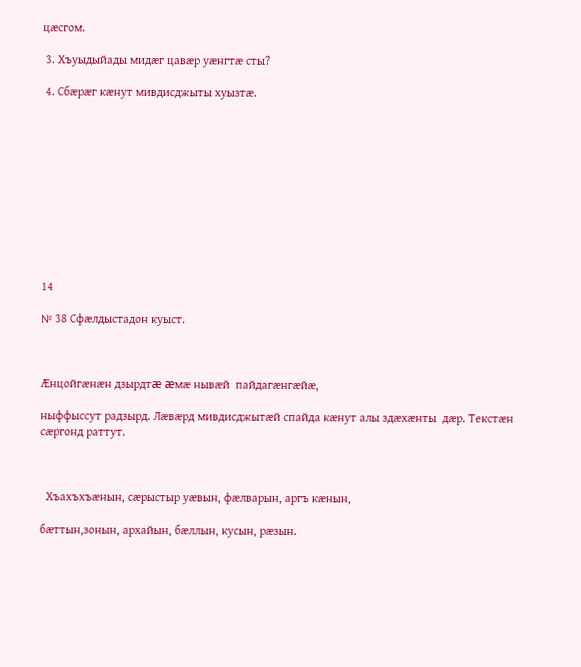цæсгом.

 3. Хъуыдыйады мидæг цавæр уæнгтæ сты?

 4. Сбæрæг кæнут мивдисджыты хуызтæ.











14

№ 38 Сфæлдыстадон куыст.



Æнцойгæнæн дзырдтæ æмæ нывæй  пайдагæнгæйæ,

ныффыссут радзырд. Лæвæрд мивдисджытæй спайда кæнут алы здæхæнты  дæр. Текстæн сæргонд раттут.



  Хъахъхъæнын, сæрыстыр уæвын, фæлварын, аргъ кæнын,

бæттын,зонын, архайын, бæллын, кусын, рæзын.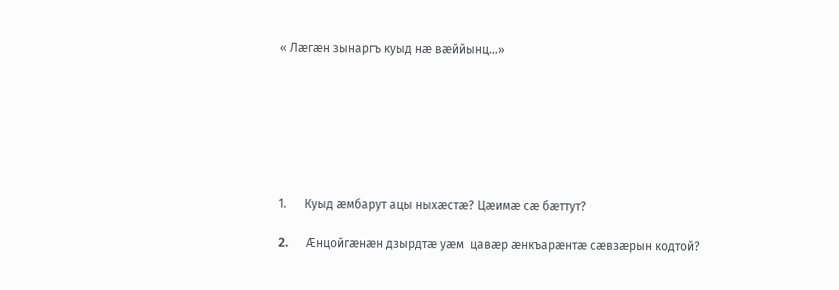« Лæгæн зынаргъ куыд нæ вæййынц…»







1.      Куыд æмбарут ацы ныхæстæ? Цæимæ сæ бæттут?

2.      Æнцойгæнæн дзырдтæ уæм  цавæр æнкъарæнтæ сæвзæрын кодтой?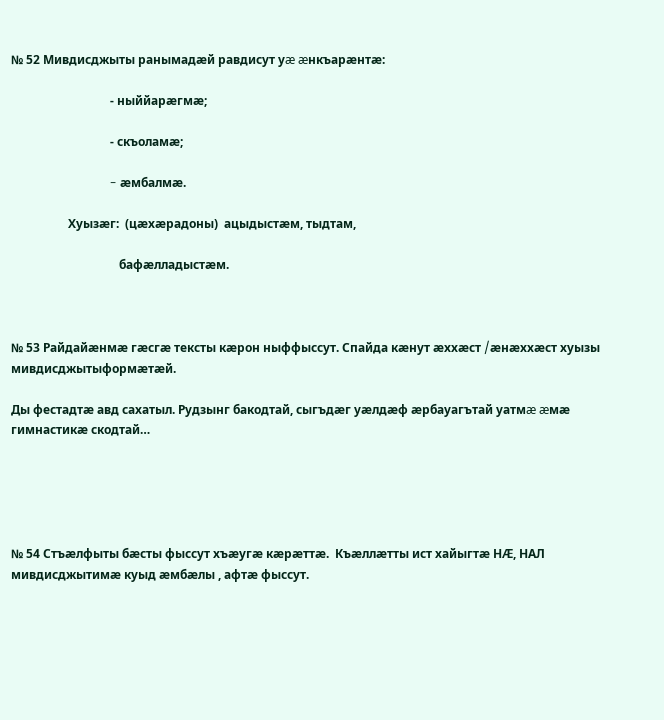№ 52 Мивдисджыты ранымадæй равдисут уæ æнкъарæнтæ:

                                 - ныййарæгмæ;

                                 - скъоламæ;

                                 - æмбалмæ.

                   Хуызæг:  (цæхæрадоны)  ацыдыстæм, тыдтам,

                                    бафæлладыстæм.



№ 53 Райдайæнмæ гæсгæ тексты кæрон ныффыссут. Спайда кæнут æххæст /æнæххæст хуызы мивдисджытыформæтæй.

Ды фестадтæ авд сахатыл. Рудзынг бакодтай, сыгъдæг уæлдæф æрбауагътай уатмæ æмæ гимнастикæ скодтай…





№ 54 Стъæлфыты бæсты фыссут хъæугæ кæрæттæ.  Къæллæтты ист хайыгтæ НÆ, НАЛ  мивдисджытимæ куыд æмбæлы , афтæ фыссут.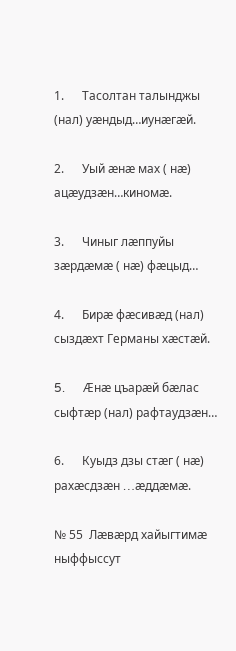1.      Тасолтан талынджы (нал) уæндыд…иунæгæй.

2.      Уый æнæ мах ( нæ) ацæудзæн…киномæ.

3.      Чиныг лæппуйы зæрдæмæ ( нæ) фæцыд…

4.      Бирæ фæсивæд (нал) сыздæхт Германы хæстæй.

5.      Æнæ цъарæй бæлас сыфтæр (нал) рафтаудзæн…

6.      Куыдз дзы стæг ( нæ) рахæсдзæн …æддæмæ.

№ 55  Лæвæрд хайыгтимæ ныффыссут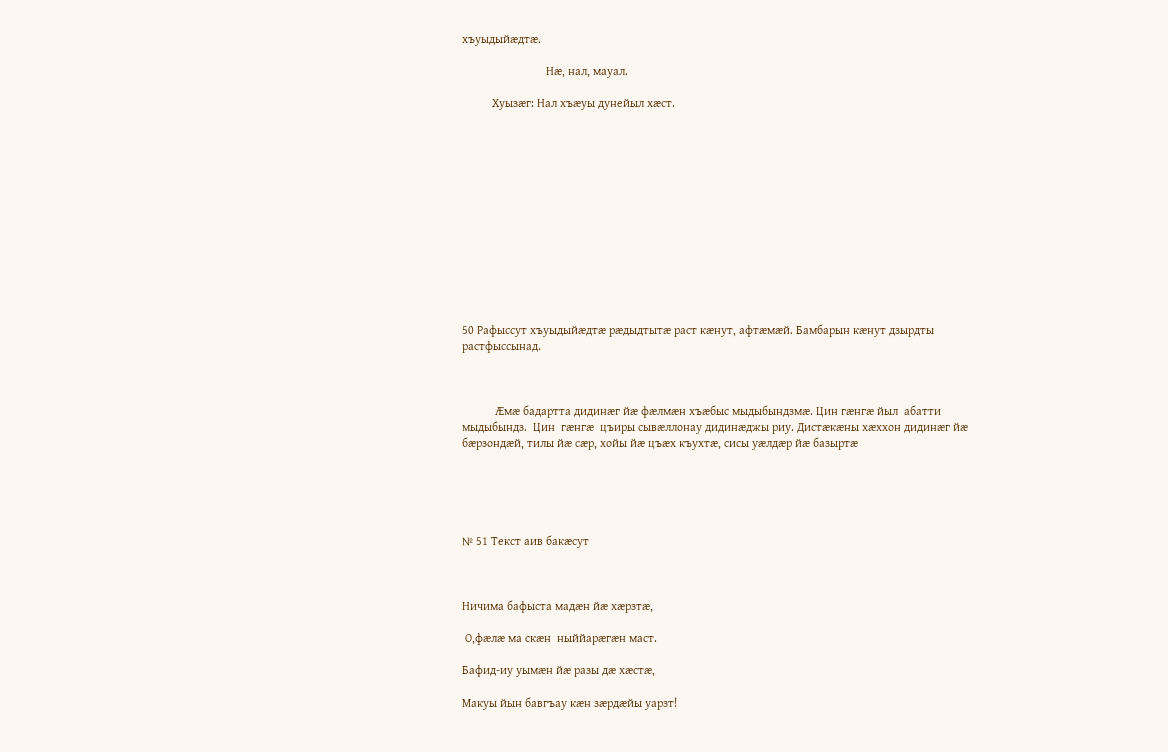хъуыдыйæдтæ.

                            Нæ, нал, мауал.

          Хуызæг: Нал хъæуы дунейыл хæст.













50 Рафыссут хъуыдыйæдтæ рæдыдтытæ раст кæнут, афтæмæй. Бамбарын кæнут дзырдты растфыссынад.



           Æмæ бадартта дидинæг йæ фæлмæн хъæбыс мыдыбындзмæ. Цин гæнгæ йыл  абатти  мыдыбындз.  Цин  гæнгæ  цъиры сывæллонау дидинæджы риу. Дистæкæны хæххон дидинæг йæ бæрзондæй, тилы йæ сæр, хойы йæ цъæх къухтæ, сисы уæлдæр йæ базыртæ





№ 51 Текст аив бакæсут



Ничима бафыста мадæн йæ хæрзтæ,

 О,фæлæ ма скæн  ныййарæгæн маст.

Бафид-иу уымæн йæ разы дæ хæстæ,

Макуы йын бавгъау кæн зæрдæйы уарзт!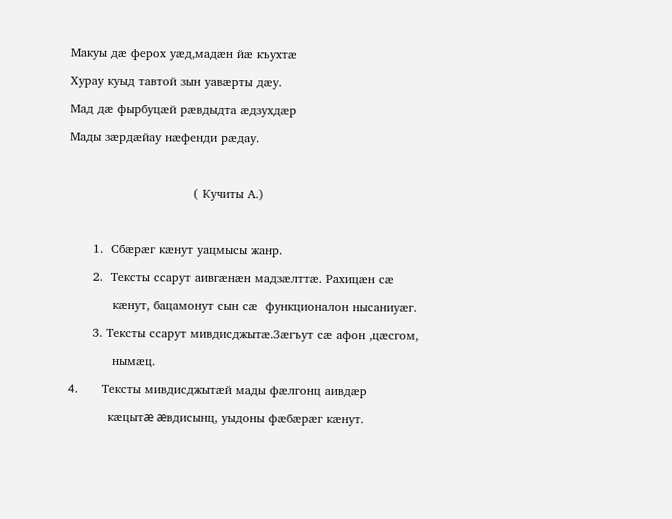Макуы дæ ферох уæд,мадæн йæ къухтæ

Хурау куыд тавтой зын уавæрты дæу.

Мад дæ фырбуцæй рæвдыдта æдзухдæр

Мады зæрдæйау нæфенди рæдау.



                               ( Кучиты А.)



      1.  Сбæрæг кæнут уацмысы жанр.

      2.  Тексты ссарут аивгæнæн мадзæлттæ. Рахицæн сæ

           кæнут, бацамонут сын сæ  функционалон нысаниуæг.

      3. Тексты ссарут мивдисджытæ.Зæгъут сæ афон ,цæсгом,

           нымæц.

4.      Тексты мивдисджытæй мады фæлгонц аивдæр

          кæцытæ æвдисынц, уыдоны фæбæрæг кæнут.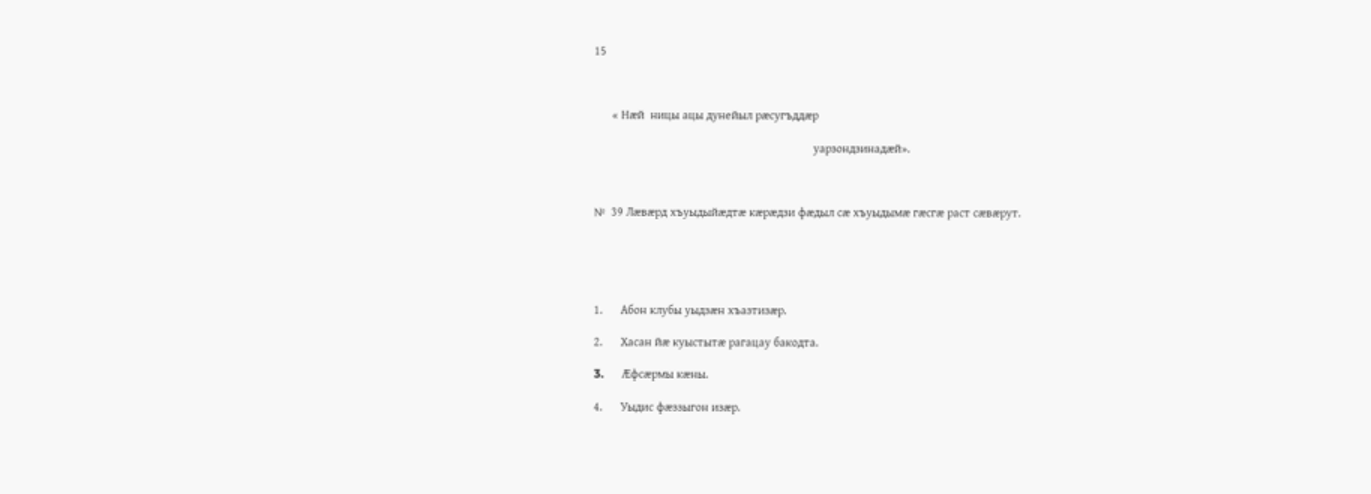15



      « Нæй  ницы ацы дунейыл рæсугъддæр

                                                                         уарзондзинадæй».



№  39 Лæвæрд хъуыдыйæдтæ кæрæдзи фæдыл сæ хъуыдымæ гæсгæ раст сæвæрут.





1.      Абон клубы уыдзæн хъазтизæр.

2.      Хасан йæ куыстытæ рагацау бакодта.

3.      Æфсæрмы кæны.

4.      Уыдис фæззыгон изæр.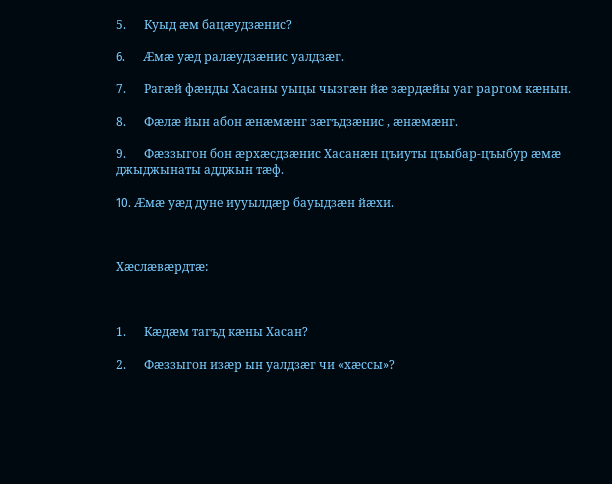5.      Куыд æм бацæудзæнис?

6.      Æмæ уæд ралæудзæнис уалдзæг.

7.      Рагæй фæнды Хасаны уыцы чызгæн йæ зæрдæйы уаг раргом кæнын.

8.      Фæлæ йын абон æнæмæнг зæгъдзæнис , æнæмæнг.

9.      Фæззыгон бон æрхæсдзæнис Хасанæн цъиуты цъыбар-цъыбур æмæ джыджынаты адджын тæф.

10. Æмæ уæд дуне иууылдæр бауыдзæн йæхи.



Хæслæвæрдтæ:



1.      Кæдæм тагъд кæны Хасан?

2.      Фæззыгон изæр ын уалдзæг чи «хæссы»?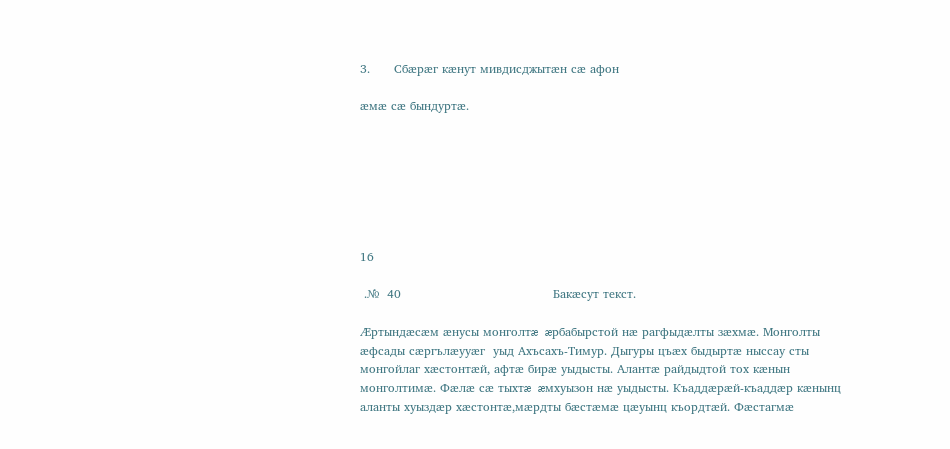3.      Сбæрæг кæнут мивдисджытæн сæ афон

æмæ сæ бындуртæ.







16

 .№  40                                      Бакæсут текст.

Æртындæсæм æнусы монголтæ æрбабырстой нæ рагфыдæлты зæхмæ. Монголты æфсады сæргълæууæг  уыд Ахъсахъ-Тимур. Дыгуры цъæх быдыртæ ныссау сты монгойлаг хæстонтæй, афтæ бирæ уыдысты. Алантæ райдыдтой тох кæнын монголтимæ. Фæлæ сæ тыхтæ æмхуызон нæ уыдысты. Къаддæрæй-къаддæр кæнынц аланты хуыздæр хæстонтæ,мæрдты бæстæмæ цæуынц къордтæй. Фæстагмæ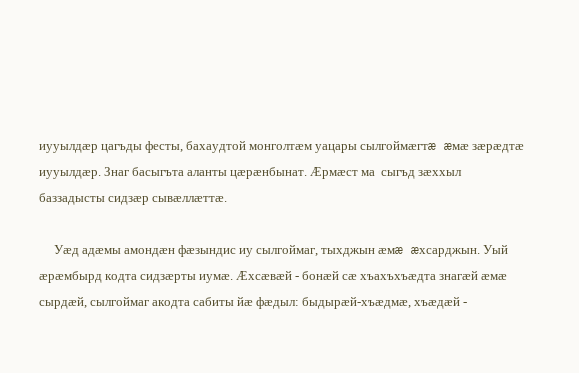иууылдæр цагъды фесты, бахаудтой монголтæм уацары сылгоймæгтæ æмæ зæрæдтæ иууылдæр. Знаг басыгъта аланты цæрæнбынат. Æрмæст ма  сыгъд зæххыл баззадысты сидзæр сывæллæттæ.

     Уæд адæмы амондæн фæзындис иу сылгоймаг, тыхджын æмæ æхсарджын. Уый æрæмбырд кодта сидзæрты иумæ. Æхсæвæй - бонæй сæ хъахъхъæдта знагæй æмæ сырдæй, сылгоймаг акодта сабиты йæ фæдыл: быдырæй-хъæдмæ, хъæдæй -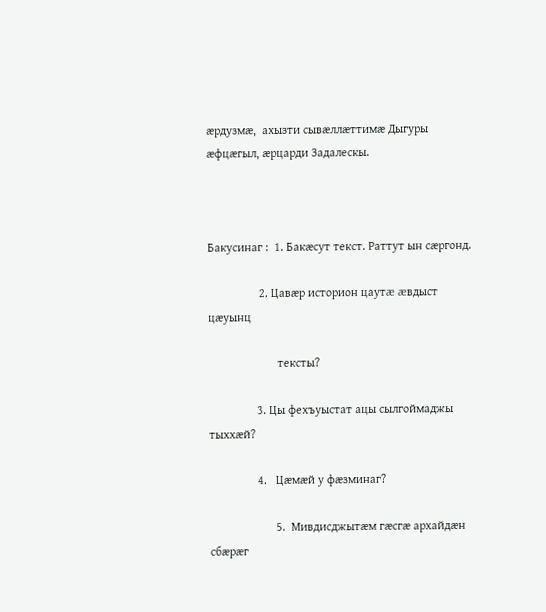æрдузмæ,  ахызти сывæллæттимæ Дыгуры æфцæгыл, æрцарди Задалескы.



Бакусинаг :  1. Бакæсут текст. Раттут ын сæргонд.

                 2. Цавæр историон цаутæ æвдыст цæуынц

                       тексты?

                3. Цы фехъуыстат ацы сылгоймаджы тыххæй?

                4.   Цæмæй у фæзминаг?

                      5.  Мивдисджытæм гæсгæ архайдæн сбæрæг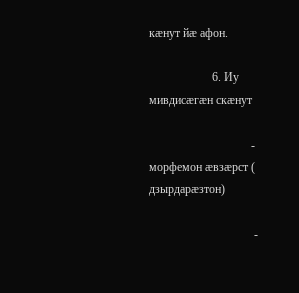кæнут йæ афон.

                     6. Иу мивдисæгæн скæнут

                                  - морфемон æвзæрст ( дзырдарæзтон)

                                   -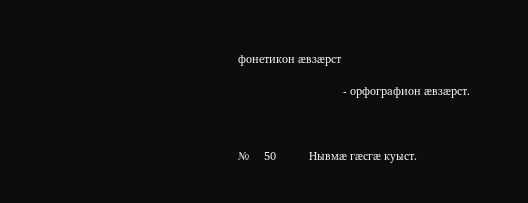фонетикон æвзæрст

                                   - орфографион æвзæрст.



№     50           Нывмæ гæсгæ куыст.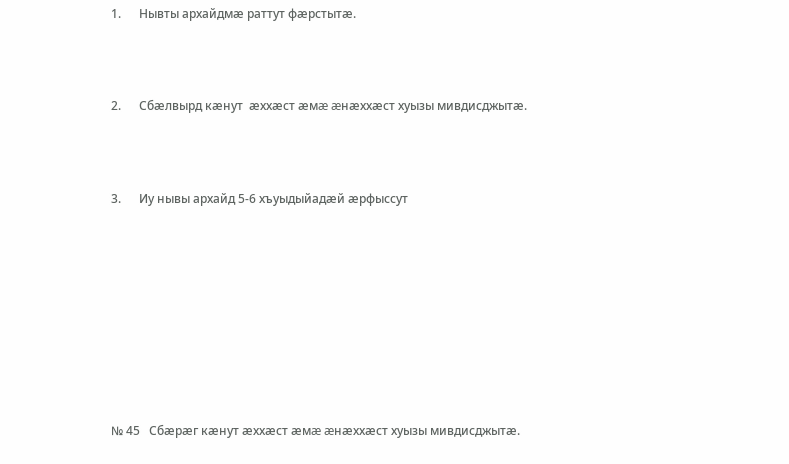1.      Нывты архайдмæ раттут фæрстытæ.



2.      Сбæлвырд кæнут  æххæст æмæ æнæххæст хуызы мивдисджытæ.



3.      Иу нывы архайд 5-6 хъуыдыйадæй æрфыссут









№ 45   Сбæрæг кæнут æххæст æмæ æнæххæст хуызы мивдисджытæ.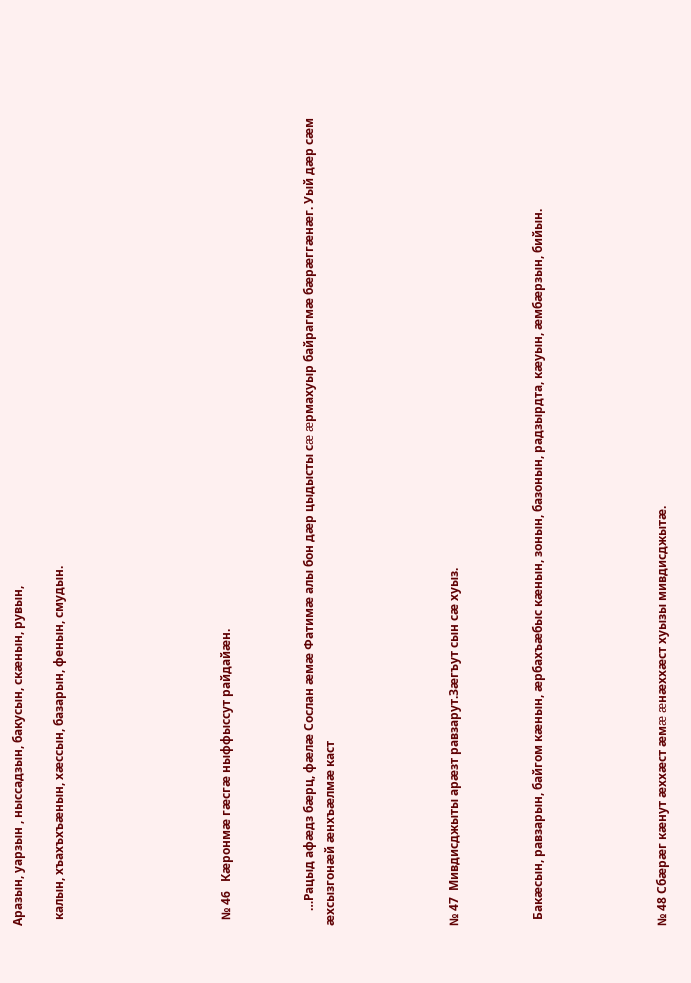Аразын, уарзын , ныссадзын, бакусын, скæнын, рувын,

  калын, хъахъхъæнын, хæссын, базарын, фенын, смудын.







  № 46   Кæронмæ гæсгæ ныффыссут райдайæн.



     …Рацыд афæдз бæрц, фæлæ Сослан æмæ Фатимæ алы бон дæр цыдысты сæ æрмахуыр байрагмæ бæрæггæнæг. Уый дæр сæм æхсызгонæй æнхъæлмæ каст





№ 47  Мивдисджыты арæзт равзарут.Зæгъут сын сæ хуыз.



  Бакæсын, равзарын, байгом кæнын, æрбахъæбыс кæнын, зонын, базонын, радзырдта, кæуын, æмбæрзын, бийын.





№ 48 Сбæрæг кæнут æххæст æмæ æнæххæст хуызы мивдисджытæ.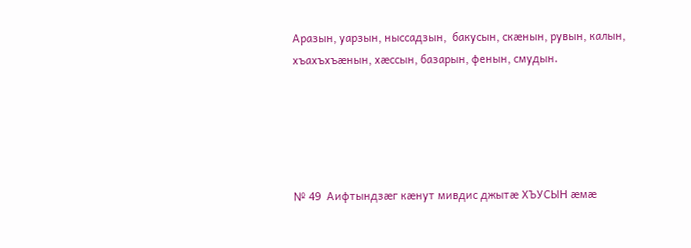Аразын, уарзын, ныссадзын,  бакусын, скæнын, рувын, калын, хъахъхъæнын, хæссын, базарын, фенын, смудын.





№ 49  Аифтындзæг кæнут мивдис джытæ ХЪУСЫН æмæ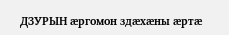ДЗУРЫН æргомон здæхæны æртæ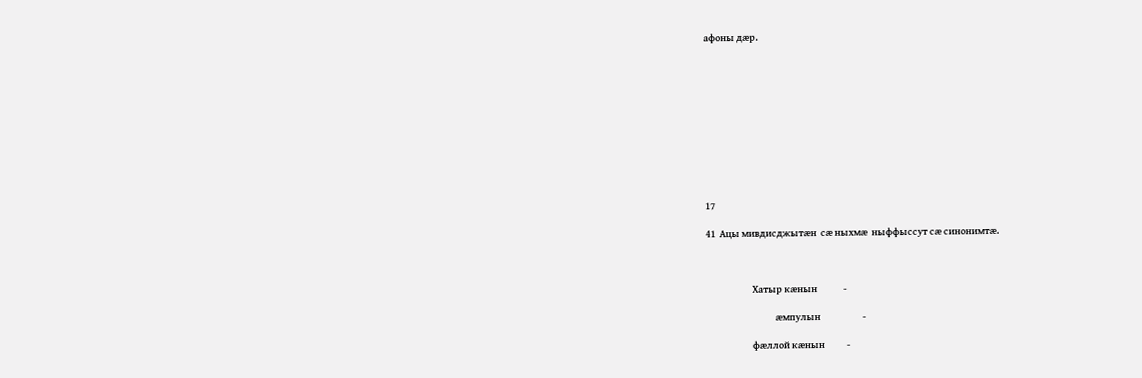афоны дæр.











17

41  Ацы мивдисджытæн  сæ ныхмæ  ныффыссут сæ синонимтæ.



                       Хатыр кæнын             -

                       æмпулын                     -

                       фæллой кæнын           -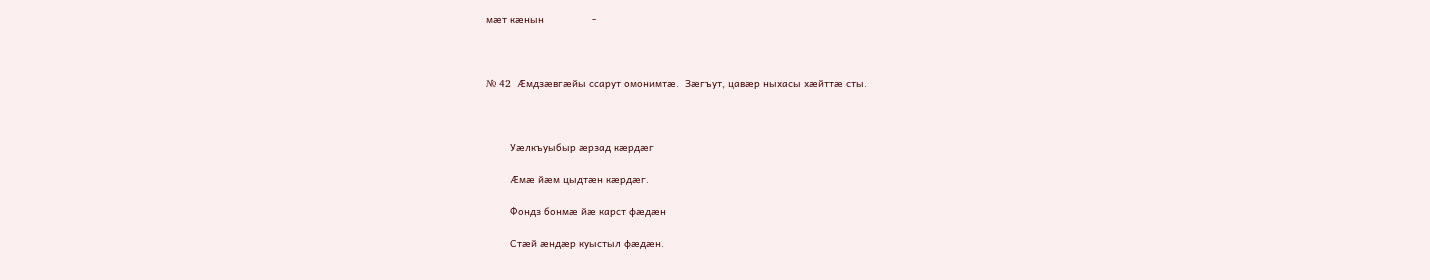мæт кæнын                -



№ 42  Æмдзæвгæйы ссарут омонимтæ.  Зæгъут, цавæр ныхасы хæйттæ сты.



        Уæлкъуыбыр æрзад кæрдæг

        Æмæ йæм цыдтæн кæрдæг.

        Фондз бонмæ йæ карст фæдæн

        Стæй æндæр куыстыл фæдæн.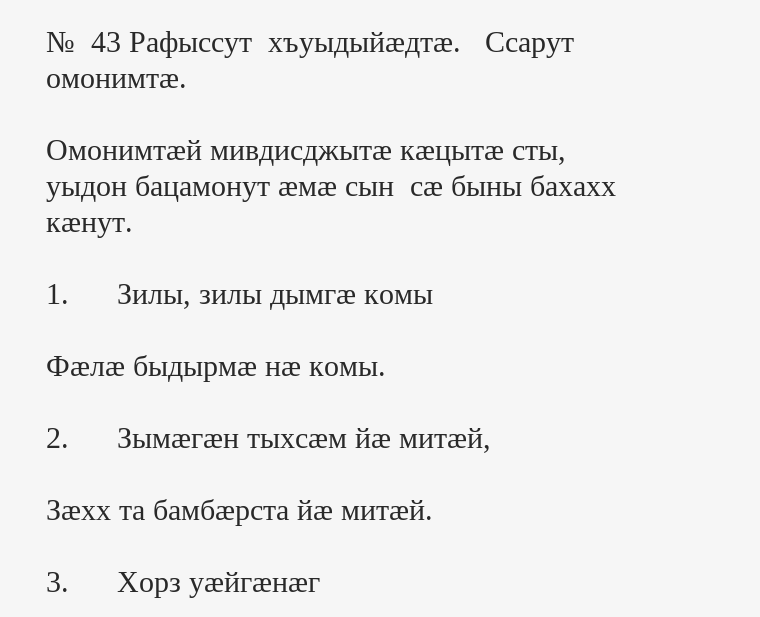№  43 Рафыссут  хъуыдыйæдтæ.   Ссарут омонимтæ.

Омонимтæй мивдисджытæ кæцытæ сты, уыдон бацамонут æмæ сын  сæ быны бахахх кæнут.

1.      Зилы, зилы дымгæ комы

Фæлæ быдырмæ нæ комы.

2.      Зымæгæн тыхсæм йæ митæй,

Зæхх та бамбæрста йæ митæй.

3.      Хорз уæйгæнæг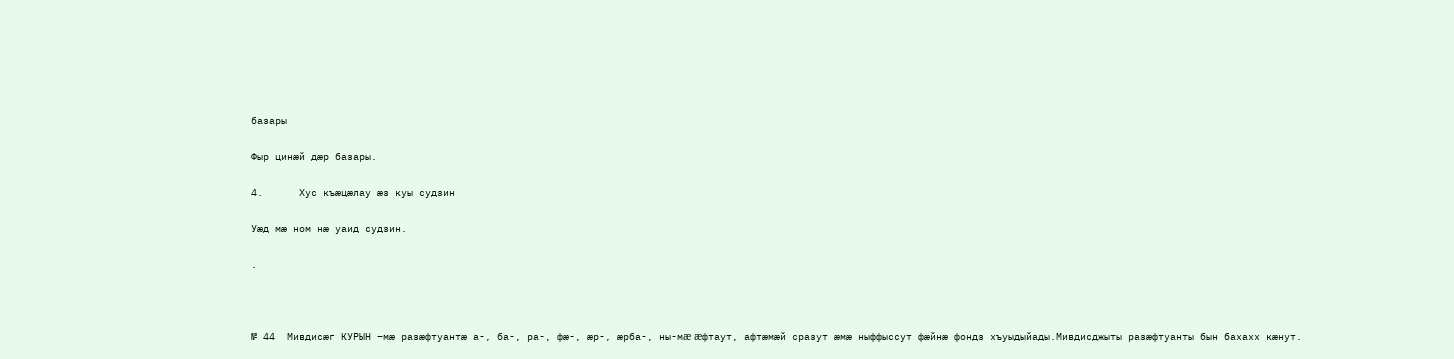базары

Фыр цинæй дæр базары.

4.      Хус къæцæлау æз куы судзин

Уæд мæ ном нæ уаид судзин.

.



№ 44  Мивдисæг КУРЫН –мæ разæфтуантæ а-, ба-, ра-, фæ-, æр-, æрба-, ны-мæ æфтаут, афтæмæй сразут æмæ ныффыссут фæйнæ фондз хъуыдыйады.Мивдисджыты разæфтуанты бын бахахх кæнут.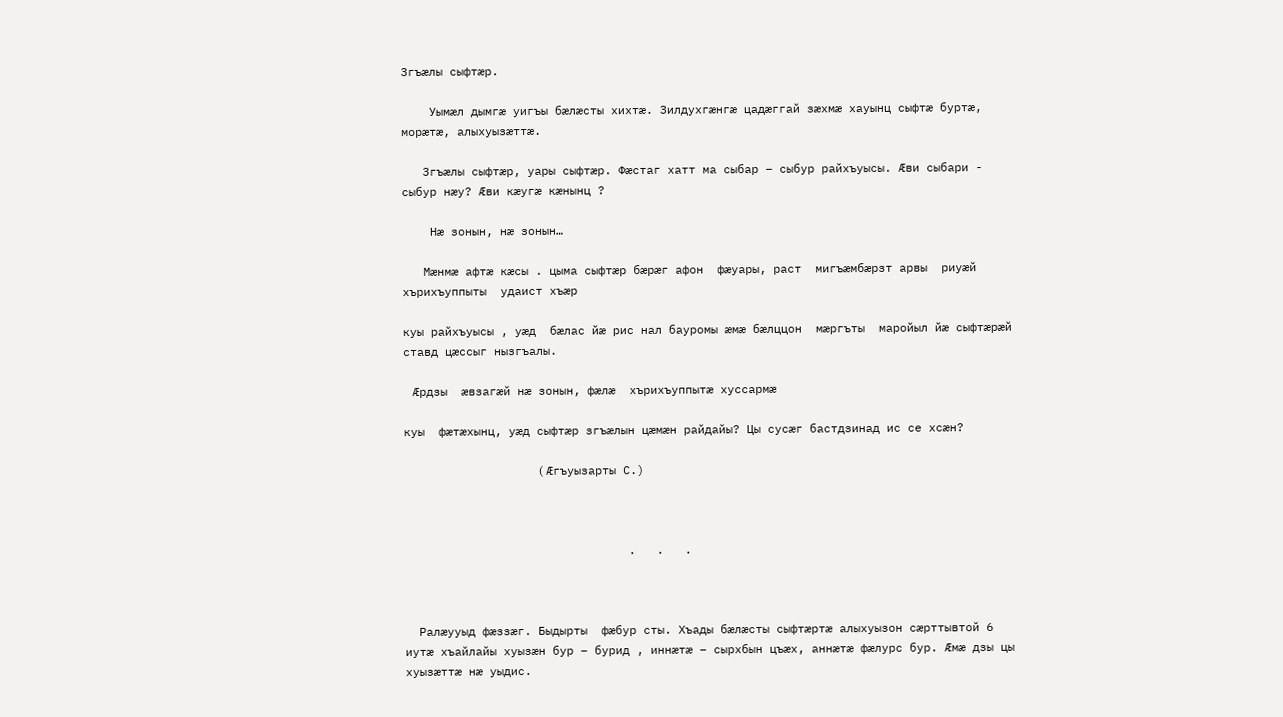Згъæлы сыфтæр.

    Уымæл дымгæ уигъы бæлæсты хихтæ. Зилдухгæнгæ цадæггай зæхмæ хауынц сыфтæ буртæ, морæтæ, алыхуызæттæ.

   Згъæлы сыфтæр, уары сыфтæр. Фæстаг хатт ма сыбар – сыбур райхъуысы. Æви сыбари - сыбур нæу? Æви кæугæ кæнынц ?

    Нæ зонын, нæ зонын…

   Мæнмæ афтæ кæсы . цыма сыфтæр бæрæг афон  фæуары, раст  мигъæмбæрзт арвы  риуæй  хърихъуппыты  удаист хъæр

куы райхъуысы , уæд  бæлас йæ рис нал бауромы æмæ бæлццон  мæргъты  маройыл йæ сыфтæрæй ставд цæссыг нызгъалы.

   Æрдзы  æвзагæй нæ зонын, фæлæ  хърихъуппытæ хуссармæ

куы  фæтæхынц, уæд сыфтæр згъæлын цæмæн райдайы? Цы сусæг бастдзинад ис се хсæн?

                                             ( Æгъуызарты С.)



                                .   .   .



  Ралæууыд фæззæг. Быдырты  фæбур сты. Хъады бæлæсты сыфтæртæ алыхуызон сæрттывтой 6 иутæ хъайлайы хуызæн бур – бурид , иннæтæ – сырхбын цъæх, аннæтæ фæлурс бур. Æмæ дзы цы хуызæттæ нæ уыдис.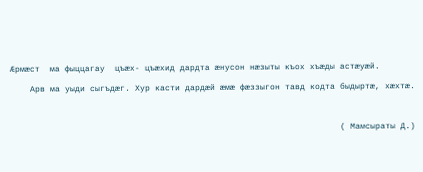Æрмæст  ма фыццагау  цъæх- цъæхид дардта æнусон нæзыты къох хъæды астæуæй.

    Арв ма уыди сыгъдæг. Хур касти дардæй æмæ фæззыгон тавд кодта быдыртæ, хæхтæ.



                                                                  ( Мамсыраты Д.)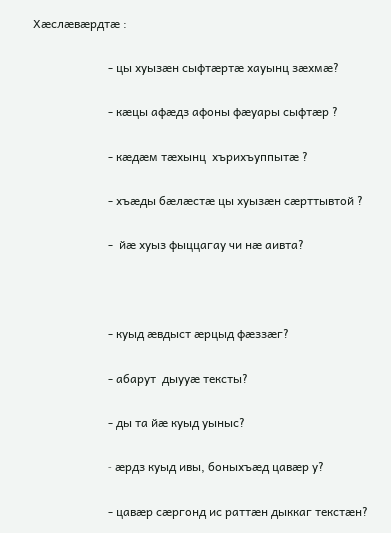Хæслæвæрдтæ :

                         - цы хуызæн сыфтæртæ хауынц зæхмæ?

                         - кæцы афæдз афоны фæуары сыфтæр ?

                         - кæдæм тæхынц  хърихъуппытæ ?

                         - хъæды бæлæстæ цы хуызæн сæрттывтой ?

                         -  йæ хуыз фыццагау чи нæ аивта?



                         - куыд æвдыст æрцыд фæззæг?

                         - абарут  дыууæ тексты?

                         - ды та йæ куыд уыныс?

                         - æрдз куыд ивы, боныхъæд цавæр у?

                         - цавæр сæргонд ис раттæн дыккаг текстæн?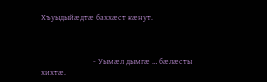Хъуыдыйæдтæ баххæст кæнут.



                          - Уымæл дымгæ … бæлæсты хихтæ.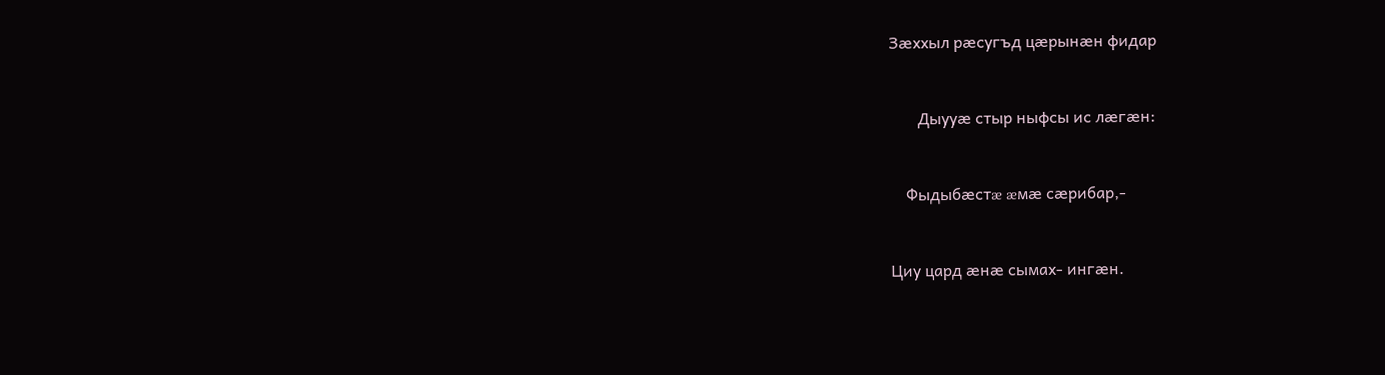Зæххыл рæсугъд цæрынæн фидар



       Дыууæ стыр ныфсы ис лæгæн:



    Фыдыбæстæ æмæ сæрибар,-



Циу цард æнæ сымах- ингæн.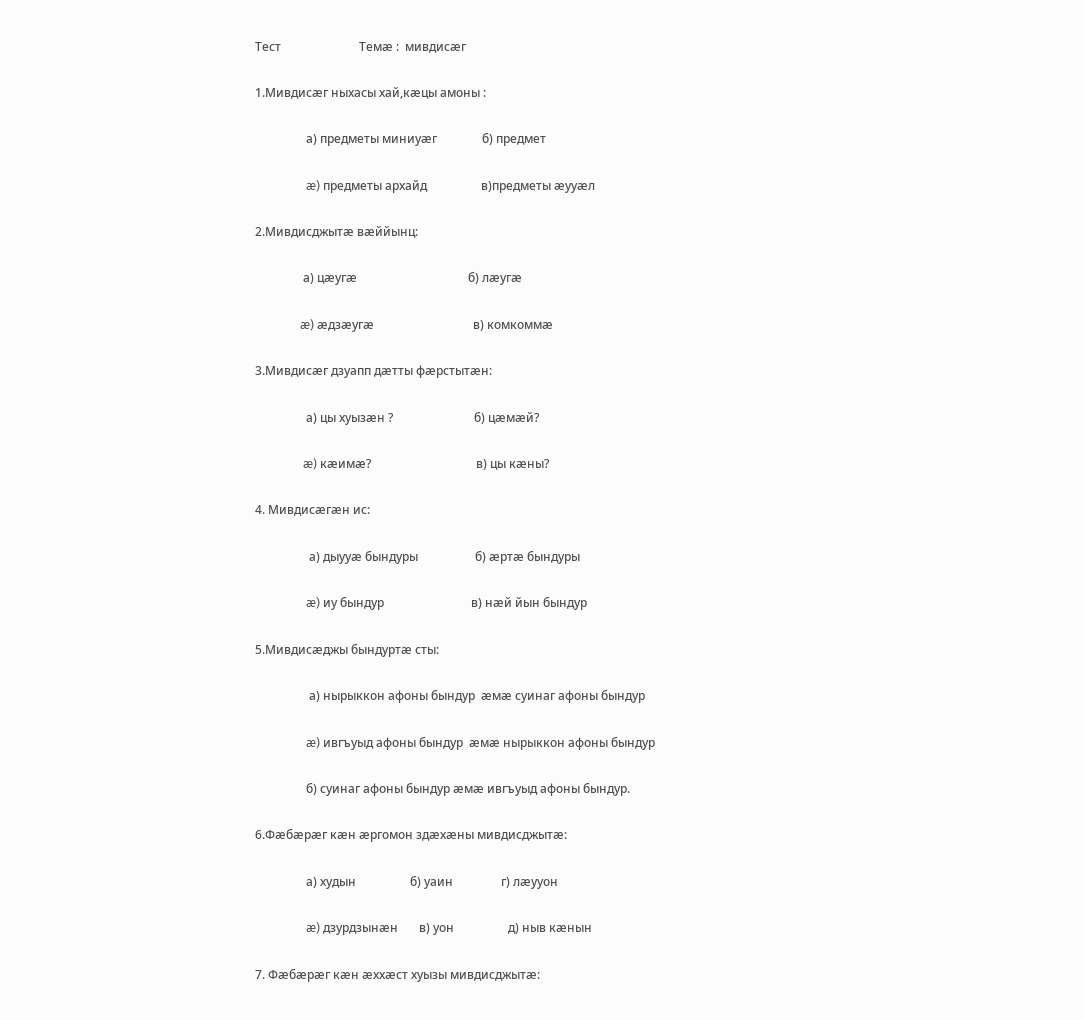Тест                          Темæ :  мивдисæг

1.Мивдисæг ныхасы хай,кæцы амоны :

                 а) предметы миниуæг               б) предмет

                 æ) предметы архайд                  в)предметы æууæл

2.Мивдисджытæ вæййынц:

                а) цæугæ                                     б) лæугæ

               æ) æдзæугæ                                 в) комкоммæ

3.Мивдисæг дзуапп дæтты фæрстытæн:

                 а) цы хуызæн ?                           б) цæмæй?

                æ) кæимæ?                                   в) цы кæны?

4. Мивдисæгæн ис:

                  а) дыууæ бындуры                   б) æртæ бындуры

                 æ) иу бындур                             в) нæй йын бындур

5.Мивдисæджы бындуртæ сты:

                  а) нырыккон афоны бындур  æмæ суинаг афоны бындур

                 æ) ивгъуыд афоны бындур  æмæ нырыккон афоны бындур

                 б) суинаг афоны бындур æмæ ивгъуыд афоны бындур.

6.Фæбæрæг кæн æргомон здæхæны мивдисджытæ:

                 а) худын                  б) уаин                г) лæууон

                 æ) дзурдзынæн       в) уон                  д) ныв кæнын

7. Фæбæрæг кæн æххæст хуызы мивдисджытæ: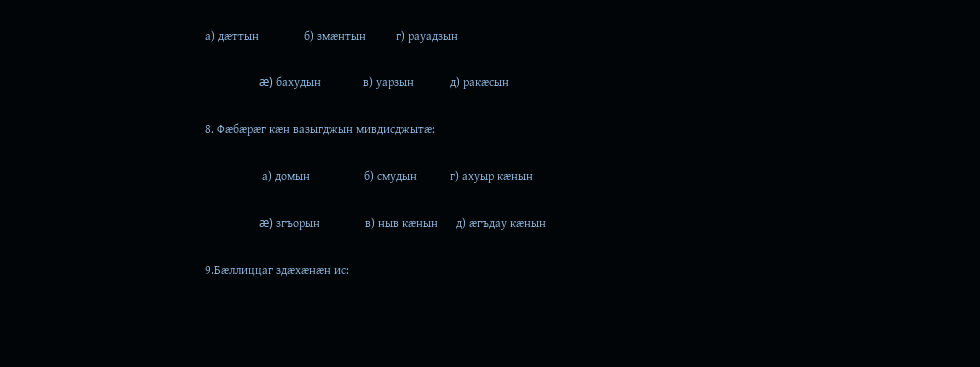а) дæттын               б) змæнтын          г) рауадзын

                  æ) бахудын              в) уарзын            д) ракæсын

8. Фæбæрæг кæн вазыгджын мивдисджытæ:

                   а) домын                  б) смудын           г) ахуыр кæнын

                  æ) згъорын               в) ныв кæнын      д) æгъдау кæнын

9.Бæллиццаг здæхæнæн ис: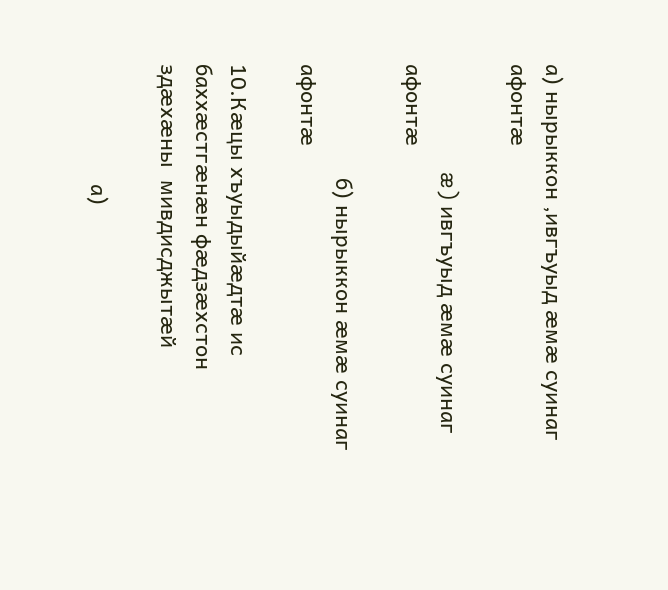а) нырыккон ,ивгъуыд æмæ суинаг афонтæ

                  æ) ивгъуыд æмæ суинаг афонтæ

                   б) нырыккон æмæ суинаг афонтæ

10.Кæцы хъуыдыйæдтæ ис баххæстгæнæн фæдзæхстон здæхæны  мивдисджытæй

                    а)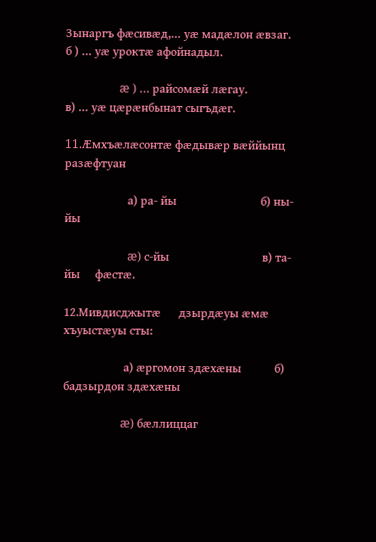Зынаргъ фæсивæд,… уæ мадæлон æвзаг.                                б ) … уæ уроктæ афойнадыл.

                  æ ) … райсомæй лæгау.                                                                   в) … уæ цæрæнбынат сыгъдæг.

11.Æмхъæлæсонтæ фæдывæр вæййынц разæфтуан

                     а) ра- йы                            б) ны-йы

                     æ) с-йы                               в) та-йы     фæстæ.

12.Мивдисджытæ      дзырдæуы æмæ хъуыстæуы сты:

                    а) æргомон здæхæны           б) бадзырдон здæхæны

                   æ) бæллиццаг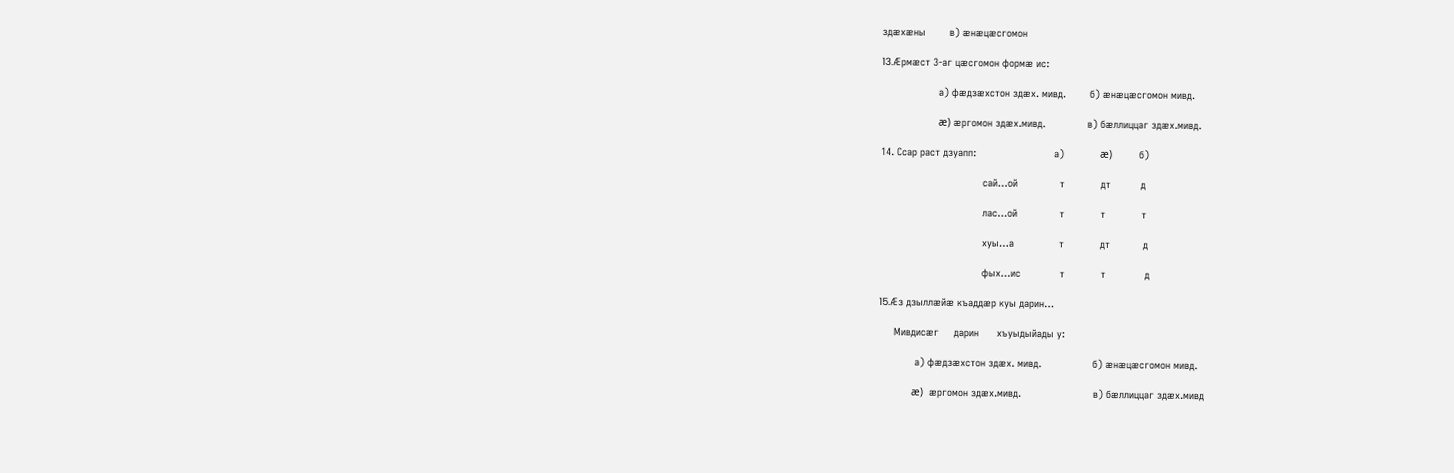здæхæны        в) æнæцæсгомон

13.Æрмæст 3-аг цæсгомон формæ ис:

                   а) фæдзæхстон здæх. мивд.        б) æнæцæсгомон мивд.

                   æ) æргомон здæх.мивд.              в) бæллиццаг здæх.мивд.

14. Ссар раст дзуапп:                          а)            æ)         б)

                                  сай…ой              т            дт          д

                                  лас…ой              т            т            т

                                  хуы…а               т            дт           д

                                  фых…ис             т            т             д

15.Æз дзыллæйæ къаддæр куы дарин…

     Мивдисæг     дарин      хъуыдыйады у:

            а) фæдзæхстон здæх. мивд.                 б) æнæцæсгомон мивд.

           æ)  æргомон здæх.мивд.                        в) бæллиццаг здæх.мивд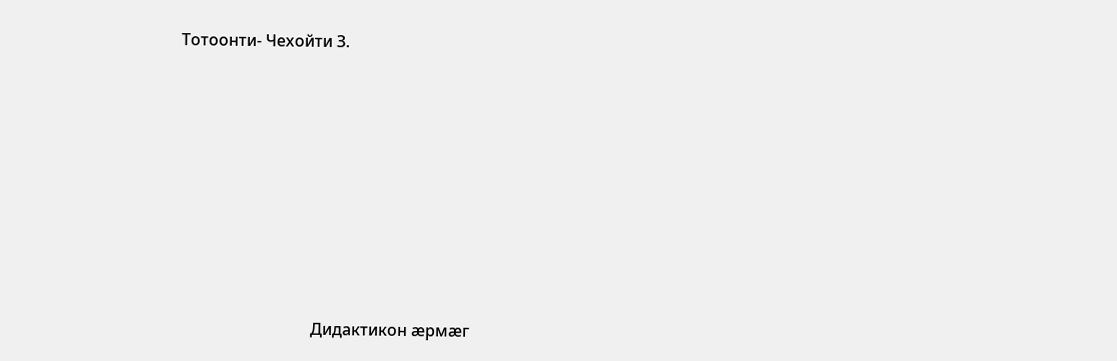Тотоонти- Чехойти З.













                                 Дидактикон æрмæг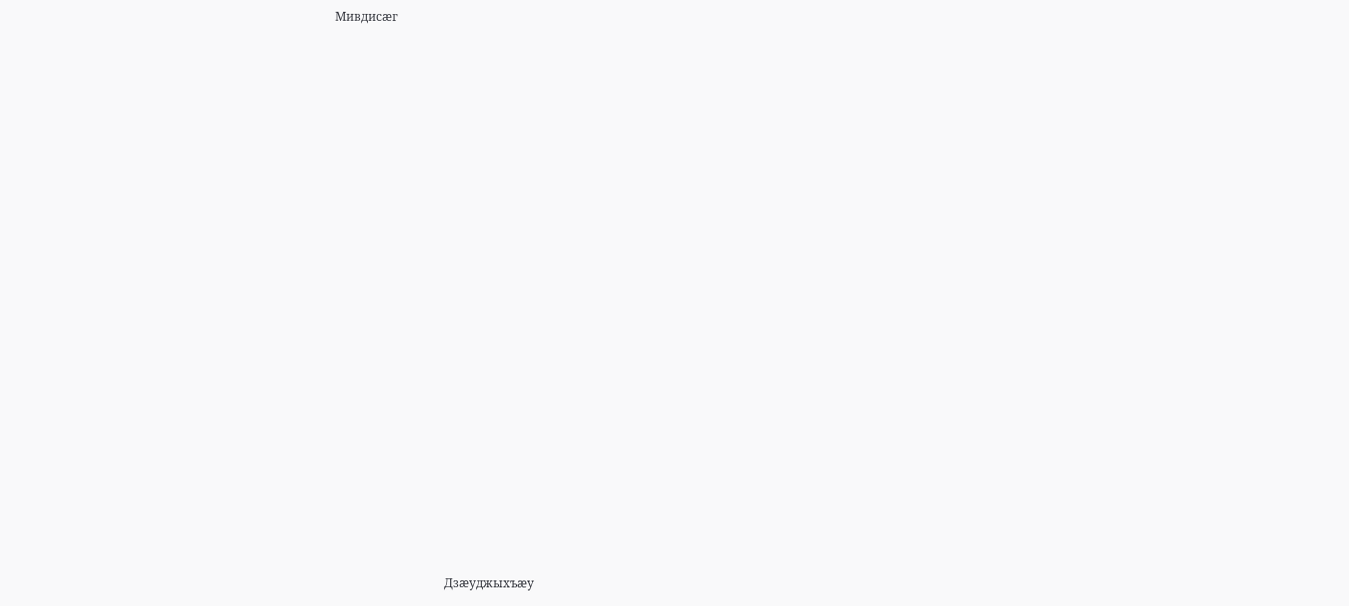Мивдисæг























                                     Дзæуджыхъæу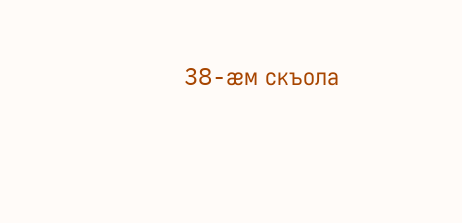38-æм скъола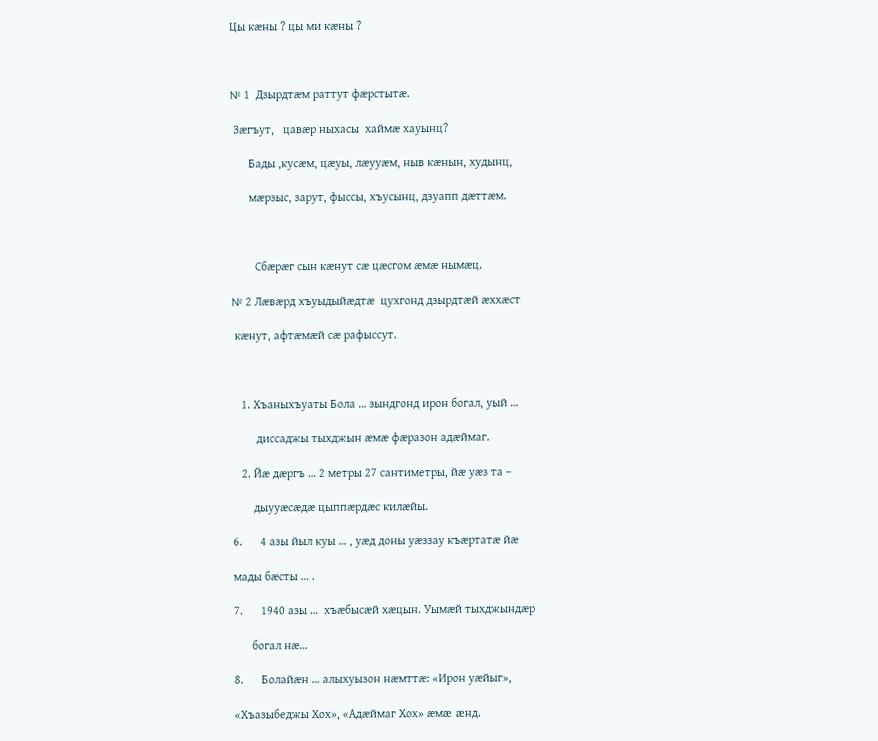Цы кæны ? цы ми кæны ?



№ 1  Дзырдтæм раттут фæрстытæ.

 Зæгъут,   цавæр ныхасы  хаймæ хауынц?

      Бады ,кусæм, цæуы, лæууæм, ныв кæнын, худынц,

      мæрзыс, зарут, фыссы, хъусынц, дзуапп дæттæм.



        Сбæрæг сын кæнут сæ цæсгом æмæ нымæц.

№ 2 Лæвæрд хъуыдыйæдтæ  цухгонд дзырдтæй æххæст

 кæнут, афтæмæй сæ рафыссут.



   1. Хъаныхъуаты Бола … зындгонд ирон богал, уый …

        диссаджы тыхджын æмæ фæразон адæймаг.

   2. Йæ дæргъ … 2 метры 27 сантиметры, йæ уæз та –

       дыууæсæдæ цыппæрдæс килæйы.

6.      4 азы йыл куы … , уæд доны уæззау къæртатæ йæ

мады бæсты … .

7.      1940 азы …  хъæбысæй хæцын. Уымæй тыхджындæр

      богал нæ…

8.      Болайæн … алыхуызон нæмттæ: «Ирон уæйыг»,

«Хъазыбеджы Хох», «Адæймаг Хох» æмæ æнд.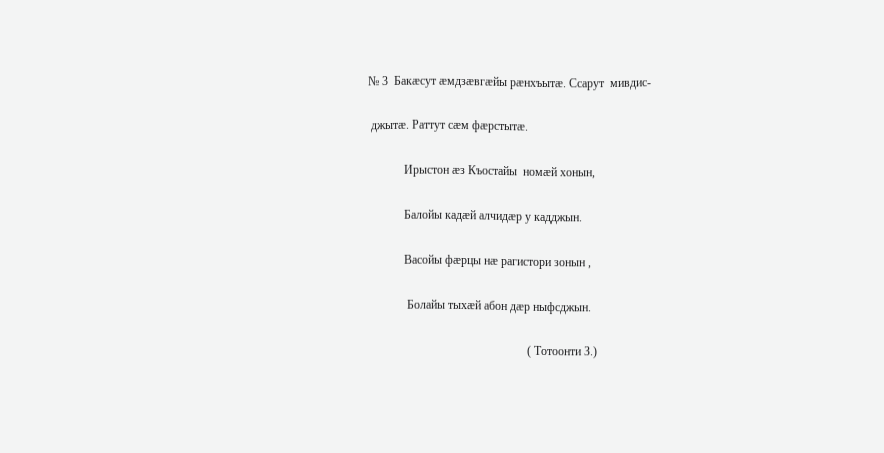№ 3  Бакæсут æмдзæвгæйы рæнхъытæ. Ссарут  мивдис-

 джытæ. Раттут сæм фæрстытæ.

            Ирыстон æз Къостайы  номæй хонын,

            Балойы кадæй алчидæр у кадджын.

            Васойы фæрцы нæ рагистори зонын ,

             Болайы тыхæй абон дæр ныфсджын.

                                                     ( Тотоонти З.)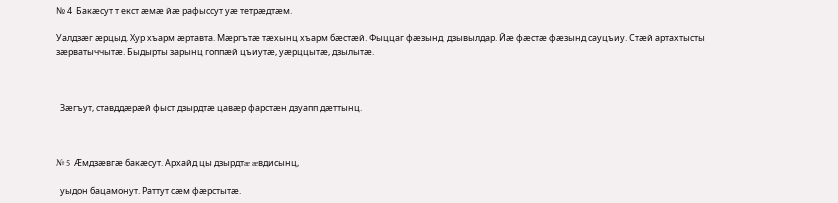№ 4  Бакæсут т екст æмæ йæ рафыссут уæ тетрæдтæм.

Уалдзæг æрцыд. Хур хъарм æртавта. Мæргътæ тæхынц хъарм бæстæй. Фыццаг фæзынд  дзывылдар. Йæ фæстæ фæзынд сауцъиу. Стæй артахтысты зæрватыччытæ. Быдырты зарынц гоппæй цъиутæ, уæрццытæ, дзылытæ.



  Зæгъут, ставддæрæй фыст дзырдтæ цавæр фарстæн дзуапп дæттынц.



№ 5  Æмдзæвгæ бакæсут. Архайд цы дзырдтæ æвдисынц,

  уыдон бацамонут. Раттут сæм фæрстытæ.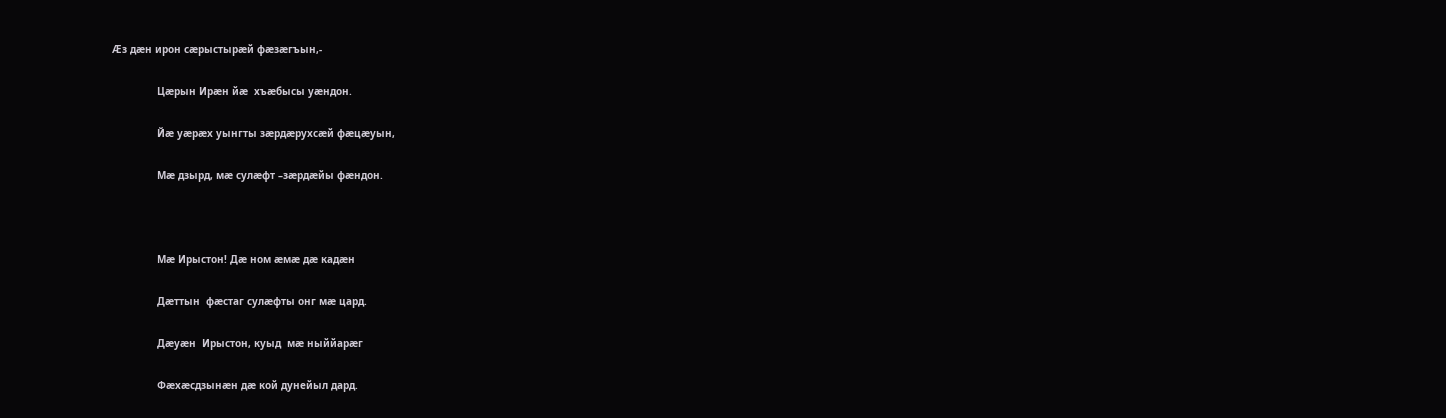Æз дæн ирон сæрыстырæй фæзæгъын,-

               Цæрын Ирæн йæ  хъæбысы уæндон.

               Йæ уæрæх уынгты зæрдæрухсæй фæцæуын,

               Мæ дзырд, мæ сулæфт –зæрдæйы фæндон.



               Мæ Ирыстон! Дæ ном æмæ дæ кадæн

               Дæттын  фæстаг сулæфты онг мæ цард.

               Дæуæн  Ирыстон, куыд  мæ ныййарæг

               Фæхæсдзынæн дæ кой дунейыл дард.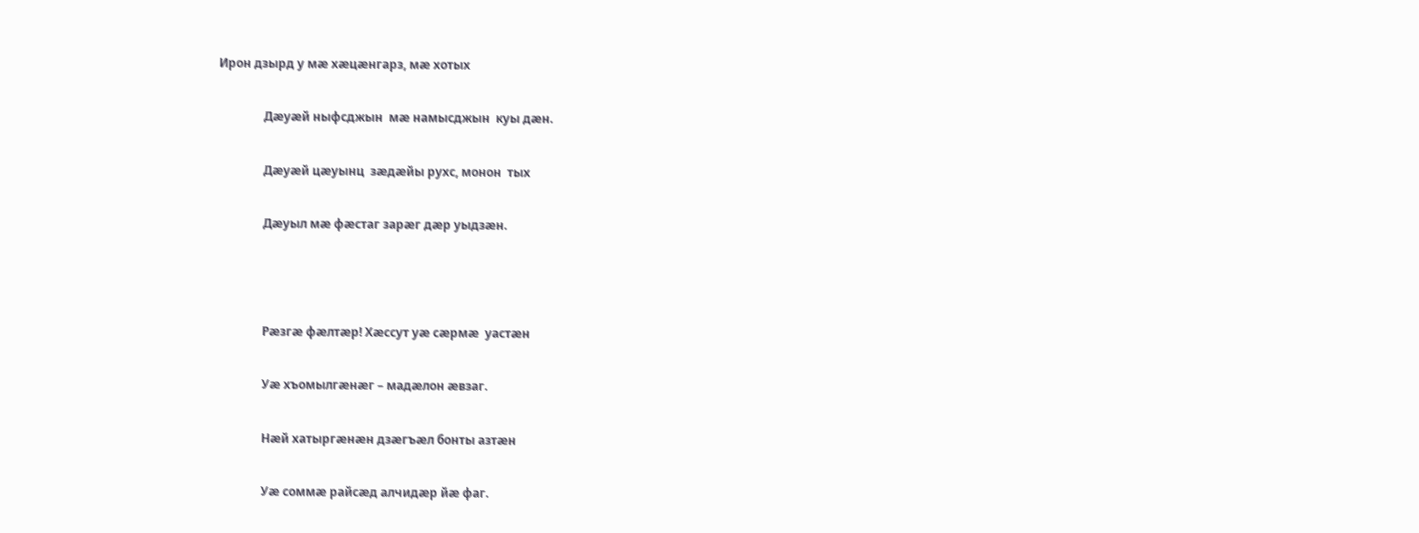Ирон дзырд у мæ хæцæнгарз, мæ хотых

               Дæуæй ныфсджын  мæ намысджын  куы дæн.

               Дæуæй цæуынц  зæдæйы рухс, монон  тых

               Дæуыл мæ фæстаг зарæг дæр уыдзæн.



               Рæзгæ фæлтæр! Хæссут уæ сæрмæ  уастæн

               Уæ хъомылгæнæг – мадæлон æвзаг.

               Нæй хатыргæнæн дзæгъæл бонты азтæн

               Уæ соммæ райсæд алчидæр йæ фаг.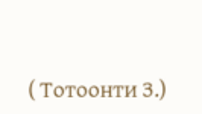( Тотоонти З.)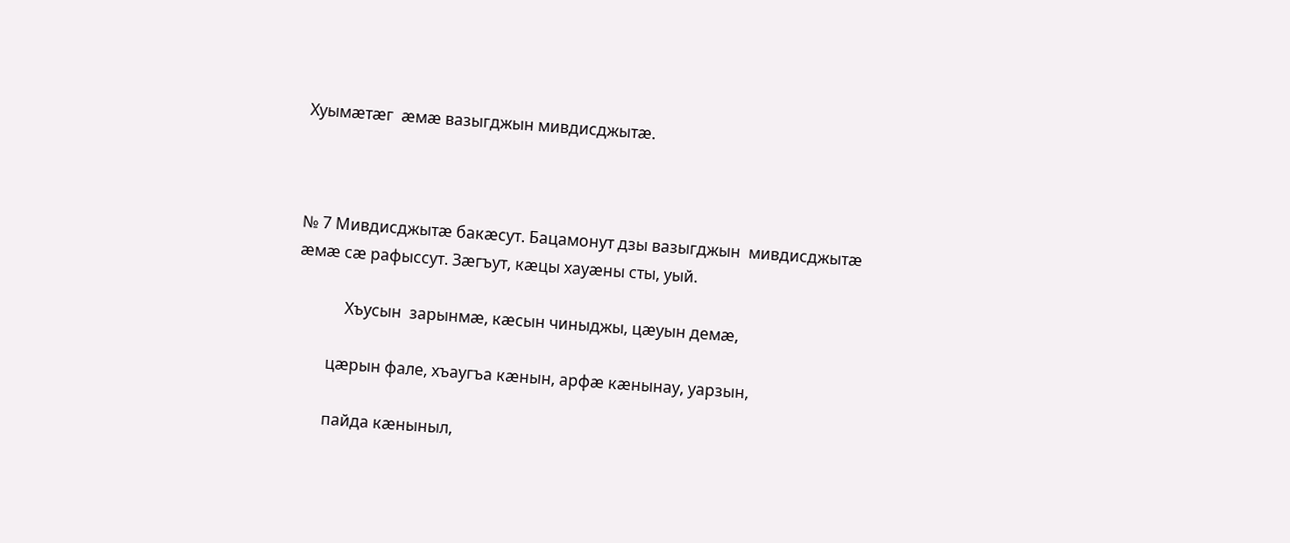Хуымæтæг  æмæ вазыгджын мивдисджытæ.



№ 7 Мивдисджытæ бакæсут. Бацамонут дзы вазыгджын  мивдисджытæ æмæ сæ рафыссут. Зæгъут, кæцы хауæны сты, уый.

            Хъусын  зарынмæ, кæсын чиныджы, цæуын демæ,

        цæрын фале, хъаугъа кæнын, арфæ кæнынау, уарзын,

        пайда кæныныл,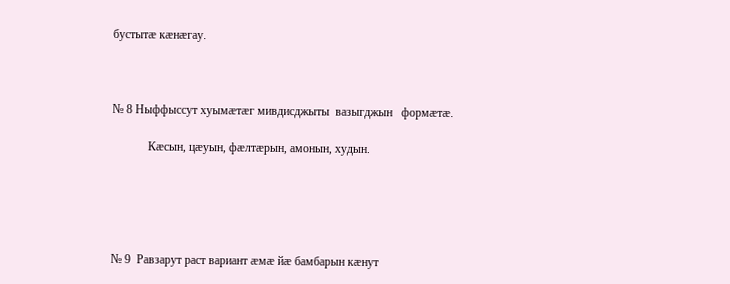бустытæ кæнæгау.



№ 8 Ныффыссут хуымæтæг мивдисджыты  вазыгджын   формæтæ.

            Кæсын, цæуын, фæлтæрын, амонын, худын.





№ 9  Равзарут раст вариант æмæ йæ бамбарын кæнут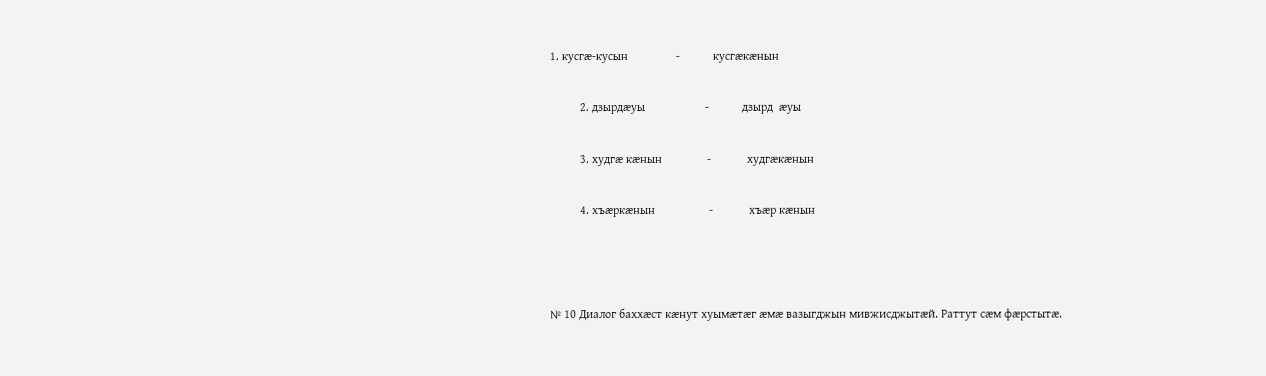1. кусгæ-кусын                -           кусгæкæнын

          2. дзырдæуы                    -           дзырд  æуы

          3. худгæ кæнын               -            худгæкæнын

          4. хъæркæнын                  -            хъæр кæнын



№ 10 Диалог баххæст кæнут хуымæтæг æмæ вазыгджын мивжисджытæй. Раттут сæм фæрстытæ.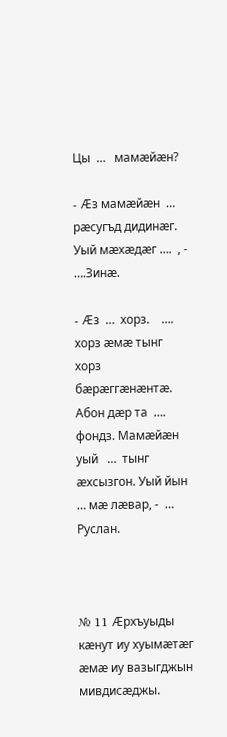Цы  …   мамæйæн?

- Æз мамæйæн  …  рæсугъд дидинæг. Уый мæхæдæг ….  , -  ….Зинæ.

- Æз  …  хорз.    …. хорз æмæ тынг хорз бæрæггæнæнтæ. Абон дæр та  …. фондз. Мамæйæн уый   …  тынг æхсызгон. Уый йын  … мæ лæвар, -  …  Руслан.



№ 11 Æрхъуыды кæнут иу хуымæтæг æмæ иу вазыгджын мивдисæджы.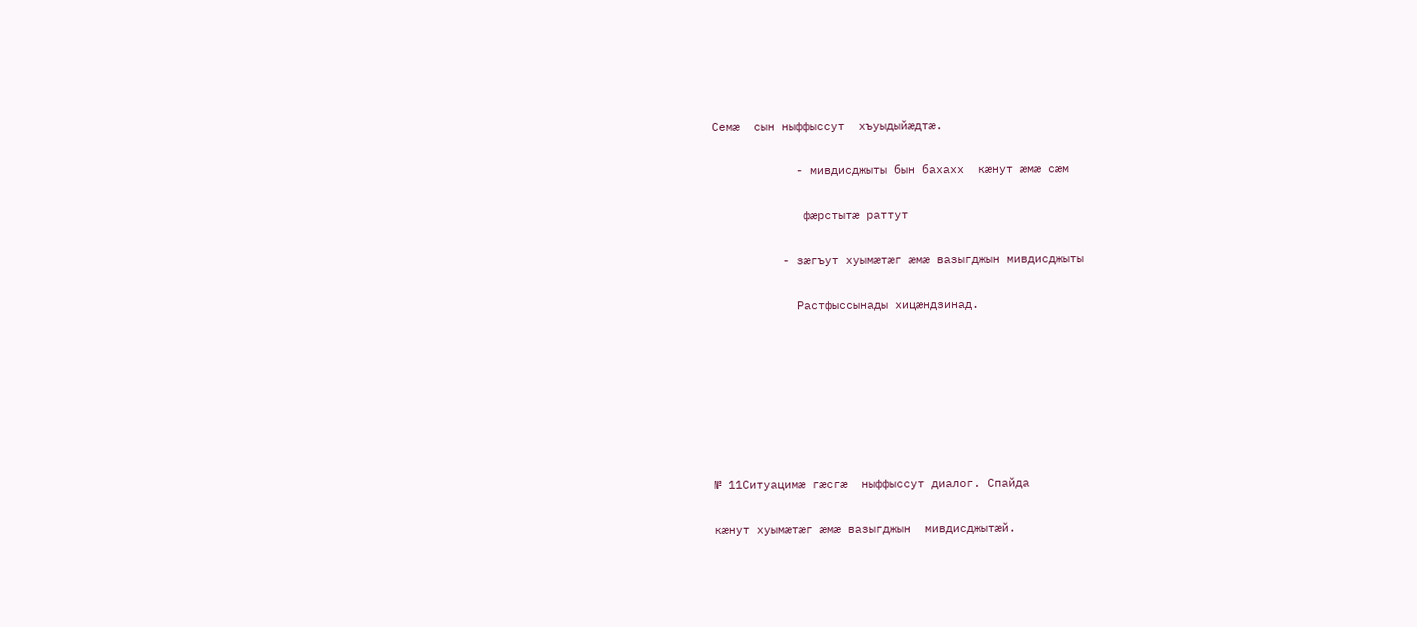Семæ  сын ныффыссут  хъуыдыйæдтæ.

            - мивдисджыты бын бахахх  кæнут æмæ сæм

             фæрстытæ раттут

          - зæгъут хуымæтæг æмæ вазыгджын мивдисджыты

            Растфыссынады хицæндзинад.







№ 11Ситуацимæ гæсгæ  ныффыссут диалог. Спайда

кæнут хуымæтæг æмæ вазыгджын  мивдисджытæй.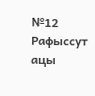№12  Рафыссут ацы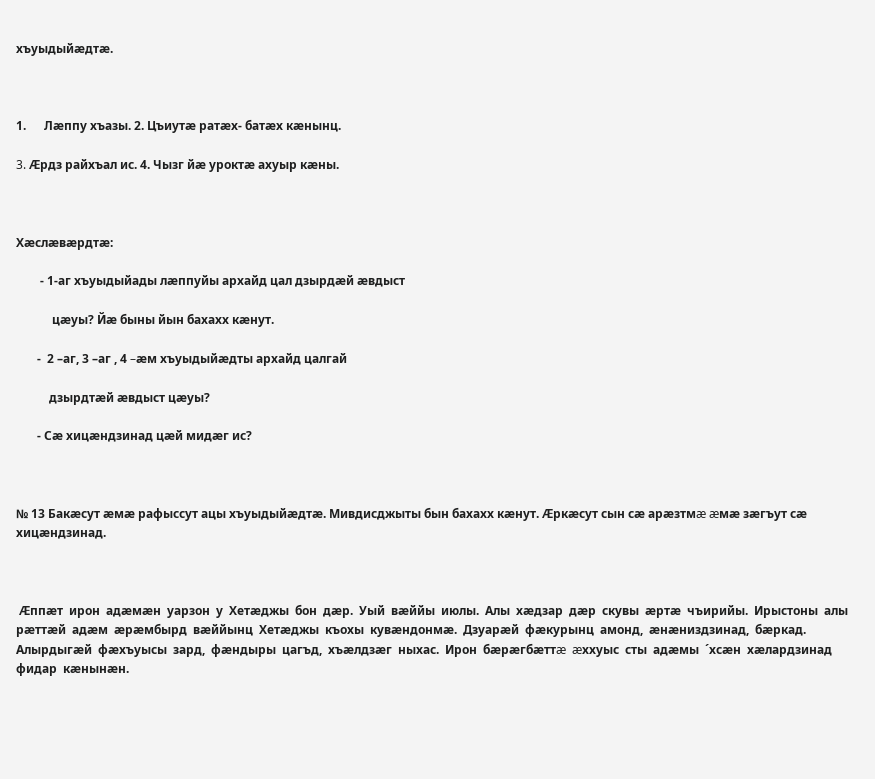хъуыдыйæдтæ.



1.      Лæппу хъазы. 2. Цъиутæ ратæх- батæх кæнынц.

3. Æрдз райхъал ис. 4. Чызг йæ уроктæ ахуыр кæны.



Хæслæвæрдтæ:

        - 1-аг хъуыдыйады лæппуйы архайд цал дзырдæй æвдыст

            цæуы? Йæ быны йын бахахх кæнут.

       -  2 –аг, 3 –аг , 4 –æм хъуыдыйæдты архайд цалгай

           дзырдтæй æвдыст цæуы?

       - Сæ хицæндзинад цæй мидæг ис?



№ 13 Бакæсут æмæ рафыссут ацы хъуыдыйæдтæ. Мивдисджыты бын бахахх кæнут. Æркæсут сын сæ арæзтмæ æмæ зæгъут сæ хицæндзинад.



 Æппæт  ирон  адæмæн  уарзон  у  Хетæджы  бон  дæр.  Уый  вæййы  июлы.  Алы  хæдзар  дæр  скувы  æртæ  чъирийы.  Ирыстоны  алы  рæттæй  адæм  æрæмбырд  вæййынц  Хетæджы  къохы  кувæндонмæ.  Дзуарæй  фæкурынц  амонд,  æнæниздзинад,  бæркад.  Алырдыгæй  фæхъуысы  зард,  фæндыры  цагъд,  хъæлдзæг  ныхас.  Ирон  бæрæгбæттæ  æххуыс  сты  адæмы  ´хсæн  хæлардзинад  фидар  кæнынæн.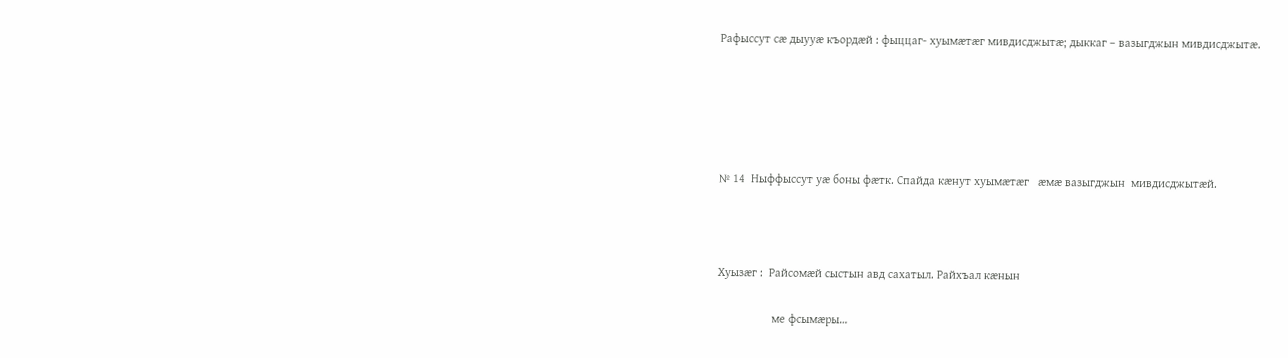Рафыссут сæ дыууæ къордæй : фыццаг- хуымæтæг мивдисджытæ; дыккаг – вазыгджын мивдисджытæ.





№ 14  Ныффыссут уæ боны фæтк. Спайда кæнут хуымæтæг   æмæ вазыгджын  мивдисджытæй.



Хуызæг :  Райсомæй сыстын авд сахатыл. Райхъал кæнын

                  ме фсымæры…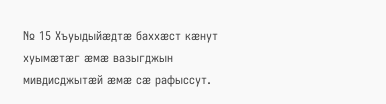№ 15 Хъуыдыйæдтæ баххæст кæнут хуымæтæг æмæ вазыгджын  мивдисджытæй æмæ сæ рафыссут.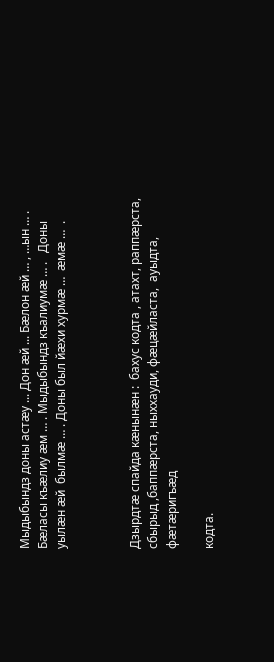Мыдыбындз доны астæу ... Дон æй ... Бæлон æй … , …ын … . Бæласы къæлиу æм … . Мыдыбындз къалиумæ … .   Доны уылæн æй  былмæ … . Доны был йæхи хурмæ …  æмæ …  .



Дзырдтæ спайда кæнынæн :  бахус кодта , атахт, раппæрста, сбырыд ,баппæрста, ныххауди, фæцæйласта,  ауыдта, фæтæригъæд

кодта.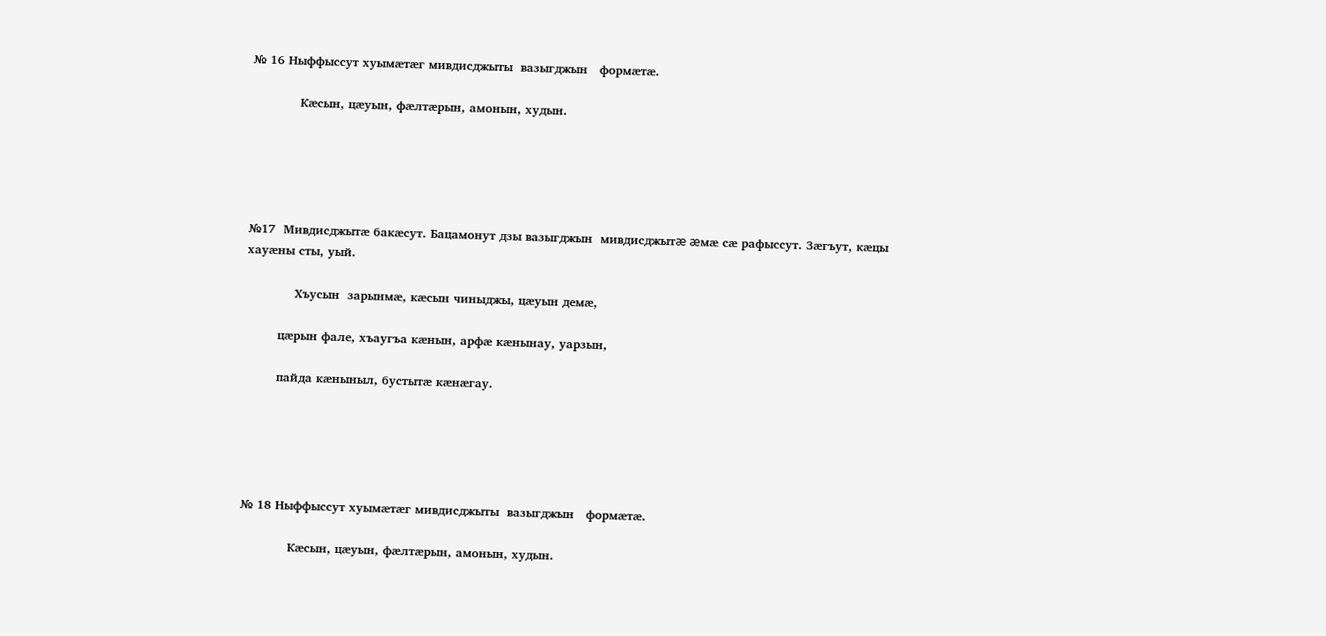№ 16 Ныффыссут хуымæтæг мивдисджыты  вазыгджын   формæтæ.

            Кæсын, цæуын, фæлтæрын, амонын, худын.





№17  Мивдисджытæ бакæсут. Бацамонут дзы вазыгджын  мивдисджытæ æмæ сæ рафыссут. Зæгъут, кæцы хауæны сты, уый.

            Хъусын  зарынмæ, кæсын чиныджы, цæуын демæ,

        цæрын фале, хъаугъа кæнын, арфæ кæнынау, уарзын,

        пайда кæныныл, бустытæ кæнæгау.





№ 18 Ныффыссут хуымæтæг мивдисджыты  вазыгджын   формæтæ.

            Кæсын, цæуын, фæлтæрын, амонын, худын.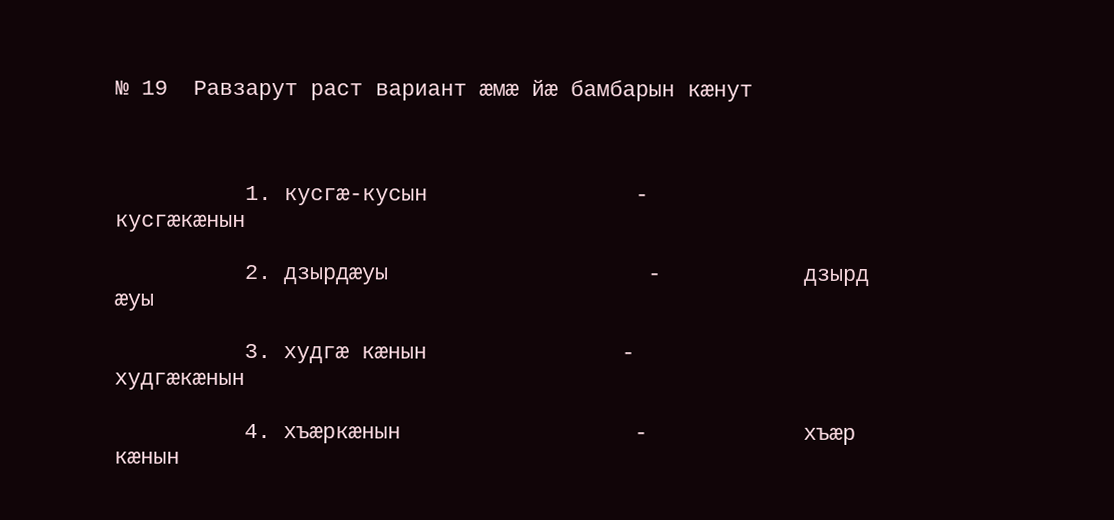№ 19  Равзарут раст вариант æмæ йæ бамбарын кæнут



          1. кусгæ-кусын                -           кусгæкæнын

          2. дзырдæуы                    -           дзырд  æуы

          3. худгæ кæнын               -            худгæкæнын

          4. хъæркæнын                  -            хъæр кæнын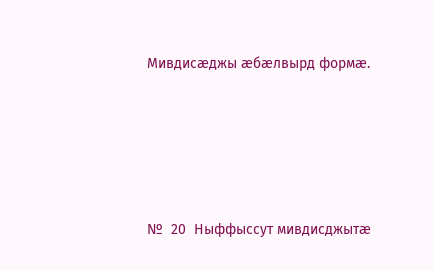Мивдисæджы æбæлвырд формæ.





№  20  Ныффыссут мивдисджытæ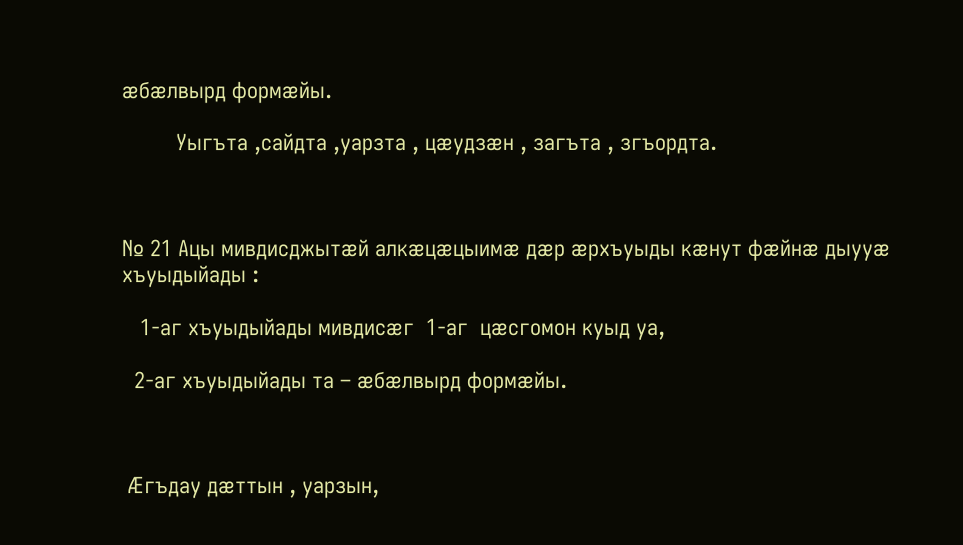æбæлвырд формæйы.

         Уыгъта ,сайдта ,уарзта , цæудзæн , загъта , згъордта.



№ 21 Ацы мивдисджытæй алкæцæцыимæ дæр æрхъуыды кæнут фæйнæ дыууæ хъуыдыйады :

   1-аг хъуыдыйады мивдисæг  1-аг  цæсгомон куыд уа,

  2-аг хъуыдыйады та – æбæлвырд формæйы.



 Æгъдау дæттын , уарзын,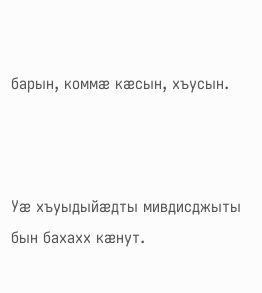барын, коммæ кæсын, хъусын.



Уæ хъуыдыйæдты мивдисджыты бын бахахх кæнут.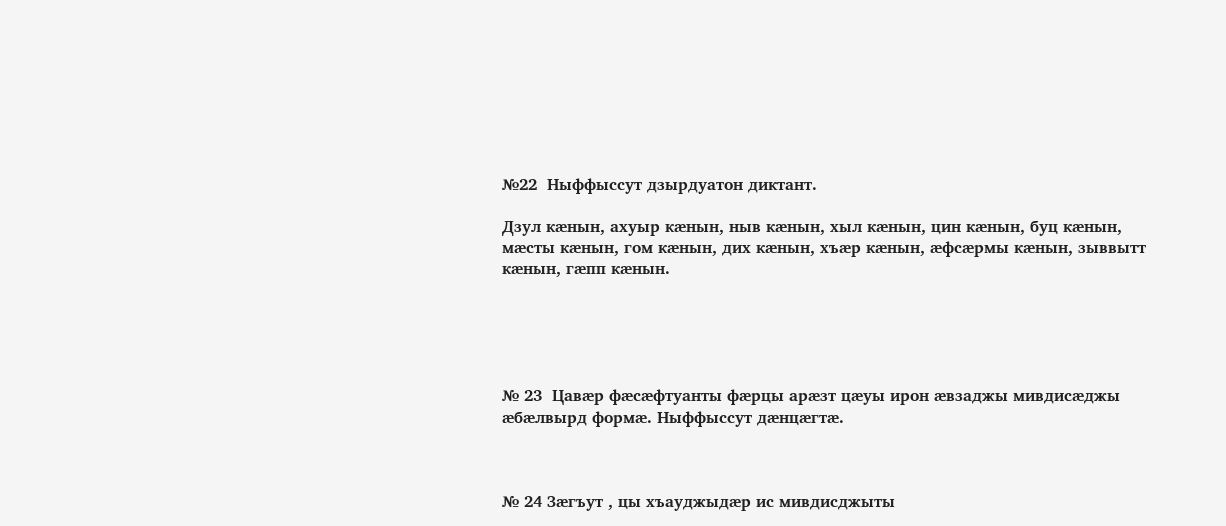№22  Ныффыссут дзырдуатон диктант.

Дзул кæнын, ахуыр кæнын, ныв кæнын, хыл кæнын, цин кæнын, буц кæнын, мæсты кæнын, гом кæнын, дих кæнын, хъæр кæнын, æфсæрмы кæнын, зыввытт кæнын, гæпп кæнын.





№ 23  Цавæр фæсæфтуанты фæрцы арæзт цæуы ирон æвзаджы мивдисæджы æбæлвырд формæ. Ныффыссут дæнцæгтæ.



№ 24 Зæгъут , цы хъауджыдæр ис мивдисджыты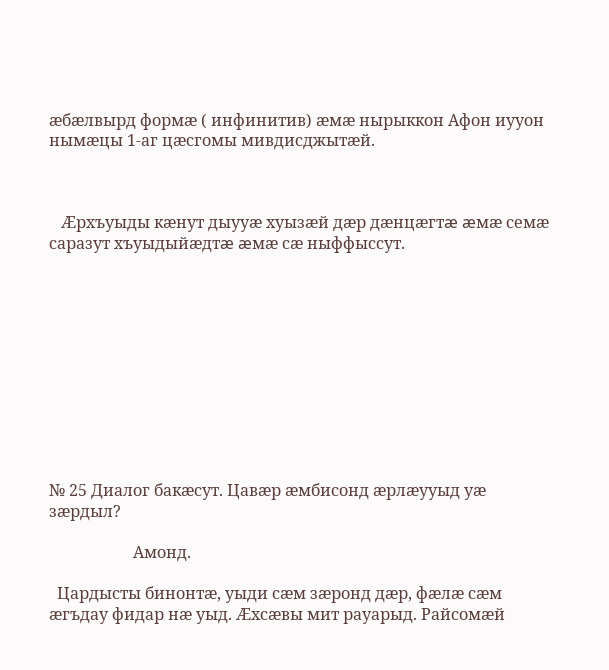æбæлвырд формæ ( инфинитив) æмæ нырыккон Афон иууон нымæцы 1-аг цæсгомы мивдисджытæй.



   Æрхъуыды кæнут дыууæ хуызæй дæр дæнцæгтæ æмæ семæ саразут хъуыдыйæдтæ æмæ сæ ныффыссут.











№ 25 Диалог бакæсут. Цавæр æмбисонд æрлæууыд уæ зæрдыл?

                     Амонд.

  Цардысты бинонтæ, уыди сæм зæронд дæр, фæлæ сæм æгъдау фидар нæ уыд. Æхсæвы мит рауарыд. Райсомæй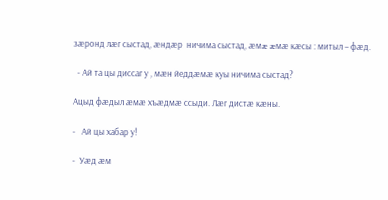зæронд лæг сыстад, æндæр  ничима сыстад, æмæ æмæ кæсы : митыл – фæд.

  - Ай та цы диссаг у , мæн йеддæмæ куы ничима сыстад?

Ацыд фæдыл æмæ хъæдмæ ссыди. Лæг дистæ кæны.

-   Ай цы хабар у!

-  Уæд æм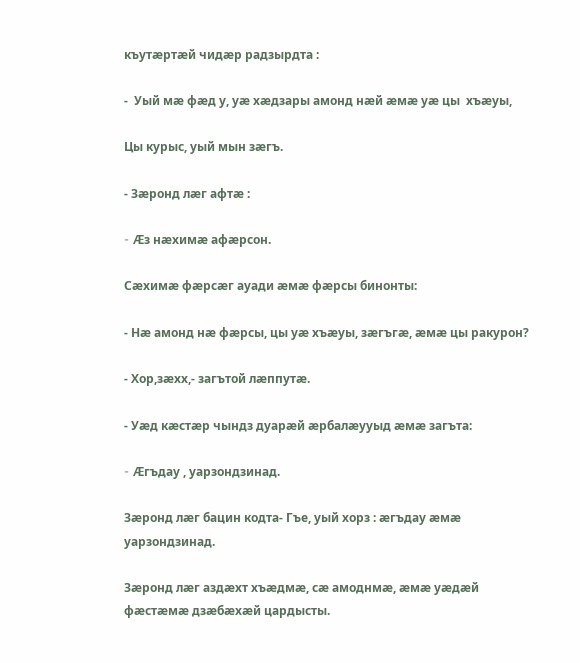къутæртæй чидæр радзырдта :

-  Уый мæ фæд у, уæ хæдзары амонд нæй æмæ уæ цы  хъæуы,

Цы курыс, уый мын зæгъ.

- Зæронд лæг афтæ :

- Æз нæхимæ афæрсон.

Сæхимæ фæрсæг ауади æмæ фæрсы бинонты:

- Нæ амонд нæ фæрсы, цы уæ хъæуы, зæгъгæ, æмæ цы ракурон?

- Хор,зæхх,- загътой лæппутæ.

- Уæд кæстæр чындз дуарæй æрбалæууыд æмæ загъта:

- Æгъдау , уарзондзинад.

Зæронд лæг бацин кодта- Гъе, уый хорз : æгъдау æмæ уарзондзинад.

Зæронд лæг аздæхт хъæдмæ, сæ амоднмæ, æмæ уæдæй фæстæмæ дзæбæхæй цардысты.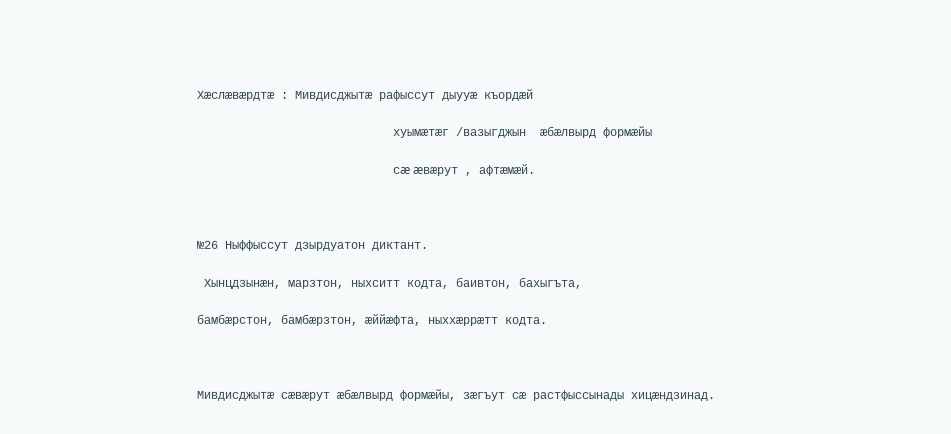Хæслæвæрдтæ : Мивдисджытæ рафыссут дыууæ къордæй

                            хуымæтæг /вазыгджын  æбæлвырд формæйы

                            сæ æвæрут , афтæмæй.



№26 Ныффыссут дзырдуатон диктант.

 Хынцдзынæн, марзтон, ныхситт кодта, баивтон, бахыгъта,

бамбæрстон, бамбæрзтон, æййæфта, ныххæррæтт кодта.



Мивдисджытæ сæвæрут æбæлвырд формæйы, зæгъут сæ растфыссынады хицæндзинад.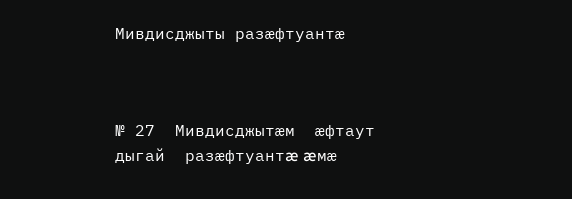Мивдисджыты разæфтуантæ



№ 27  Мивдисджытæм  æфтаут дыгай  разæфтуантæ æмæ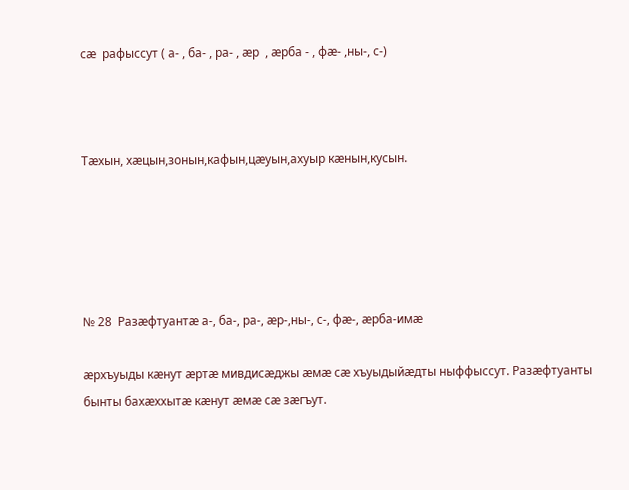сæ  рафыссут ( а- , ба- , ра- , æр  , æрба - , фæ- ,ны-, с-)



Тæхын, хæцын,зонын,кафын,цæуын,ахуыр кæнын,кусын.





№ 28  Разæфтуантæ а-, ба-, ра-, æр-,ны-, с-, фæ-, æрба-имæ

æрхъуыды кæнут æртæ мивдисæджы æмæ сæ хъуыдыйæдты ныффыссут. Разæфтуанты бынты бахæххытæ кæнут æмæ сæ зæгъут.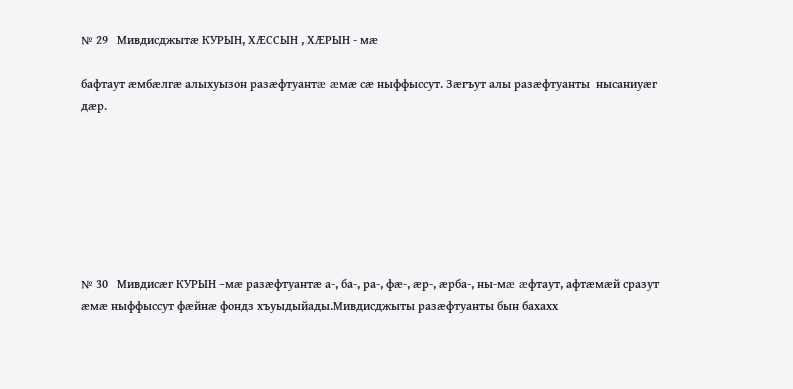№ 29   Мивдисджытæ КУРЫН, ХÆССЫН , ХÆРЫН - мæ

бафтаут æмбæлгæ алыхуызон разæфтуантæ æмæ сæ ныффыссут. Зæгъут алы разæфтуанты  нысаниуæг  дæр.







№ 30   Мивдисæг КУРЫН –мæ разæфтуантæ а-, ба-, ра-, фæ-, æр-, æрба-, ны-мæ æфтаут, афтæмæй сразут æмæ ныффыссут фæйнæ фондз хъуыдыйады.Мивдисджыты разæфтуанты бын бахахх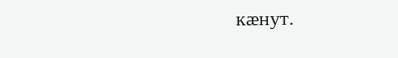кæнут.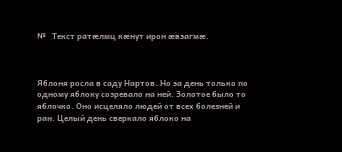№   Текст ратæлмц кæнут ирон æвзагмæ.



Яблоня росла в саду Нартов. Но за день только по одному яблоку созревало на ней. Золотое было то яблочко. Оно исцеляло людей от всех болезней и ран. Целый день сверкало яблоко на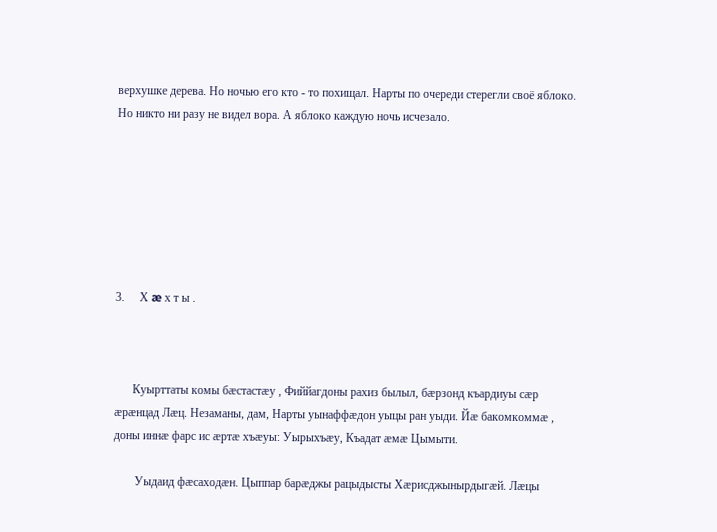верхушке дерева. Но ночью его кто - то похищал. Нарты по очереди стерегли своё яблоко. Но никто ни разу не видел вора. А яблоко каждую ночь исчезало.







3.     Х æ х т ы .



      Куырттаты комы бæстастæу , Фиййагдоны рахиз былыл, бæрзонд къардиуы сæр æрæнцад Лæц. Незаманы, дам, Нарты уынаффæдон уыцы ран уыди. Йæ бакомкоммæ , доны иннæ фарс ис æртæ хъæуы: Уырыхъæу, Къадат æмæ Цымыти.

       Уыдаид фæсаходæн. Цыппар барæджы рацыдысты Хæрисджынырдыгæй. Лæцы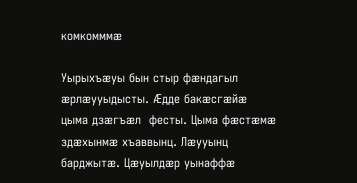комкомммæ

Уырыхъæуы бын стыр фæндагыл æрлæууыдысты. Æдде бакæсгæйæ цыма дзæгъæл  фесты. Цыма фæстæмæ здæхынмæ хъаввынц. Лæууынц барджытæ. Цæуылдæр уынаффæ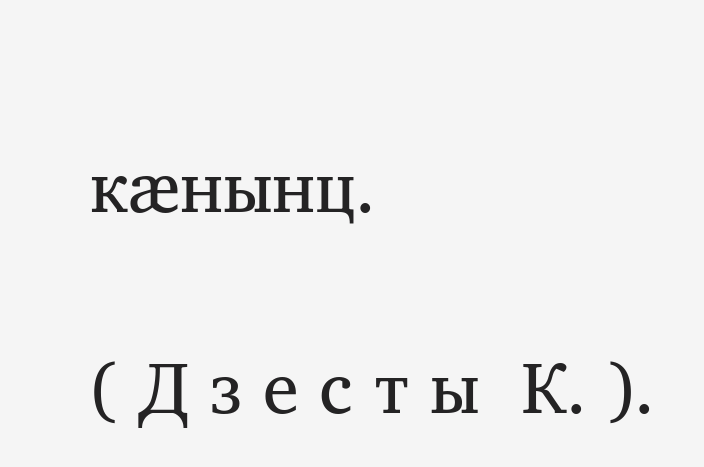кæнынц.

( Д з е с т ы  К. ).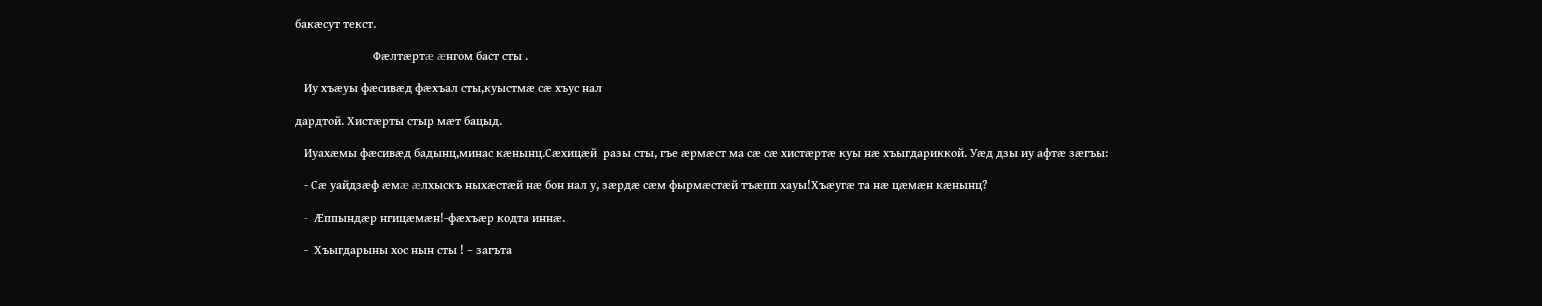бакæсут текст.

                          Фæлтæртæ æнгом баст сты .

   Иу хъæуы фæсивæд фæхъал сты,куыстмæ сæ хъус нал

дардтой. Хистæрты стыр мæт бацыд.

   Иуахæмы фæсивæд бадынц,минас кæнынц.Сæхицæй  разы сты, гъе æрмæст ма сæ сæ хистæртæ куы нæ хъыгдариккой. Уæд дзы иу афтæ зæгъы:

   - Сæ уайдзæф æмæ æлхыскъ ныхæстæй нæ бон нал у, зæрдæ сæм фырмæстæй тъæпп хауы!Хъæугæ та нæ цæмæн кæнынц?

   -  Æппындæр нгицæмæн!-фæхъæр кодта иннæ.

   -  Хъыгдарыны хос нын сты ! – загъта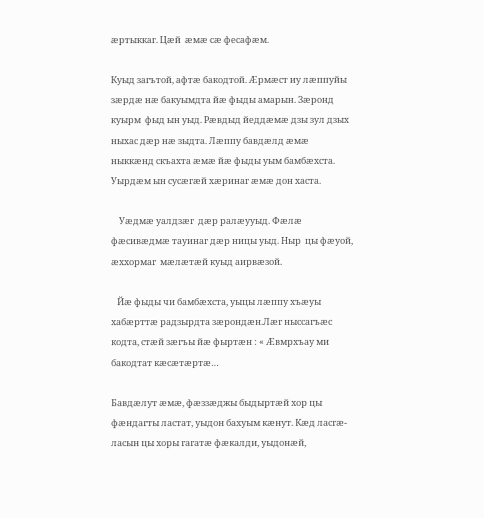æртыккаг. Цæй  æмæ сæ фесафæм.

Куыд загътой, афтæ бакодтой. Æрмæст иу лæппуйы зæрдæ нæ бакуымдта йæ фыды амарын. Зæронд куырм  фыд ын уыд. Рæвдыд йеддæмæ дзы зул дзых ныхас дæр нæ зыдта. Лæппу бавдæлд æмæ ныккæнд скъахта æмæ йæ фыды уым бамбæхста. Уырдæм ын сусæгæй хæринаг æмæ дон хаста.

    Уæдмæ уалдзæг  дæр ралæууыд. Фæлæ фæсивæдмæ тауинаг дæр ницы уыд. Ныр  цы фæуой, æххормаг  мæлæтæй куыд аирвæзой.

   Йæ фыды чи бамбæхста, уыцы лæппу хъæуы хабæрттæ радзырдта зæрондæн.Лæг ныссагъæс кодта, стæй зæгъы йæ фыртæн : « Æвмрхъау ми бакодтат кæсæтæртæ…

Бавдæлут æмæ, фæззæджы быдыртæй хор цы фæндагты ластат, уыдон бахуым кæнут. Кæд ласгæ- ласын цы хоры гагатæ фæкалди, уыдонæй,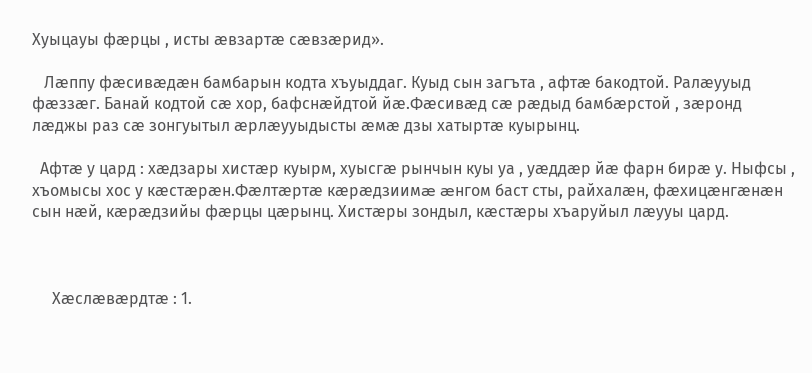Хуыцауы фæрцы , исты æвзартæ сæвзæрид».

   Лæппу фæсивæдæн бамбарын кодта хъуыддаг. Куыд сын загъта , афтæ бакодтой. Ралæууыд фæззæг. Банай кодтой сæ хор, бафснæйдтой йæ.Фæсивæд сæ рæдыд бамбæрстой , зæронд лæджы раз сæ зонгуытыл æрлæууыдысты æмæ дзы хатыртæ куырынц.

  Афтæ у цард : хæдзары хистæр куырм, хуысгæ рынчын куы уа , уæддæр йæ фарн бирæ у. Ныфсы , хъомысы хос у кæстæрæн.Фæлтæртæ кæрæдзиимæ æнгом баст сты, райхалæн, фæхицæнгæнæн сын нæй, кæрæдзийы фæрцы цæрынц. Хистæры зондыл, кæстæры хъаруйыл лæууы цард.



     Хæслæвæрдтæ : 1.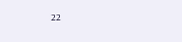22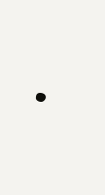.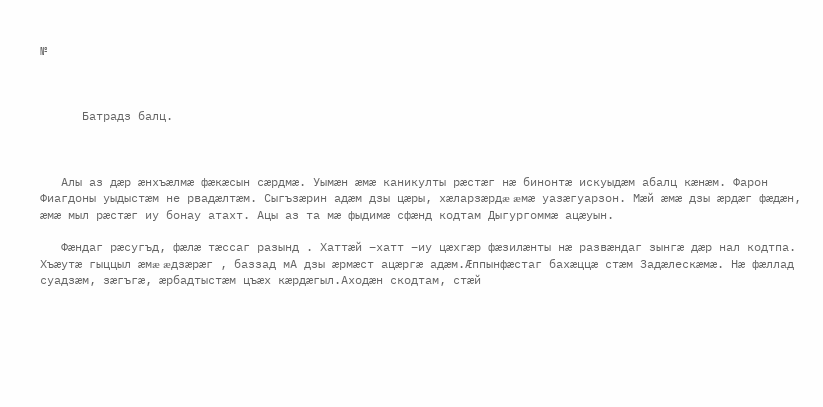№



      Батрадз балц.



   Алы аз дæр æнхъæлмæ фæкæсын сæрдмæ. Уымæн æмæ каникулты рæстæг нæ бинонтæ искуыдæм абалц кæнæм. Фарон Фиагдоны уыдыстæм не рвадæлтæм. Сыгъзæрин адæм дзы цæры, хæларзæрдæ æмæ уазæгуарзон. Мæй æмæ дзы æрдæг фæдæн, æмæ мыл рæстæг иу бонау атахт. Ацы аз та мæ фыдимæ сфæнд кодтам Дыгургоммæ ацæуын.

   Фæндаг рæсугъд, фæлæ тæссаг разынд . Хаттæй –хатт –иу цæхгæр фæзилæнты нæ развæндаг зынгæ дæр нал кодтпа. Хъæутæ гыццыл æмæ æдзæрæг , баззад мА дзы æрмæст ацæргæ адæм.Æппынфæстаг бахæццæ стæм Задæлескæмæ. Нæ фæллад суадзæм, зæгъгæ, æрбадтыстæм цъæх кæрдæгыл.Аходæн скодтам, стæй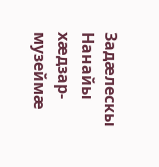Задæлескы  Нанайы хæдзар- музеймæ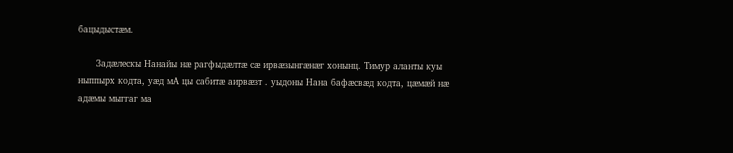бацыдыстæм.

      Задæлескы Нанайы нæ рагфыдæлтæ сæ ирвæзынгæнæг хонынц. Тимур аланты куы ныппырх кодта, уæд мА цы сабитæ аирвæзт . уыдоны Нана бафæсвæд кодта, цæмæй нæ адæмы мыггаг ма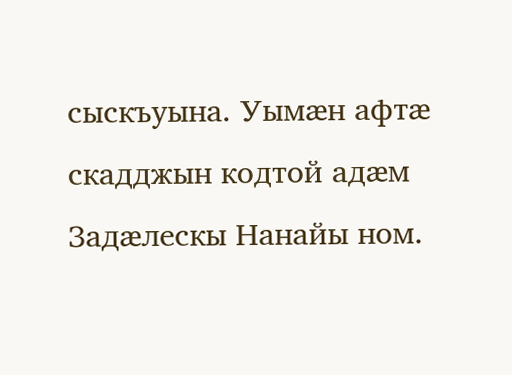сыскъуына. Уымæн афтæ скадджын кодтой адæм Задæлескы Нанайы ном.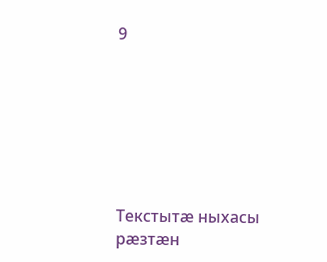9







Текстытæ ныхасы рæзтæн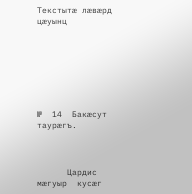Текстытæ лæвæрд цæуынц







№  14  Бакæсут таурæгъ.



      Цардис  мæгуыр  кусæг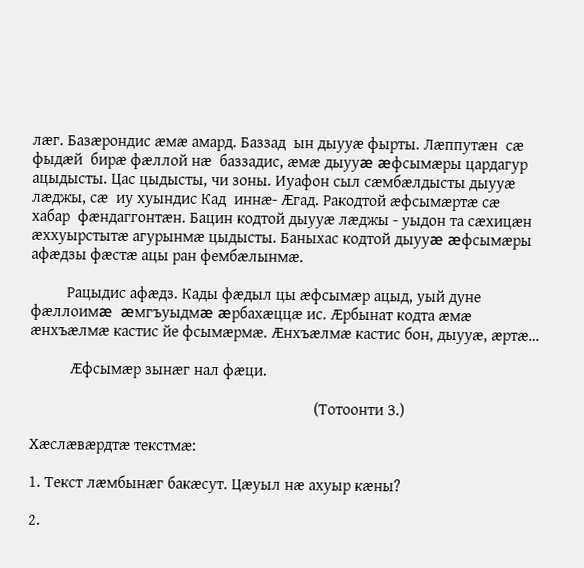лæг. Базæрондис æмæ амард. Баззад  ын дыууæ фырты. Лæппутæн  сæ фыдæй  бирæ фæллой нæ  баззадис, æмæ дыууæ æфсымæры цардагур ацыдысты. Цас цыдысты, чи зоны. Иуафон сыл сæмбæлдысты дыууæ лæджы, сæ  иу хуындис Кад  иннæ- Æгад. Ракодтой æфсымæртæ сæ  хабар  фæндаггонтæн. Бацин кодтой дыууæ лæджы - уыдон та сæхицæн æххуырстытæ агурынмæ цыдысты. Баныхас кодтой дыууæ æфсымæры афæдзы фæстæ ацы ран фембæлынмæ.

         Рацыдис афæдз. Кады фæдыл цы æфсымæр ацыд, уый дуне фæллоимæ  æмгъуыдмæ æрбахæццæ ис. Æрбынат кодта æмæ æнхъæлмæ кастис йе фсымæрмæ. Æнхъæлмæ кастис бон, дыууæ, æртæ…

          Æфсымæр зынæг нал фæци.

                                                                       (Тотоонти З.)

Хæслæвæрдтæ текстмæ:

1. Текст лæмбынæг бакæсут. Цæуыл нæ ахуыр кæны?

2.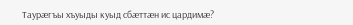Таурæгъы хъуыды куыд сбæттæн ис цардимæ?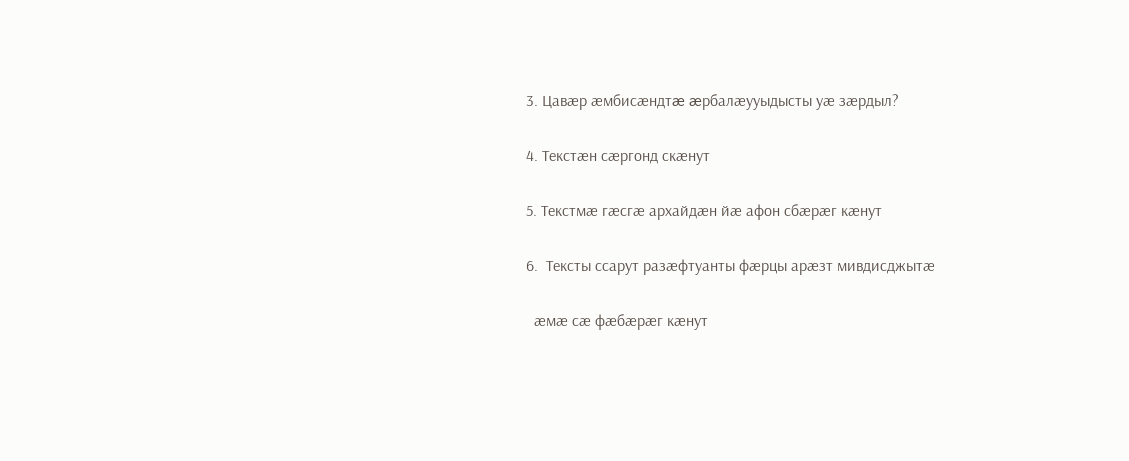3. Цавæр æмбисæндтæ æрбалæууыдысты уæ зæрдыл?

4. Текстæн сæргонд скæнут

5. Текстмæ гæсгæ архайдæн йæ афон сбæрæг кæнут

6.  Тексты ссарут разæфтуанты фæрцы арæзт мивдисджытæ

  æмæ сæ фæбæрæг кæнут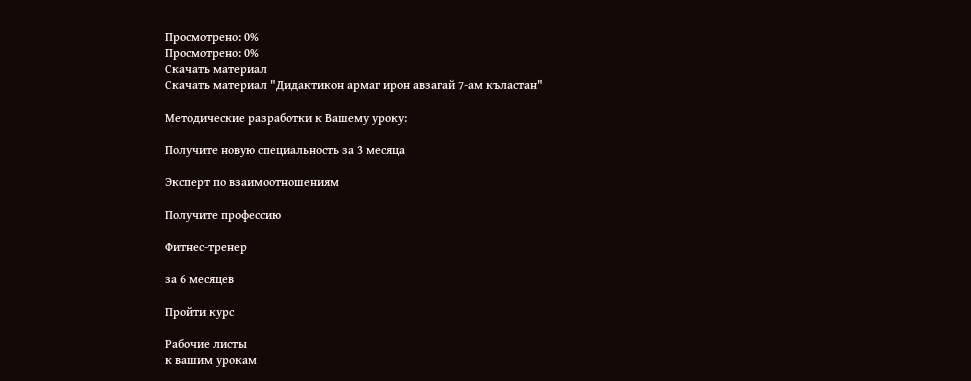Просмотрено: 0%
Просмотрено: 0%
Скачать материал
Скачать материал "Дидактикон армаг ирон авзагай 7-ам къластан"

Методические разработки к Вашему уроку:

Получите новую специальность за 3 месяца

Эксперт по взаимоотношениям

Получите профессию

Фитнес-тренер

за 6 месяцев

Пройти курс

Рабочие листы
к вашим урокам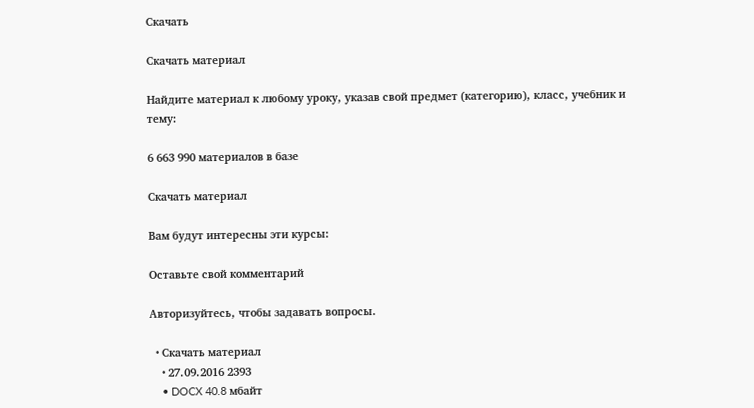Скачать

Скачать материал

Найдите материал к любому уроку, указав свой предмет (категорию), класс, учебник и тему:

6 663 990 материалов в базе

Скачать материал

Вам будут интересны эти курсы:

Оставьте свой комментарий

Авторизуйтесь, чтобы задавать вопросы.

  • Скачать материал
    • 27.09.2016 2393
    • DOCX 40.8 мбайт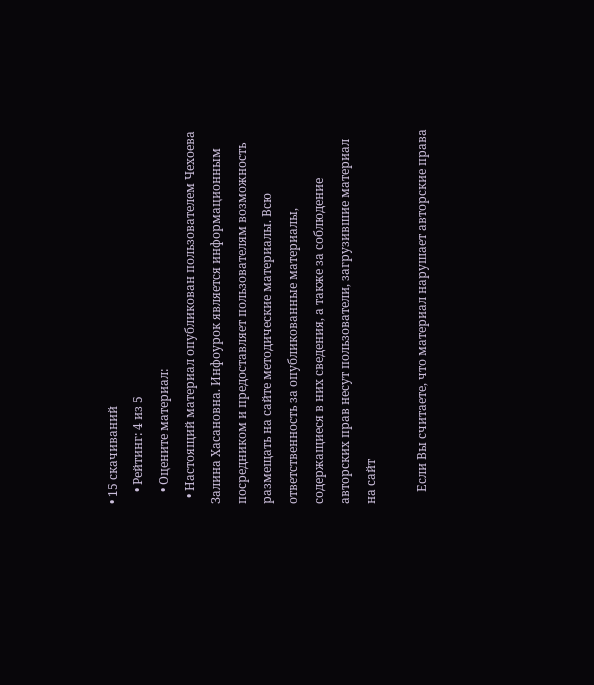• 15 скачиваний
    • Рейтинг: 4 из 5
    • Оцените материал:
  • Настоящий материал опубликован пользователем Чехоева Залина Хасановна. Инфоурок является информационным посредником и предоставляет пользователям возможность размещать на сайте методические материалы. Всю ответственность за опубликованные материалы, содержащиеся в них сведения, а также за соблюдение авторских прав несут пользователи, загрузившие материал на сайт

    Если Вы считаете, что материал нарушает авторские права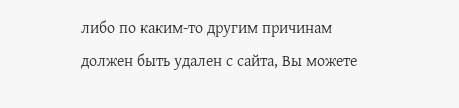либо по каким-то другим причинам должен быть удален с сайта, Вы можете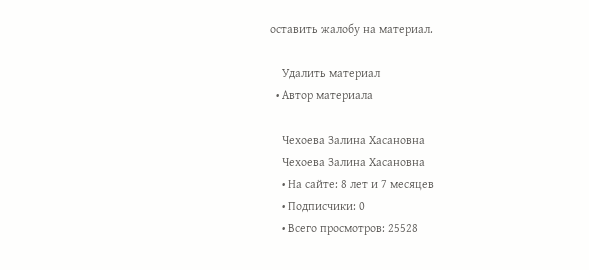оставить жалобу на материал.

    Удалить материал
  • Автор материала

    Чехоева Залина Хасановна
    Чехоева Залина Хасановна
    • На сайте: 8 лет и 7 месяцев
    • Подписчики: 0
    • Всего просмотров: 25528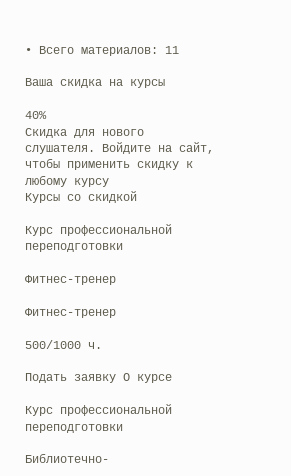• Всего материалов: 11

Ваша скидка на курсы

40%
Скидка для нового слушателя. Войдите на сайт, чтобы применить скидку к любому курсу
Курсы со скидкой

Курс профессиональной переподготовки

Фитнес-тренер

Фитнес-тренер

500/1000 ч.

Подать заявку О курсе

Курс профессиональной переподготовки

Библиотечно-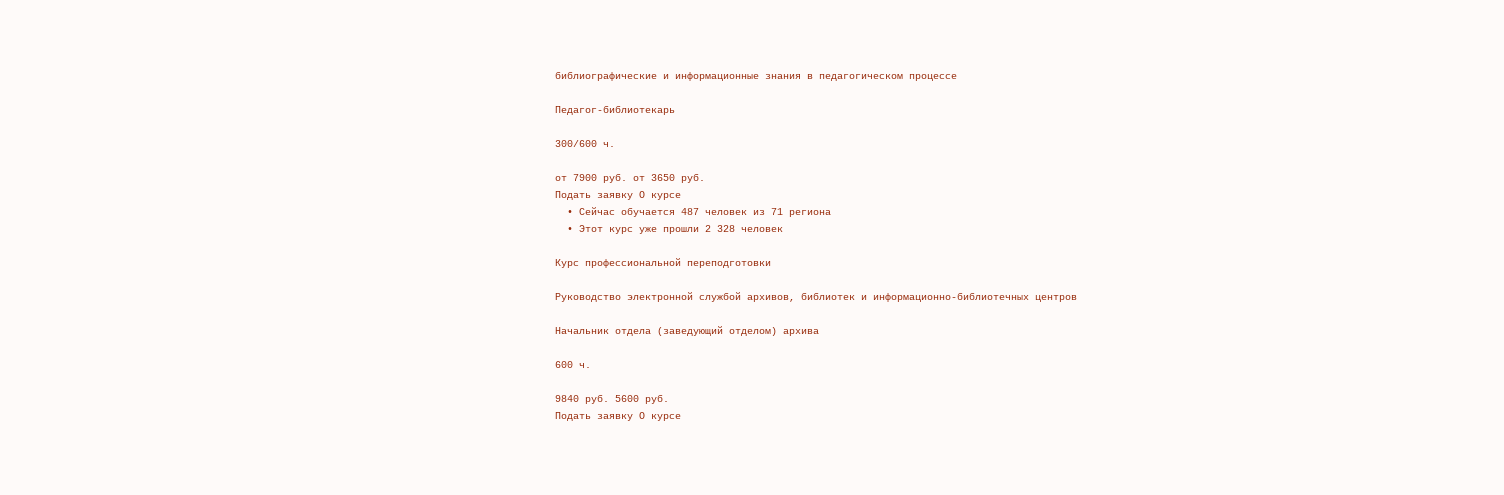библиографические и информационные знания в педагогическом процессе

Педагог-библиотекарь

300/600 ч.

от 7900 руб. от 3650 руб.
Подать заявку О курсе
  • Сейчас обучается 487 человек из 71 региона
  • Этот курс уже прошли 2 328 человек

Курс профессиональной переподготовки

Руководство электронной службой архивов, библиотек и информационно-библиотечных центров

Начальник отдела (заведующий отделом) архива

600 ч.

9840 руб. 5600 руб.
Подать заявку О курсе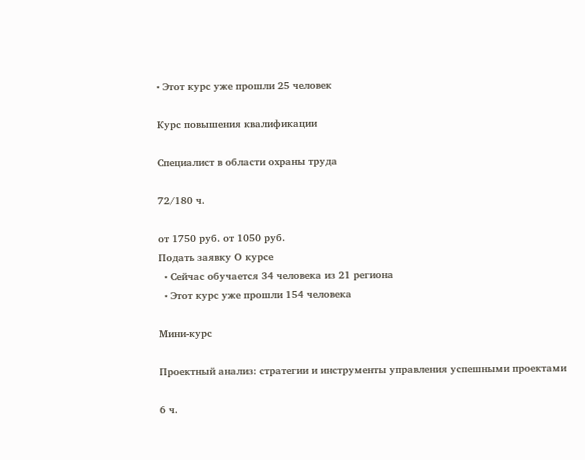• Этот курс уже прошли 25 человек

Курс повышения квалификации

Специалист в области охраны труда

72/180 ч.

от 1750 руб. от 1050 руб.
Подать заявку О курсе
  • Сейчас обучается 34 человека из 21 региона
  • Этот курс уже прошли 154 человека

Мини-курс

Проектный анализ: стратегии и инструменты управления успешными проектами

6 ч.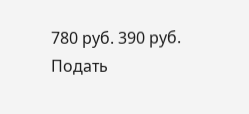780 руб. 390 руб.
Подать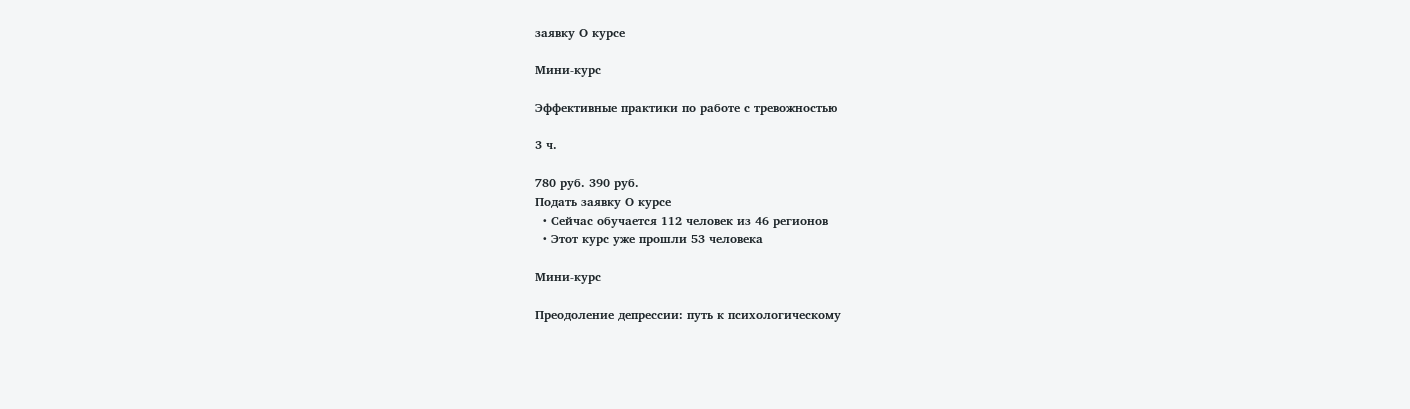заявку О курсе

Мини-курс

Эффективные практики по работе с тревожностью

3 ч.

780 руб. 390 руб.
Подать заявку О курсе
  • Сейчас обучается 112 человек из 46 регионов
  • Этот курс уже прошли 53 человека

Мини-курс

Преодоление депрессии: путь к психологическому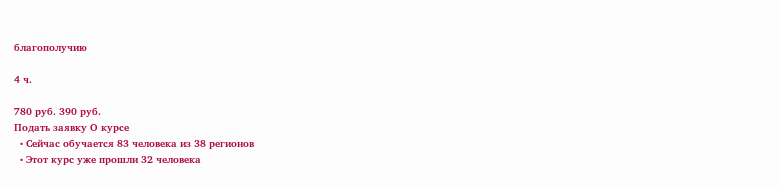благополучию

4 ч.

780 руб. 390 руб.
Подать заявку О курсе
  • Сейчас обучается 83 человека из 38 регионов
  • Этот курс уже прошли 32 человека